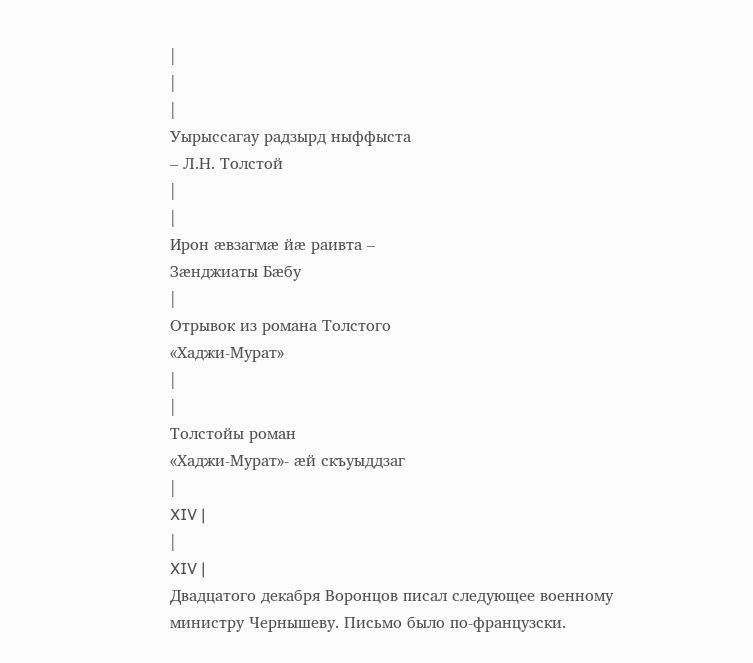|
|
|
Уырыссагау радзырд ныффыста
– Л.Н. Толстой
|
|
Ирон æвзагмæ йæ раивта –
Зæнджиаты Бæбу
|
Отрывок из романа Толстого
«Хаджи-Мурат»
|
|
Толстойы роман
«Хаджи-Мурат»- æй скъуыддзаг
|
XIV |
|
XIV |
Двадцатого декабря Воронцов писал следующее военному
министру Чернышеву. Письмо было по-французски.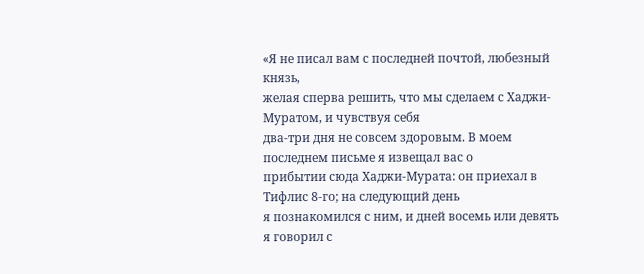«Я не писал вам с последней почтой, любезный князь,
желая сперва решить, что мы сделаем с Хаджи-Муратом, и чувствуя себя
два-три дня не совсем здоровым. В моем последнем письме я извещал вас о
прибытии сюда Хаджи-Мурата: он приехал в Тифлис 8-го; на следующий день
я познакомился с ним, и дней восемь или девять я говорил с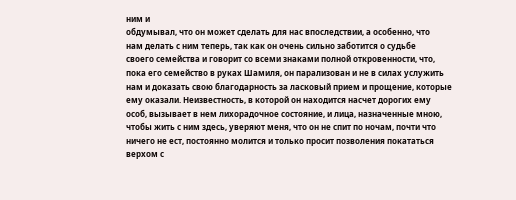ним и
обдумывал, что он может сделать для нас впоследствии, а особенно, что
нам делать с ним теперь, так как он очень сильно заботится о судьбе
своего семейства и говорит со всеми знаками полной откровенности, что,
пока его семейство в руках Шамиля, он парализован и не в силах услужить
нам и доказать свою благодарность за ласковый прием и прощение, которые
ему оказали. Неизвестность, в которой он находится насчет дорогих ему
особ, вызывает в нем лихорадочное состояние, и лица, назначенные мною,
чтобы жить с ним здесь, уверяют меня, что он не спит по ночам, почти что
ничего не ест, постоянно молится и только просит позволения покататься
верхом с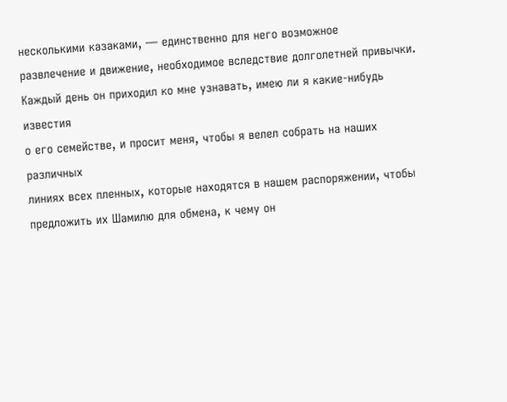несколькими казаками, — единственно для него возможное
развлечение и движение, необходимое вследствие долголетней привычки.
Каждый день он приходил ко мне узнавать, имею ли я какие-нибудь известия
о его семействе, и просит меня, чтобы я велел собрать на наших различных
линиях всех пленных, которые находятся в нашем распоряжении, чтобы
предложить их Шамилю для обмена, к чему он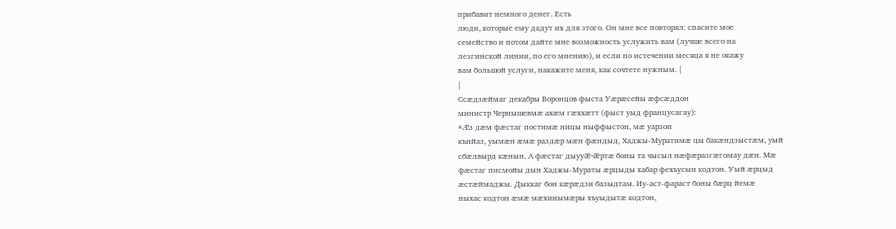прибавит немного денег. Есть
люди, которые ему дадут их для этого. Он мне все повторял: спасите мое
семейство и потом дайте мне возможность услужить вам (лучше всего на
лезгинской линии, по его мнению), и если по истечении месяца я не окажу
вам большой услуги, накажите меня, как сочтете нужным. |
|
Ссæдзæймаг декабры Воронцов фыста Уæрæсейы æфсæддон
министр Чернышевмæ ахæм гæххæтт (фыст уыд францусагау):
«Æз дæм фæстаг постимæ ницы ныффыстон, мæ уарзон
кънйаз, уымæн æмæ раздæр мæн фæндыд, Хаджы-Муратимæ цы бакæндзыстæм, уый
сбæлвырд кæнын. А фæстаг дыууæ-æртæ боны та чысыл нæфæразгæгомау дæн. Мæ
фæстаг писмойы дын Хаджы-Мураты æрцыды хабар фехъусын кодтон. Уый æрцыд
æстæймаджы. Дыккаг бон кæрæдзи базыдтам. Иу-аст-фараст боны бæрц йемæ
ныхас кодтон æмæ мæхинымæры хъуыдытæ кодтон,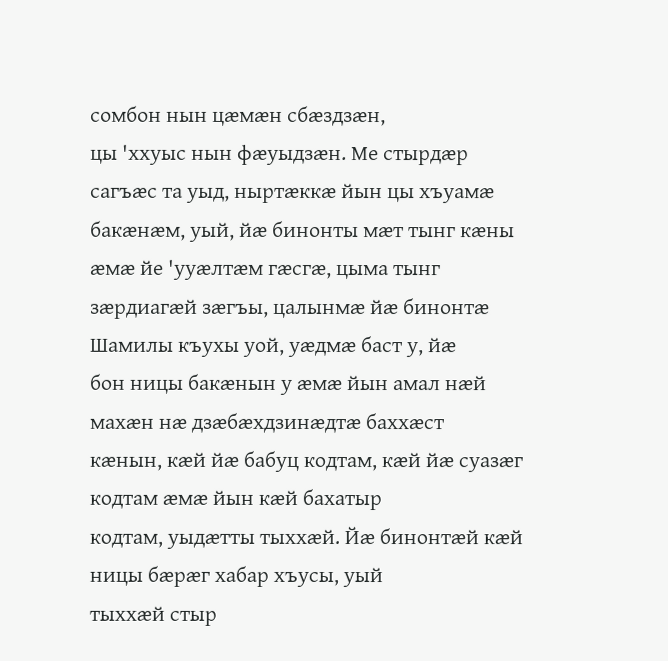сомбон нын цæмæн сбæздзæн,
цы 'ххуыс нын фæуыдзæн. Ме стырдæр сагъæс та уыд, ныртæккæ йын цы хъуамæ
бакæнæм, уый, йæ бинонты мæт тынг кæны æмæ йе 'ууæлтæм гæсгæ, цыма тынг
зæрдиагæй зæгъы, цалынмæ йæ бинонтæ Шамилы къухы уой, уæдмæ баст у, йæ
бон ницы бакæнын у æмæ йын амал нæй махæн нæ дзæбæхдзинæдтæ баххæст
кæнын, кæй йæ бабуц кодтам, кæй йæ суазæг кодтам æмæ йын кæй бахатыр
кодтам, уыдæтты тыххæй. Йæ бинонтæй кæй ницы бæрæг хабар хъусы, уый
тыххæй стыр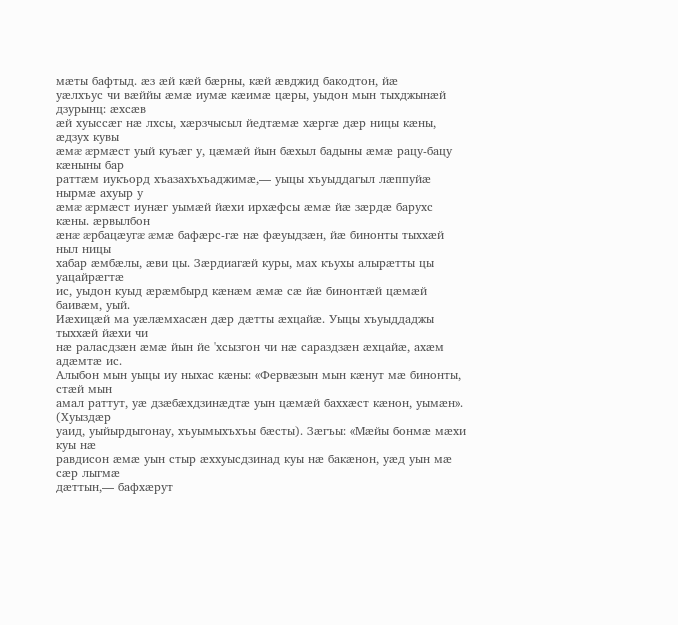мæты бафтыд. æз æй кæй бæрны, кæй æвджид бакодтон, йæ
уæлхъус чи вæййы æмæ иумæ кæимæ цæры, уыдон мын тыхджынæй дзурынц: æхсæв
æй хуыcсæг нæ лхсы, хæрзчысыл йедтæмæ хæргæ дæр ницы кæны, æдзух кувы
æмæ æрмæст уый куъæг у, цæмæй йын бæхыл бадыны æмæ рацу-бацу кæныны бар
раттæм иукъорд хъазахъхъаджимæ,— уыцы хъуыддагыл лæппуйæ нырмæ ахуыр у
æмæ æрмæст иунæг уымæй йæхи ирхæфсы æмæ йæ зæрдæ барухс кæны. æрвылбон
æнæ æрбацæугæ æмæ бафæрс-гæ нæ фæуыдзæн, йæ бинонты тыххæй ныл ницы
хабар æмбæлы, æви цы. Зæрдиагæй куры, мах къухы алырæтты цы уацайрæгтæ
ис, уыдон куыд æрæмбырд кæнæм æмæ сæ йæ бинонтæй цæмæй баивæм, уый.
Иæхицæй ма уæлæмхасæн дæр дæтты æхцайæ. Уыцы хъуыддаджы тыххæй йæхи чи
нæ раласдзæн æмæ йын йе 'хсызгон чи нæ сараздзæн æхцайæ, ахæм адæмтæ ис.
Алыбон мын уыцы иу ныхас кæны: «Фервæзын мын кæнут мæ бинонты, стæй мын
амал раттут, уæ дзæбæхдзинæдтæ уын цæмæй баххæст кæнон, уымæн». (Хуыздæр
уаид, уыйырдыгонау, хъуымыхъхъы бæсты). Зæгъы: «Мæйы бонмæ мæхи куы нæ
равдисон æмæ уын стыр æххуысдзинад куы нæ бакæнон, уæд уын мæ сæр лыгмæ
дæттын,— бафхæрут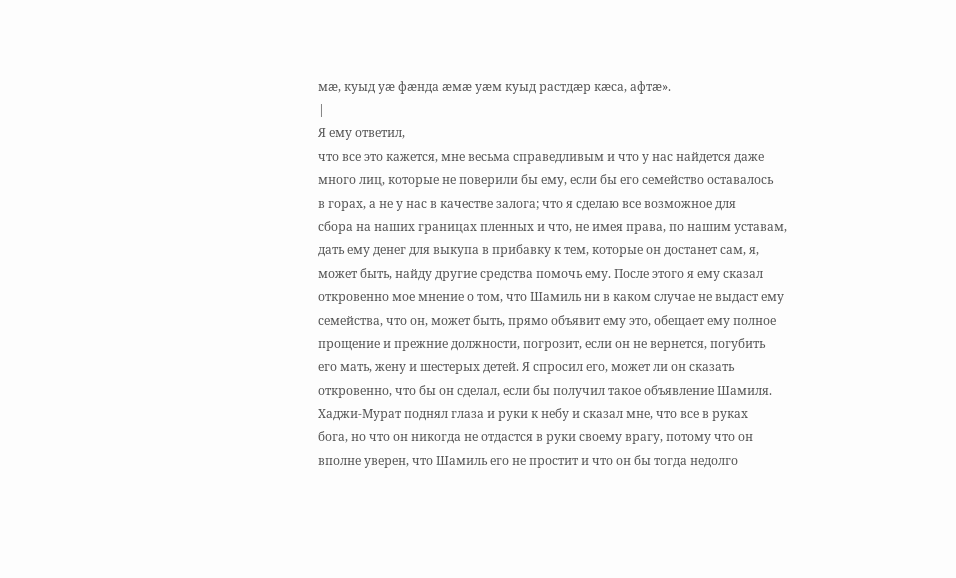мæ, куыд уæ фæнда æмæ уæм куыд растдæр кæса, афтæ».
|
Я ему ответил,
что все это кажется, мне весьма справедливым и что у нас найдется даже
много лиц, которые не поверили бы ему, если бы его семейство оставалось
в горах, а не у нас в качестве залога; что я сделаю все возможное для
сбора на наших границах пленных и что, не имея права, по нашим уставам,
дать ему денег для выкупа в прибавку к тем, которые он достанет сам, я,
может быть, найду другие средства помочь ему. После этого я ему сказал
откровенно мое мнение о том, что Шамиль ни в каком случае не выдаст ему
семейства, что он, может быть, прямо объявит ему это, обещает ему полное
прощение и прежние должности, погрозит, если он не вернется, погубить
его мать, жену и шестерых детей. Я спросил его, может ли он сказать
откровенно, что бы он сделал, если бы получил такое объявление Шамиля.
Хаджи-Мурат поднял глаза и руки к небу и сказал мне, что все в руках
бога, но что он никогда не отдастся в руки своему врагу, потому что он
вполне уверен, что Шамиль его не простит и что он бы тогда недолго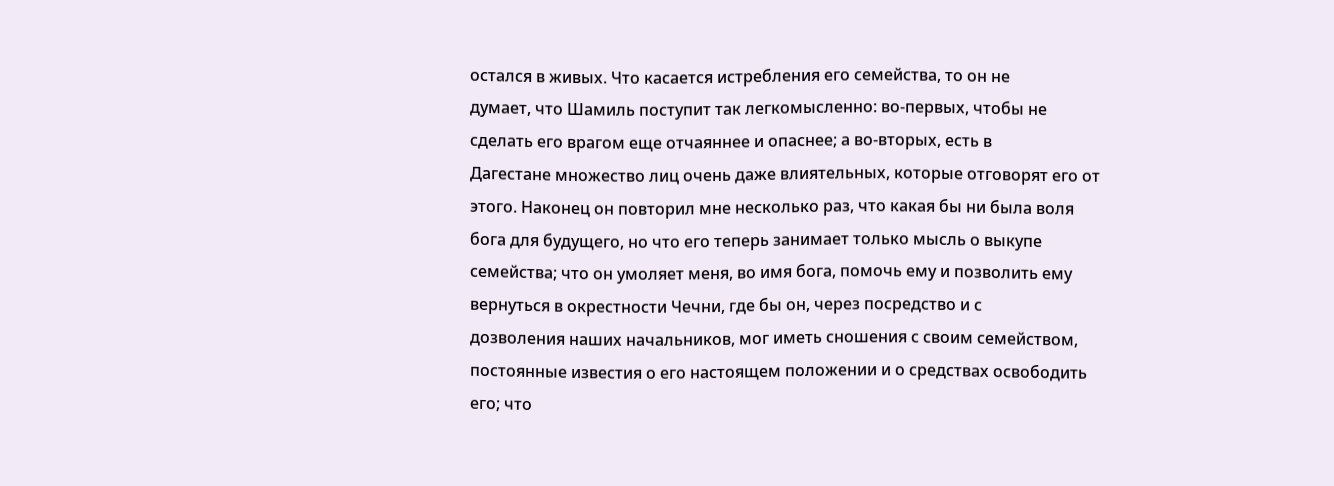остался в живых. Что касается истребления его семейства, то он не
думает, что Шамиль поступит так легкомысленно: во-первых, чтобы не
сделать его врагом еще отчаяннее и опаснее; а во-вторых, есть в
Дагестане множество лиц очень даже влиятельных, которые отговорят его от
этого. Наконец он повторил мне несколько раз, что какая бы ни была воля
бога для будущего, но что его теперь занимает только мысль о выкупе
семейства; что он умоляет меня, во имя бога, помочь ему и позволить ему
вернуться в окрестности Чечни, где бы он, через посредство и с
дозволения наших начальников, мог иметь сношения с своим семейством,
постоянные известия о его настоящем положении и о средствах освободить
его; что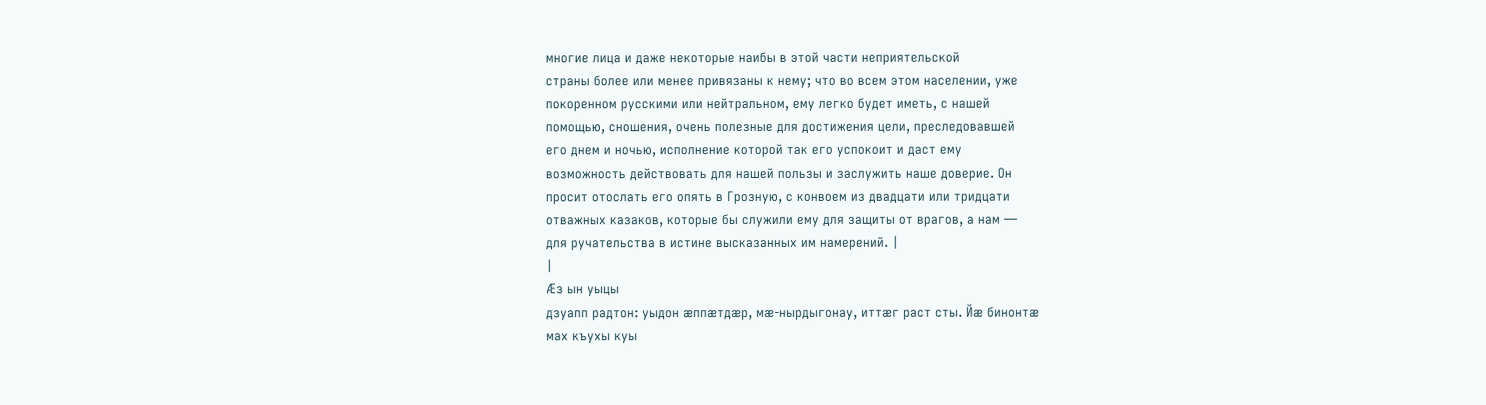многие лица и даже некоторые наибы в этой части неприятельской
страны более или менее привязаны к нему; что во всем этом населении, уже
покоренном русскими или нейтральном, ему легко будет иметь, с нашей
помощью, сношения, очень полезные для достижения цели, преследовавшей
его днем и ночью, исполнение которой так его успокоит и даст ему
возможность действовать для нашей пользы и заслужить наше доверие. Он
просит отослать его опять в Грозную, с конвоем из двадцати или тридцати
отважных казаков, которые бы служили ему для защиты от врагов, а нам —
для ручательства в истине высказанных им намерений. |
|
Æз ын уыцы
дзуапп радтон: уыдон æппæтдæр, мæ-нырдыгонау, иттæг раст сты. Йæ бинонтæ
мах къухы куы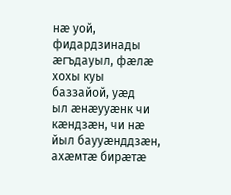нæ уой, фидардзинады æгъдауыл, фæлæ хохы куы баззайой, уæд
ыл æнæууæнк чи кæндзæн, чи нæ йыл баууæнддзæн, ахæмтæ бирæтæ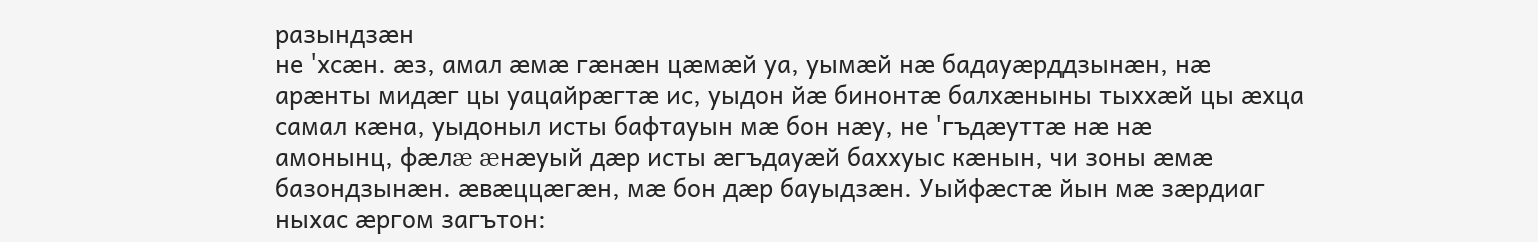разындзæн
не 'хсæн. æз, амал æмæ гæнæн цæмæй уа, уымæй нæ бадауæрддзынæн, нæ
арæнты мидæг цы уацайрæгтæ ис, уыдон йæ бинонтæ балхæныны тыххæй цы æхца
самал кæна, уыдоныл исты бафтауын мæ бон нæу, не 'гъдæуттæ нæ нæ
амонынц, фæлæ æнæуый дæр исты æгъдауæй баххуыс кæнын, чи зоны æмæ
базондзынæн. æвæццæгæн, мæ бон дæр бауыдзæн. Уыйфæстæ йын мæ зæрдиаг
ныхас æргом загътон: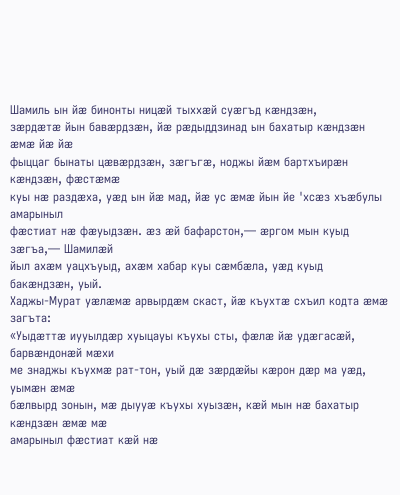Шамиль ын йæ бинонты ницæй тыххæй суæгъд кæндзæн,
зæрдæтæ йын бавæрдзæн, йæ рæдыддзинад ын бахатыр кæндзæн æмæ йæ йæ
фыццаг бынаты цæвæрдзæн, зæгъгæ, ноджы йæм бартхъирæн кæндзæн, фæстæмæ
куы нæ раздæха, уæд ын йæ мад, йæ ус æмæ йын йе 'хсæз хъæбулы амарыныл
фæстиат нæ фæуыдзæн. æз æй бафарстон,— æргом мын куыд зæгъа,— Шамилæй
йыл ахæм уацхъуыд, ахæм хабар куы сæмбæла, уæд куыд бакæндзæн, уый.
Хаджы-Мурат уæлæмæ арвырдæм скаст, йæ къухтæ схъил кодта æмæ загъта:
«Уыдæттæ иууылдæр хуыцауы къухы сты, фæлæ йæ удæгасæй, барвæндонæй мæхи
ме знаджы къухмæ рат-тон, уый дæ зæрдæйы кæрон дæр ма уæд, уымæн æмæ
бæлвырд зонын, мæ дыууæ къухы хуызæн, кæй мын нæ бахатыр кæндзæн æмæ мæ
амарыныл фæстиат кæй нæ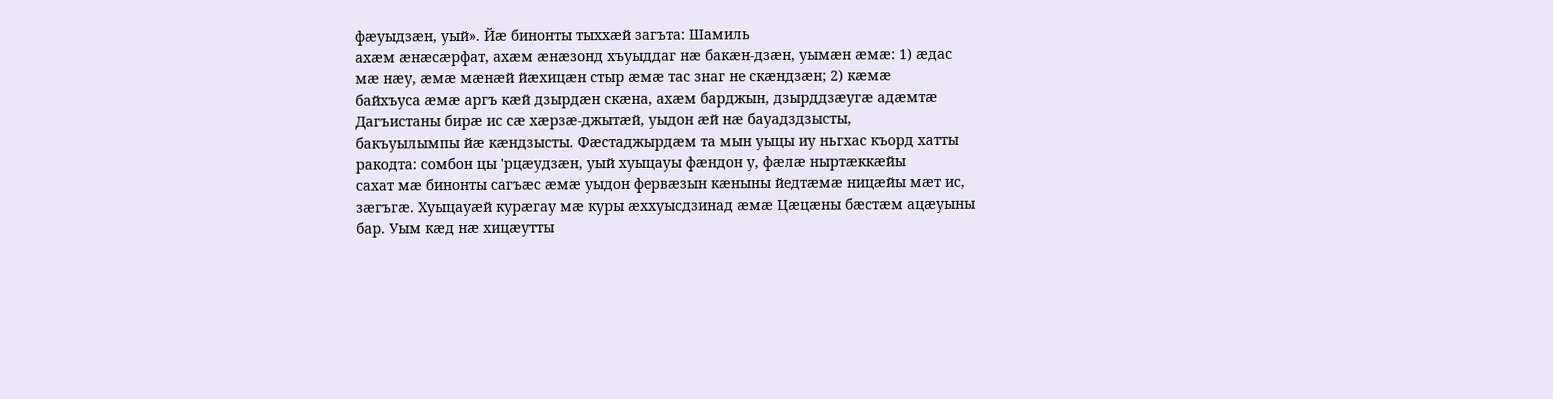фæуыдзæн, уый». Йæ бинонты тыххæй загъта: Шамиль
ахæм æнæсæрфат, ахæм æнæзонд хъуыддаг нæ бакæн-дзæн, уымæн æмæ: 1) æдас
мæ нæу, æмæ мæнæй йæхицæн стыр æмæ тас знаг не скæндзæн; 2) кæмæ
байхъуса æмæ аргъ кæй дзырдæн скæна, ахæм барджын, дзырддзæугæ адæмтæ
Дагъистаны бирæ ис сæ хæрзæ-джытæй, уыдон æй нæ бауадздзысты,
бакъуылымпы йæ кæндзысты. Фæстаджырдæм та мын уыцы иу ньгхас къорд хатты
ракодта: сомбон цы 'рцæудзæн, уый хуыцауы фæндон у, фæлæ ныртæккæйы
сахат мæ бинонты сагъæс æмæ уыдон фервæзын кæныны йедтæмæ ницæйы мæт ис,
зæгъгæ. Хуыцауæй курæгау мæ куры æххуысдзинад æмæ Цæцæны бæстæм ацæуыны
бар. Уым кæд нæ хицæутты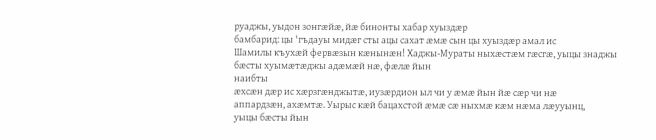руаджы, уыдон зонгæйæ, йæ бинонты хабар хуыздæр
бамбарид: цы 'гъдауы мидæг сты ацы сахат æмæ сын цы хуыздæр амал ис
Шамилы къухæй фервæзын кæнынæн! Хаджы-Мураты ныхæстæм гæсгæ, уыцы знаджы
бæсты хуымæтæджы адæмæй нæ, фæлæ йын
наибты
æхсæн дæр ис хæрзгæнджытæ, иузæрдион ыл чи у æмæ йын йæ сæр чи нæ
аппардзæн, ахæмтæ. Уырыс кæй бацахстой æмæ сæ ныхмæ кæм нæма лæууынц,
уыцы бæсты йын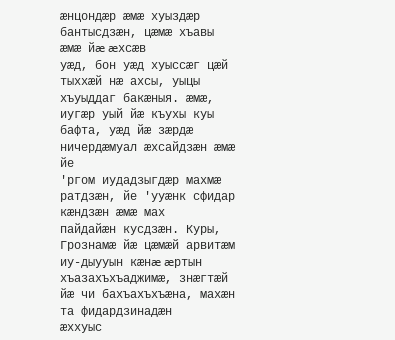æнцондæр æмæ хуыздæр бантысдзæн, цæмæ хъавы æмæ йæ æхсæв
уæд, бон уæд хуыссæг цæй тыххæй нæ ахсы, уыцы хъуыддаг бакæныя. æмæ,
иугæр уый йæ къухы куы бафта, уæд йæ зæрдæ ничердæмуал æхсайдзæн æмæ йе
'ргом иудадзыгдæр махмæ ратдзæн, йе 'ууæнк сфидар кæндзæн æмæ мах
пайдайæн кусдзæн. Куры, Грознамæ йæ цæмæй арвитæм иу-дыууын кæнæ æртын
хъазахъхъаджимæ, знæгтæй йæ чи бахъахъхъæна, махæн та фидардзинадæн
æххуыс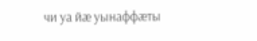чи уа йæ уынаффæты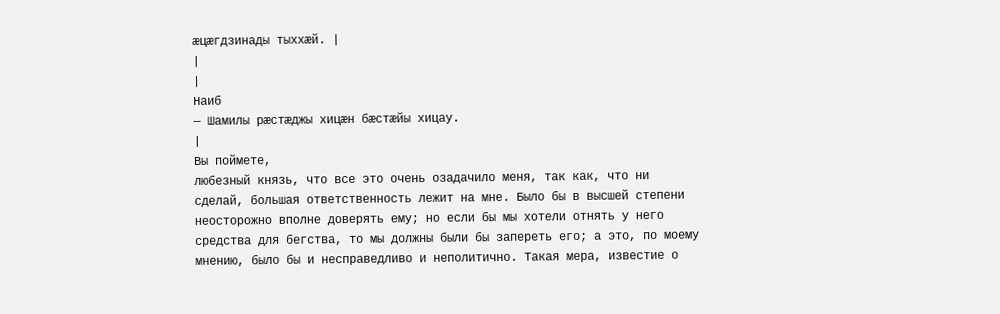æцæгдзинады тыххæй. |
|
|
Наиб
— Шамилы рæстæджы хицæн бæстæйы хицау.
|
Вы поймете,
любезный князь, что все это очень озадачило меня, так как, что ни
сделай, большая ответственность лежит на мне. Было бы в высшей степени
неосторожно вполне доверять ему; но если бы мы хотели отнять у него
средства для бегства, то мы должны были бы запереть его; а это, по моему
мнению, было бы и несправедливо и неполитично. Такая мера, известие о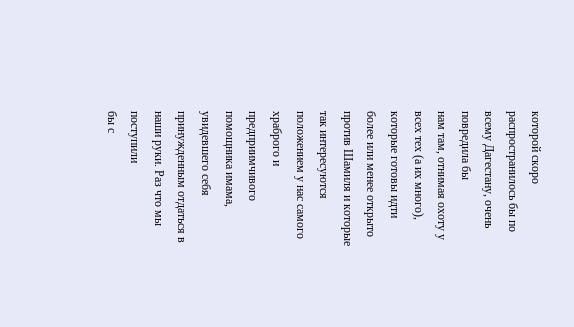которой скоро распространилось бы по всему Дагестану, очень повредила бы
нам там, отнимая охоту у всех тех (а их много), которые готовы идти
более или менее открыто против Шамиля и которые так интересуются
положением у нас самого храброго и предприимчивого помощника имама,
увидевшего себя принужденным отдаться в наши руки. Раз что мы поступили
бы с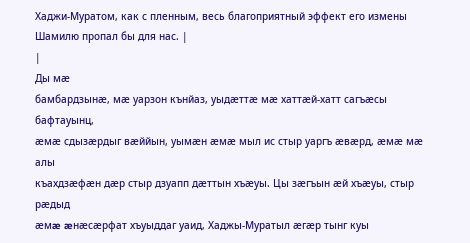Хаджи-Муратом, как с пленным, весь благоприятный эффект его измены
Шамилю пропал бы для нас. |
|
Ды мæ
бамбардзынæ, мæ уарзон кънйаз, уыдæттæ мæ хаттæй-хатт сагъæсы бафтауынц,
æмæ сдызæрдыг вæййын, уымæн æмæ мыл ис стыр уаргъ æвæрд, æмæ мæ алы
къахдзæфæн дæр стыр дзуапп дæттын хъæуы. Цы зæгъын æй хъæуы, стыр рæдыд
æмæ æнæсæрфат хъуыддаг уаид, Хаджы-Муратыл æгæр тынг куы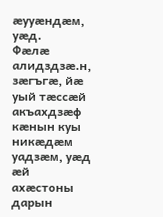æууæндæм, уæд.
Фæлæ алидздзæ.н, зæгъгæ, йæ уый тæссæй акъахдзæф кæнын куы никæдæм
уадзæм, уæд æй ахæстоны дарын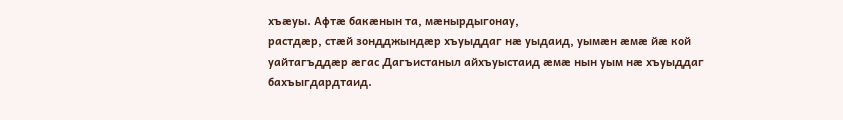хъæуы. Афтæ бакæнын та, мæнырдыгонау,
растдæр, стæй зондджындæр хъуыддаг нæ уыдаид, уымæн æмæ йæ кой
уайтагъддæр æгас Дагъистаныл айхъуыстаид æмæ нын уым нæ хъуыддаг
бахъыгдардтаид.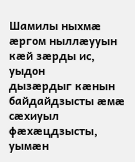Шамилы ныхмæ æргом ныллæууын кæй зæрды ис, уыдон
дызæрдыг кæнын байдайдзысты æмæ сæхиуыл фæхæцдзысты, уымæн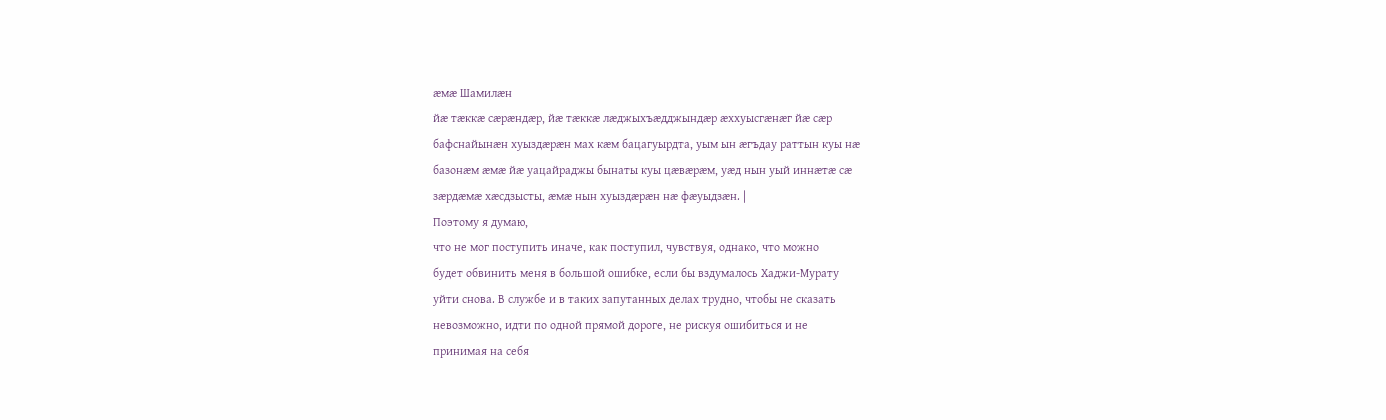æмæ Шамилæн
йæ тæккæ сæрæндæр, йæ тæккæ лæджыхъæдджындæр æххуысгæнæг йæ сæр
бафснайынæн хуыздæрæн мах кæм бацагуырдта, уым ын æгъдау раттын куы нæ
базонæм æмæ йæ уацайраджы бынаты куы цæвæрæм, уæд нын уый иннæтæ сæ
зæрдæмæ хæсдзысты, æмæ нын хуыздæрæн нæ фæуыдзæн. |
Поэтому я думаю,
что не мог поступить иначе, как поступил, чувствуя, однако, что можно
будет обвинить меня в большой ошибке, если бы вздумалось Хаджи-Мурату
уйти снова. В службе и в таких запутанных делах трудно, чтобы не сказать
невозможно, идти по одной прямой дороге, не рискуя ошибиться и не
принимая на себя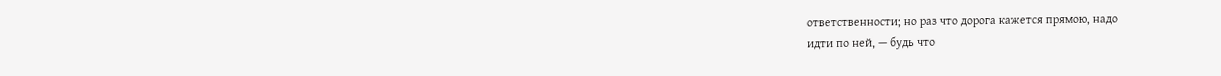ответственности; но раз что дорога кажется прямою, надо
идти по ней, — будь что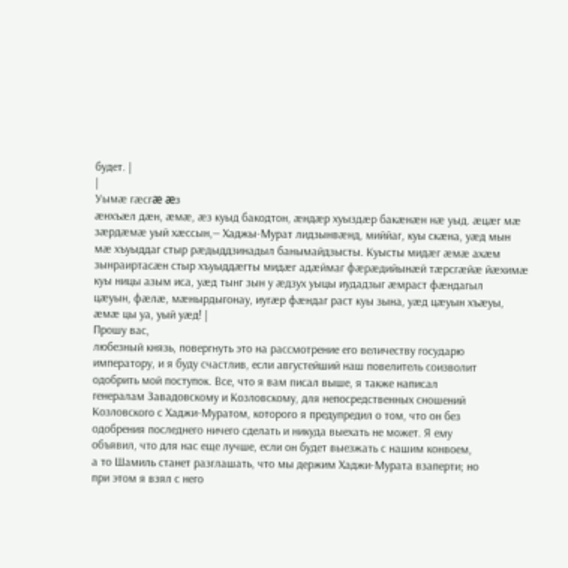будет. |
|
Уымæ гæсгæ æз
æнхъæл дæн, æмæ, æз куыд бакодтон, æндæр хуыздæр бакæнæн нæ уыд. æцæг мæ
зæрдæмæ уый хæссын,— Хаджы-Мурат лидзынвæнд, миййаг, куы скæна, уæд мын
мæ хъуыддаг стыр рæдыддзинадыл банымайдзысты. Куысты мидæг æмæ ахæм
зынраиртасæн стыр хъуыддæгты мидæг адæймаг фæрæдийынæй тæрсгæйæ йæхимæ
куы ницы азым иса, уæд тынг зын у æдзух уыцы иудадзыг æмраст фæндагыл
цæуын, фæлæ, мæнырдыгонау, иугæр фæндаг раст куы зына, уæд цæуын хъæуы,
æмæ цы уа, уый уæд! |
Прошу вас,
любезный князь, повергнуть это на рассмотрение его величеству государю
императору, и я буду счастлив, если августейший наш повелитель соизволит
одобрить мой поступок. Все, что я вам писал выше, я также написал
генералам Завадовскому и Козловскому, для непосредственных сношений
Козловского с Хаджи-Муратом, которого я предупредил о том, что он без
одобрения последнего ничего сделать и никуда выехать не может. Я ему
объявил, что для нас еще лучше, если он будет выезжать с нашим конвоем,
а то Шамиль станет разглашать, что мы держим Хаджи-Мурата взаперти; но
при этом я взял с него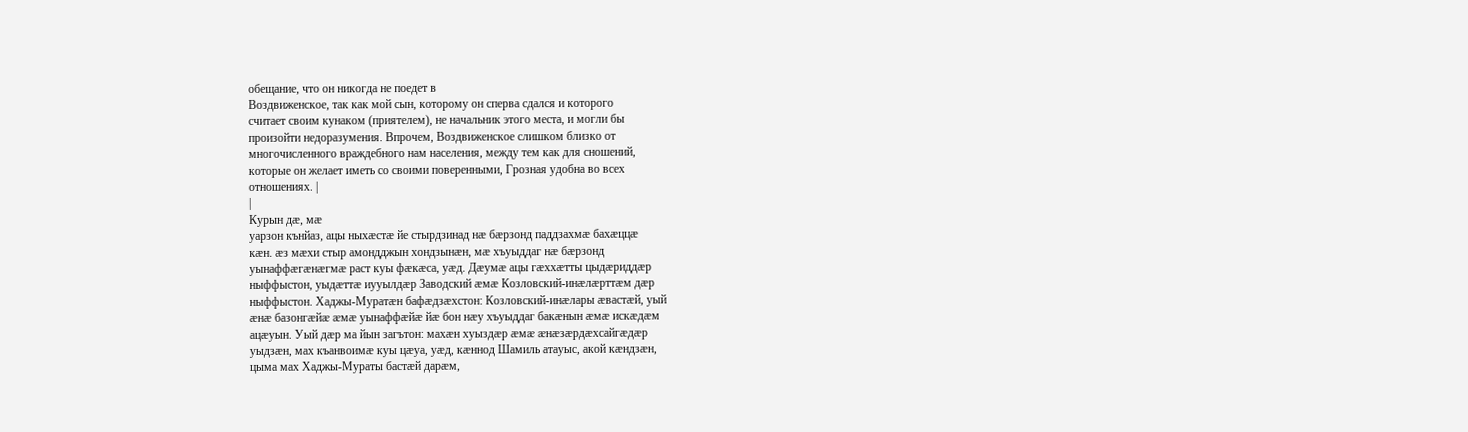обещание, что он никогда не поедет в
Воздвиженское, так как мой сын, которому он сперва сдался и которого
считает своим кунаком (приятелем), не начальник этого места, и могли бы
произойти недоразумения. Впрочем, Воздвиженское слишком близко от
многочисленного враждебного нам населения, между тем как для сношений,
которые он желает иметь со своими поверенными, Грозная удобна во всех
отношениях. |
|
Курын дæ, мæ
уарзон кънйаз, ацы ныхæстæ йе стырдзинад нæ бæрзонд паддзахмæ бахæццæ
кæн. æз мæхи стыр амондджын хондзынæн, мæ хъуыддаг нæ бæрзонд
уынаффæгæнæгмæ раст куы фæкæса, уæд. Дæумæ ацы гæххæтты цыдæриддæр
ныффыстон, уыдæттæ иууылдæр Заводский æмæ Козловский-инæлæрттæм дæр
ныффыстон. Хаджы-Муратæн бафæдзæхстон: Козловский-инæлары æвастæй, уый
æнæ базонгæйæ æмæ уынаффæйæ йæ бон нæу хъуыддаг бакæнын æмæ искæдæм
ацæуын. Уый дæр ма йын загътон: махæн хуыздæр æмæ æнæзæрдæхсайгæдæр
уыдзæн, мах къанвоимæ куы цæуа, уæд, кæннод Шамиль атауыс, акой кæндзæн,
цыма мах Хаджы-Мураты бастæй дарæм,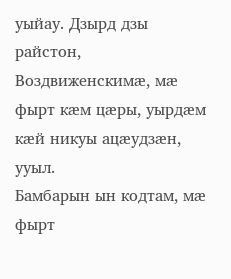уыйау. Дзырд дзы райстон,
Воздвиженскимæ, мæ фырт кæм цæры, уырдæм кæй никуы ацæудзæн, ууыл.
Бамбарын ын кодтам, мæ фырт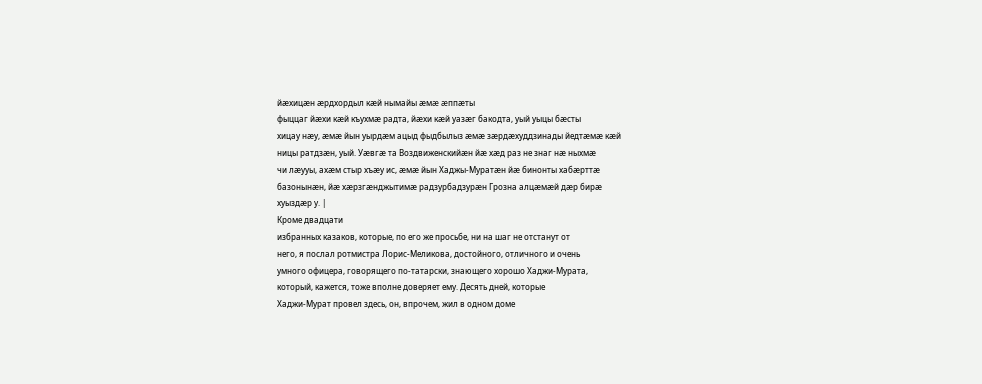йæхицæн æрдхордыл кæй нымайы æмæ æппæты
фыццаг йæхи кæй къухмæ радта, йæхи кæй уазæг бакодта, уый уыцы бæсты
хицау нæу, æмæ йын уырдæм ацыд фыдбылыз æмæ зæрдæхуддзинады йедтæмæ кæй
ницы ратдзæн, уый. Уæвгæ та Воздвиженскийæн йæ хæд раз не знаг нæ ныхмæ
чи лæууы, ахæм стыр хъæу ис, æмæ йын Хаджы-Муратæн йæ бинонты хабæрттæ
базонынæн, йæ хæрзгæнджытимæ радзурбадзурæн Грозна алцæмæй дæр бирæ
хуыздæр у. |
Кроме двадцати
избранных казаков, которые, по его же просьбе, ни на шаг не отстанут от
него, я послал ротмистра Лорис-Меликова, достойного, отличного и очень
умного офицера, говорящего по-татарски, знающего хорошо Хаджи-Мурата,
который, кажется, тоже вполне доверяет ему. Десять дней, которые
Хаджи-Мурат провел здесь, он, впрочем, жил в одном доме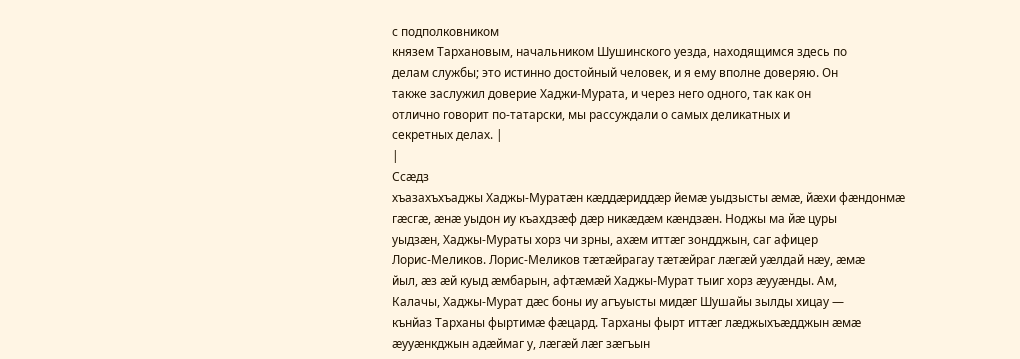с подполковником
князем Тархановым, начальником Шушинского уезда, находящимся здесь по
делам службы; это истинно достойный человек, и я ему вполне доверяю. Он
также заслужил доверие Хаджи-Мурата, и через него одного, так как он
отлично говорит по-татарски, мы рассуждали о самых деликатных и
секретных делах. |
|
Ссæдз
хъазахъхъаджы Хаджы-Муратæн кæддæриддæр йемæ уыдзысты æмæ, йæхи фæндонмæ
гæсгæ, æнæ уыдон иу къахдзæф дæр никæдæм кæндзæн. Ноджы ма йæ цуры
уыдзæн, Хаджы-Мураты хорз чи зрны, ахæм иттæг зондджын, саг афицер
Лорис-Меликов. Лорис-Меликов тæтæйрагау тæтæйраг лæгæй уæлдай нæу, æмæ
йыл, æз æй куыд æмбарын, афтæмæй Хаджы-Мурат тыиг хорз æууæнды. Ам,
Калачы, Хаджы-Мурат дæс боны иу агъуысты мидæг Шушайы зылды хицау —
кънйаз Тарханы фыртимæ фæцард. Тарханы фырт иттæг лæджыхъæдджын æмæ
æууæнкджын адæймаг у, лæгæй лæг зæгъын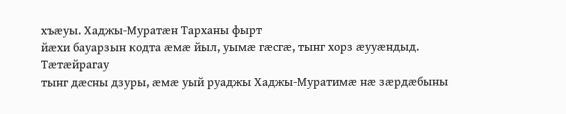хъæуы. Хаджы-Муратæн Тарханы фырт
йæхи бауарзын кодта æмæ йыл, уымæ гæсгæ, тынг хорз æууæндыд. Тæтæйрагау
тынг дæсны дзуры, æмæ уый руаджы Хаджы-Муратимæ нæ зæрдæбыны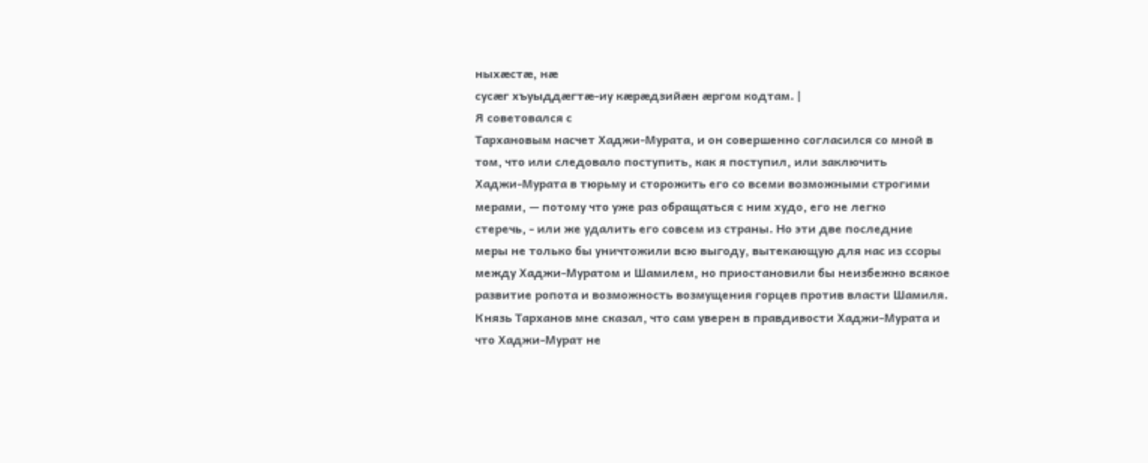ныхæстæ, нæ
сусæг хъуыддæгтæ-иу кæрæдзийæн æргом кодтам. |
Я советовался с
Тархановым насчет Хаджи-Мурата, и он совершенно согласился со мной в
том, что или следовало поступить, как я поступил, или заключить
Хаджи-Мурата в тюрьму и сторожить его со всеми возможными строгими
мерами, — потому что уже раз обращаться с ним худо, его не легко
стеречь, - или же удалить его совсем из страны. Но эти две последние
меры не только бы уничтожили всю выгоду, вытекающую для нас из ссоры
между Хаджи-Муратом и Шамилем, но приостановили бы неизбежно всякое
развитие ропота и возможность возмущения горцев против власти Шамиля.
Князь Тарханов мне сказал, что сам уверен в правдивости Хаджи-Мурата и
что Хаджи-Мурат не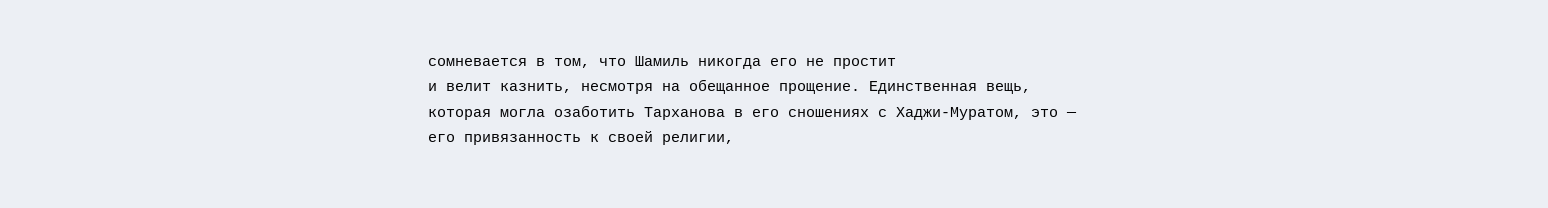сомневается в том, что Шамиль никогда его не простит
и велит казнить, несмотря на обещанное прощение. Единственная вещь,
которая могла озаботить Тарханова в его сношениях с Хаджи-Муратом, это —
его привязанность к своей религии,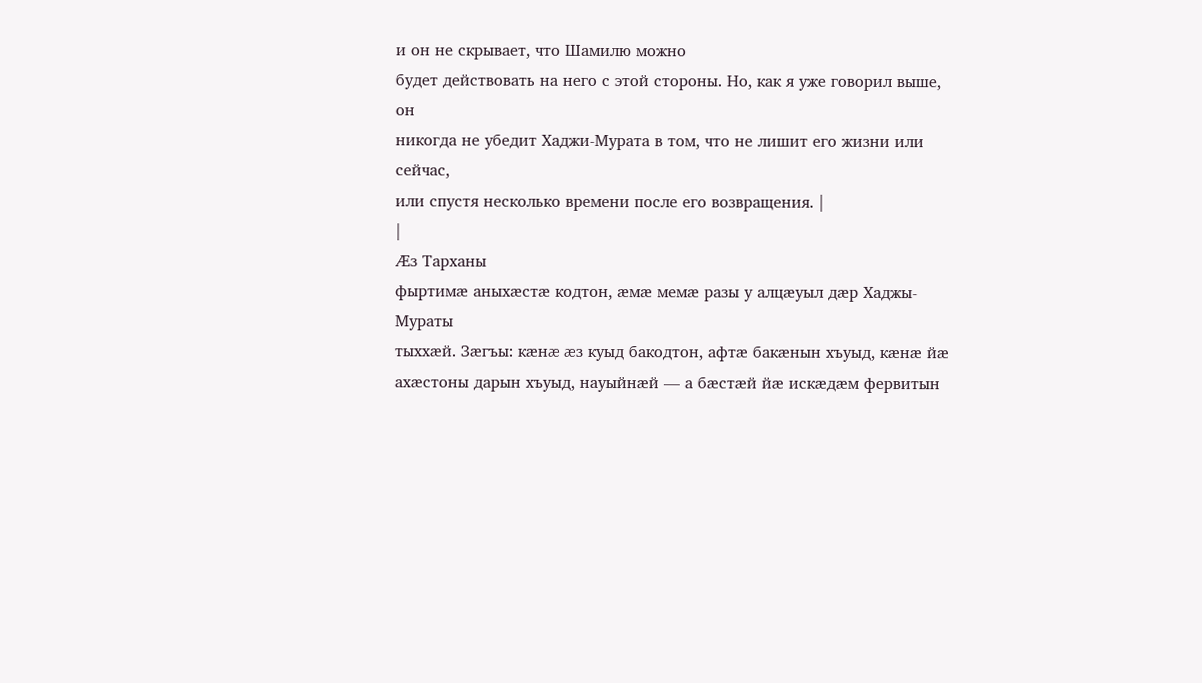и он не скрывает, что Шамилю можно
будет действовать на него с этой стороны. Но, как я уже говорил выше, он
никогда не убедит Хаджи-Мурата в том, что не лишит его жизни или сейчас,
или спустя несколько времени после его возвращения. |
|
Æз Тарханы
фыртимæ аныхæстæ кодтон, æмæ мемæ разы у алцæуыл дæр Хаджы-Мураты
тыххæй. Зæгъы: кæнæ æз куыд бакодтон, афтæ бакæнын хъуыд, кæнæ йæ
ахæстоны дарын хъуыд, науыйнæй — а бæстæй йæ искæдæм фервитын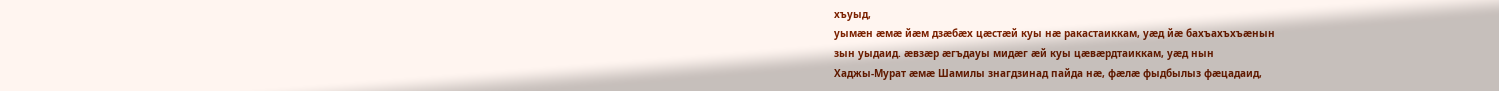хъуыд,
уымæн æмæ йæм дзæбæх цæстæй куы нæ ракастаиккам, уæд йæ бахъахъхъæнын
зын уыдаид. æвзæр æгъдауы мидæг æй куы цæвæрдтаиккам, уæд нын
Хаджы-Мурат æмæ Шамилы знагдзинад пайда нæ, фæлæ фыдбылыз фæцадаид,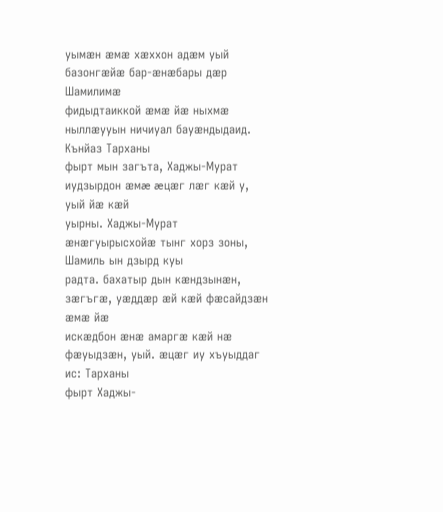уымæн æмæ хæххон адæм уый базонгæйæ бар-æнæбары дæр Шамилимæ
фидыдтаиккой æмæ йæ ныхмæ ныллæууын ничиуал бауæндыдаид. Кънйаз Тарханы
фырт мын загъта, Хаджы-Мурат иудзырдон æмæ æцæг лæг кæй у, уый йæ кæй
уырны. Хаджы-Мурат æнæгуырысхойæ тынг хорз зоны, Шамиль ын дзырд куы
радта. бахатыр дын кæндзынæн, зæгъгæ, уæддæр æй кæй фæсайдзæн æмæ йæ
искæдбон æнæ амаргæ кæй нæ фæуыдзæн, уый. æцæг иу хъуыддаг ис: Тарханы
фырт Хаджы-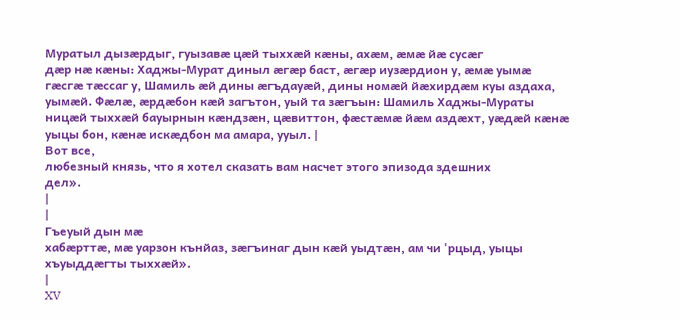Муратыл дызæрдыг, гуызавæ цæй тыххæй кæны, ахæм, æмæ йæ сусæг
дæр нæ кæны: Хаджы-Мурат диныл æгæр баст, æгæр иузæрдион у, æмæ уымæ
гæсгæ тæссаг у, Шамиль æй дины æгъдауæй, дины номæй йæхирдæм куы аздаха,
уымæй. Фæлæ, æрдæбон кæй загътон, уый та зæгъын: Шамиль Хаджы-Мураты
ницæй тыххæй бауырнын кæндзæн, цæвиттон, фæстæмæ йæм аздæхт, уæдæй кæнæ
уыцы бон, кæнæ искæдбон ма амара, ууыл. |
Вот все,
любезный князь, что я хотел сказать вам насчет этого эпизода здешних
дел».
|
|
Гъеуый дын мæ
хабæрттæ, мæ уарзон кънйаз, зæгъинаг дын кæй уыдтæн, ам чи 'рцыд, уыцы
хъуыддæгты тыххæй».
|
XV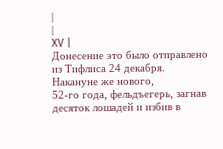|
|
XV |
Донесение это было отправлено из Тифлиса 24 декабря. Накануне же нового,
52-го года, фельдъегерь, загнав десяток лошадей и избив в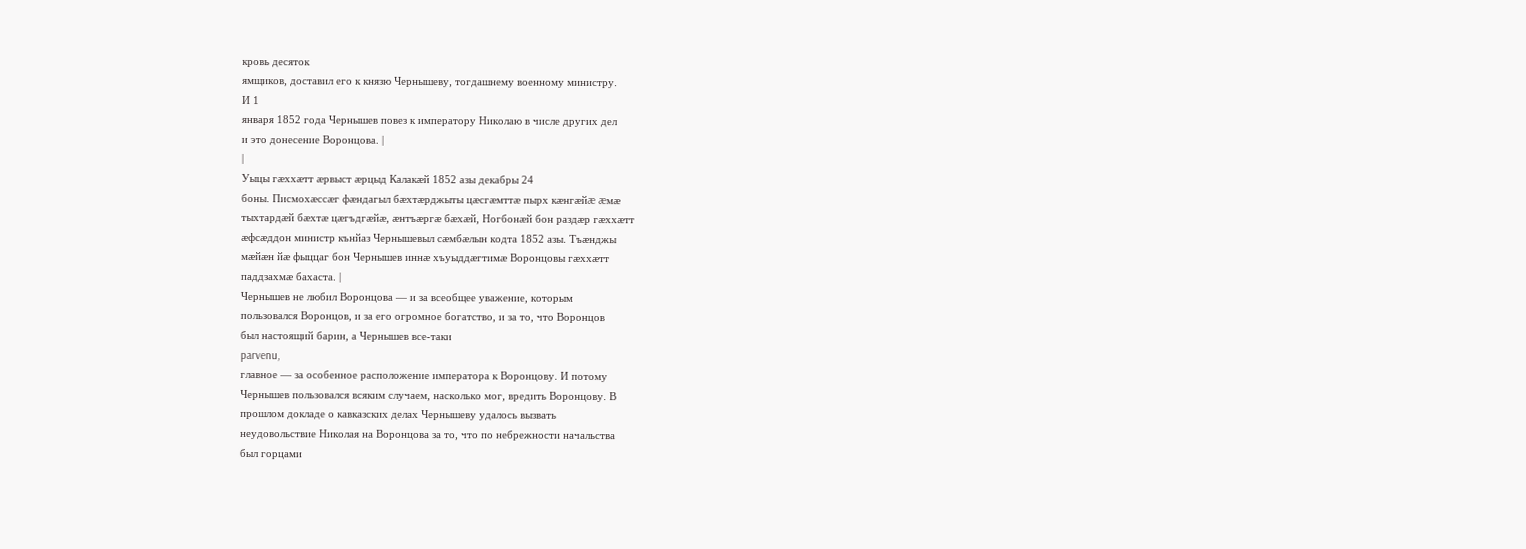кровь десяток
ямщиков, доставил его к князю Чернышеву, тогдашнему военному министру.
И 1
января 1852 года Чернышев повез к императору Николаю в числе других дел
и это донесение Воронцова. |
|
Уыцы гæххæтт æрвыст æрцыд Калакæй 1852 азы декабры 24
боны. Писмохæссæг фæндагыл бæхтæрджыты цæсгæмттæ пырх кæнгæйæ æмæ
тыхтардæй бæхтæ цæгъдгæйæ, æнтъæргæ бæхæй, Ногбонæй бон раздæр гæххæтт
æфсæддон министр кънйаз Чернышевыл сæмбæлын кодта 1852 азы. Тъæнджы
мæйæн йæ фыццаг бон Чернышев иннæ хъуыддæгтимæ Воронцовы гæххæтт
паддзахмæ бахаста. |
Чернышев не любил Воронцова — и за всеобщее уважение, которым
пользовался Воронцов, и за его огромное богатство, и за то, что Воронцов
был настоящий барин, а Чернышев все-таки
parvenu,
главное — за особенное расположение императора к Воронцову. И потому
Чернышев пользовался всяким случаем, насколько мог, вредить Воронцову. В
прошлом докладе о кавказских делах Чернышеву удалось вызвать
неудовольствие Николая на Воронцова за то, что по небрежности начальства
был горцами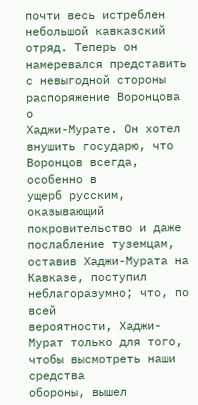почти весь истреблен небольшой кавказский отряд. Теперь он
намеревался представить с невыгодной стороны распоряжение Воронцова о
Хаджи-Мурате. Он хотел внушить государю, что Воронцов всегда, особенно в
ущерб русским, оказывающий покровительство и даже послабление туземцам,
оставив Хаджи-Мурата на Кавказе, поступил неблагоразумно; что, по всей
вероятности, Хаджи-Мурат только для того, чтобы высмотреть наши средства
обороны, вышел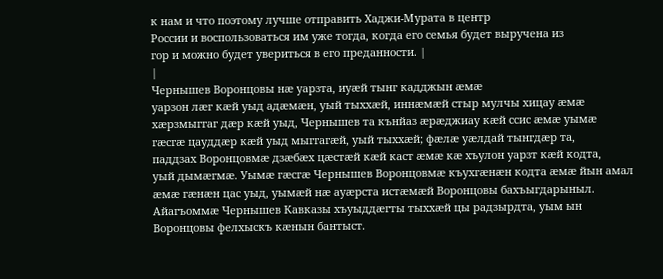к нам и что поэтому лучше отправить Хаджи-Мурата в центр
России и воспользоваться им уже тогда, когда его семья будет выручена из
гор и можно будет увериться в его преданности. |
|
Чернышев Воронцовы нæ уарзта, иуæй тынг кадджын æмæ
уарзон лæг кæй уыд адæмæн, уый тыххæй, иннæмæй стыр мулчы хицау æмæ
хæрзмыггаг дæр кæй уыд, Чернышев та кънйаз æрæджиау кæй ссис æмæ уымæ
гæсгæ цауддæр кæй уыд мыггагæй, уый тыххæй; фæлæ уæлдай тынгдæр та,
паддзах Воронцовмæ дзæбæх цæстæй кæй каст æмæ кæ хъулон уарзт кæй кодта,
уый дымæгмæ. Уымæ гæсгæ Чернышев Воронцовмæ къухгæнæн кодта æмæ йын амал
æмæ гæнæн цас уыд, уымæй нæ ауæрста истæмæй Воронцовы бахъыгдарыныл.
Айагъоммæ Чернышев Кавказы хъуыддæгты тыххæй цы радзырдта, уым ын
Воронцовы фелхыскъ кæнын бантыст.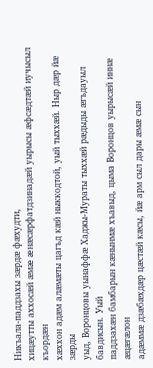Никъала-паддзахы зæрдæ фæхудти,
хицæутты аххосæй æмæ æнæсæрфатдзинадæй уырысы æфсæдтæй иучысыл къордæн
хæххон адæм алæмæты цагъд кæй ныккодтой, уый тыххæй. Ныр дæр йæ зæрды
уыд, Воронцовы уынаффæ Хаджы-Мураты тыххæй рæдыды æгъдауыл бавдисын. Уый
паддзахæн бамбарын кæнынмæ хъавыд, цыма Воронцов уырысæй иннæ æцæгæлон
адæммæ дзæбæхдæр цæстæй кæсы, йæ арм сыл дары æмæ сын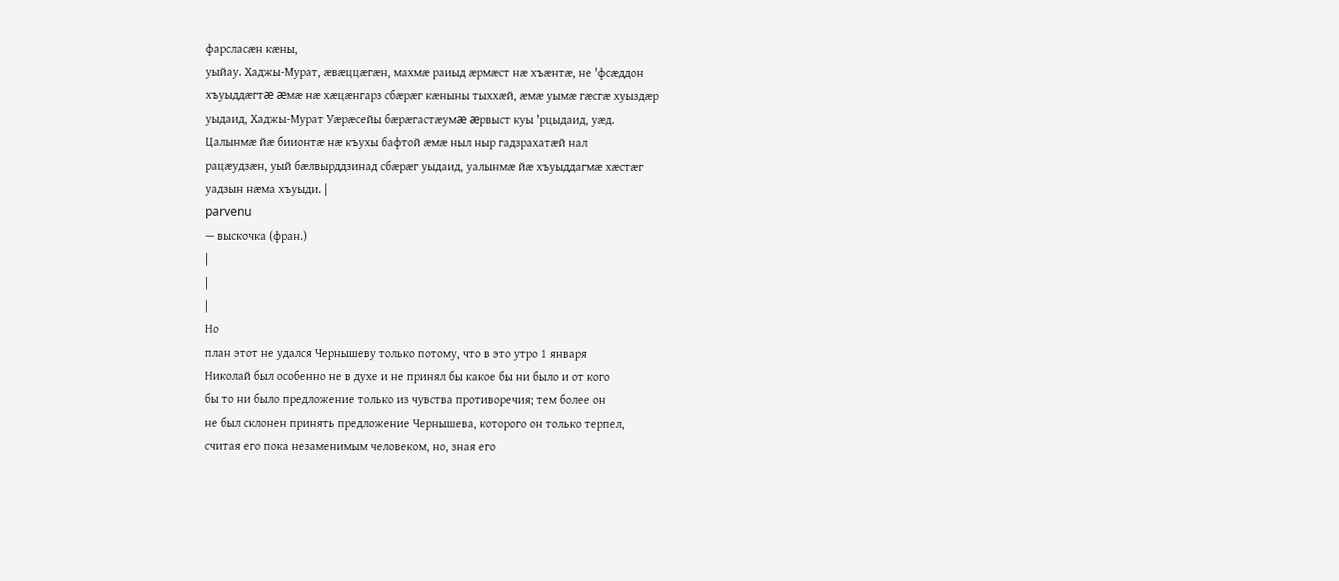фарсласæн кæны,
уыйау. Хаджы-Мурат, æвæццæгæн, махмæ раиыд æрмæст нæ хъæнтæ, не 'фсæддон
хъуыддæгтæ æмæ нæ хæцæнгарз сбæрæг кæныны тыххæй, æмæ уымæ гæсгæ хуыздæр
уыдаид, Хаджы-Мурат Уæрæсейы бæрæгастæумæ æрвыст куы 'рцыдаид, уæд.
Цалынмæ йæ биионтæ нæ къухы бафтой æмæ ныл ныр гадзрахатæй нал
рацæудзæн, уый бæлвырддзинад сбæрæг уыдаид, уалынмæ йæ хъуыддагмæ хæстæг
уадзын нæма хъуыди. |
parvenu
— выскочка (фран.)
|
|
|
Но
план этот не удался Чернышеву только потому, что в это утро 1 января
Николай был особенно не в духе и не принял бы какое бы ни было и от кого
бы то ни было предложение только из чувства противоречия; тем более он
не был склонен принять предложение Чернышева, которого он только терпел,
считая его пока незаменимым человеком, но, зная его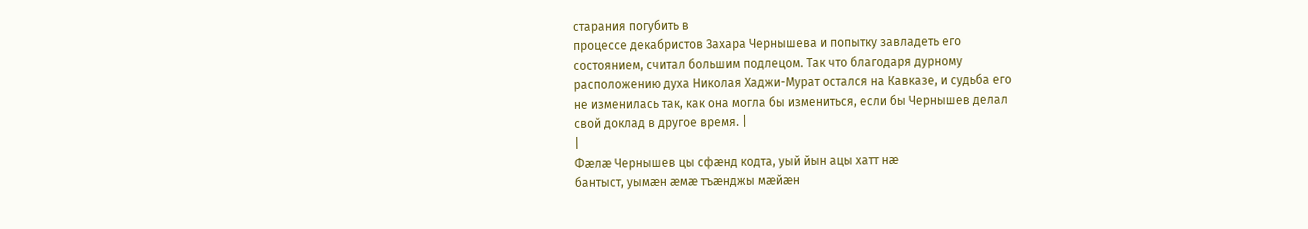старания погубить в
процессе декабристов Захара Чернышева и попытку завладеть его
состоянием, считал большим подлецом. Так что благодаря дурному
расположению духа Николая Хаджи-Мурат остался на Кавказе, и судьба его
не изменилась так, как она могла бы измениться, если бы Чернышев делал
свой доклад в другое время. |
|
Фæлæ Чернышев цы сфæнд кодта, уый йын ацы хатт нæ
бантыст, уымæн æмæ тъæнджы мæйæн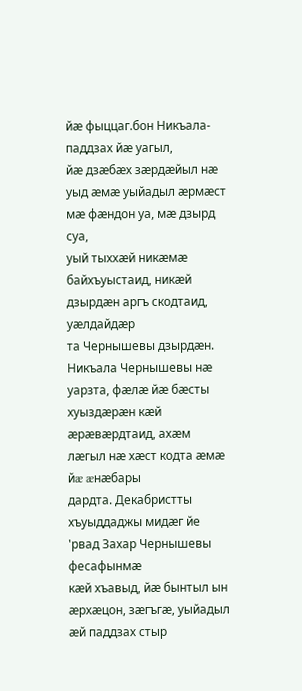йæ фыццаг.бон Никъала-паддзах йæ уагыл,
йæ дзæбæх зæрдæйыл нæ уыд æмæ уыйадыл æрмæст мæ фæндон уа, мæ дзырд суа,
уый тыххæй никæмæ байхъуыстаид, никæй дзырдæн аргъ скодтаид, уæлдайдæр
та Чернышевы дзырдæн. Никъала Чернышевы нæ уарзта, фæлæ йæ бæсты
хуыздæрæн кæй æрæвæрдтаид, ахæм лæгыл нæ хæст кодта æмæ йæ æнæбары
дардта. Декабристты хъуыддаджы мидæг йе 'рвад Захар Чернышевы фесафынмæ
кæй хъавыд, йæ бынтыл ын æрхæцон, зæгъгæ, уыйадыл æй паддзах стыр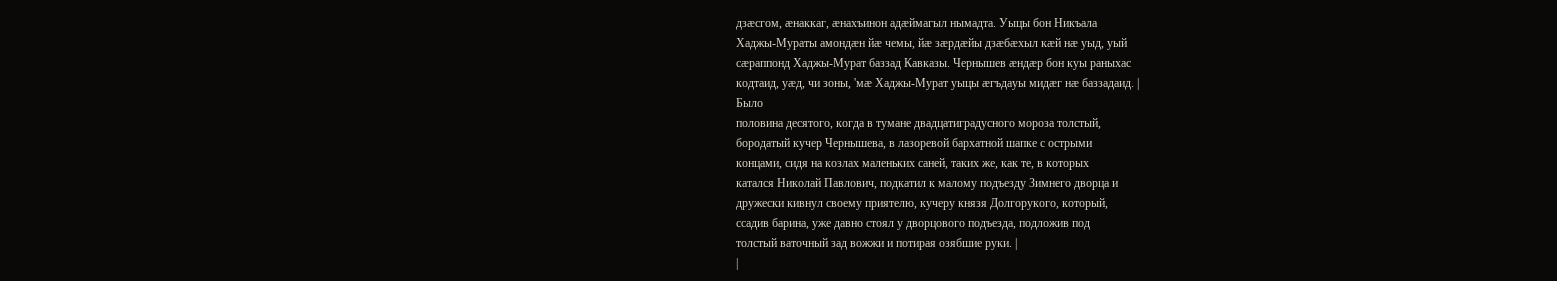дзæсгом, æнаккаг, æнахъинон адæймагыл нымадта. Уыцы бон Никъала
Хаджы-Мураты амондæн йæ чемы, йæ зæрдæйы дзæбæхыл кæй нæ уыд, уый
сæраппонд Хаджы-Мурат баззад Кавказы. Чернышев æндæр бон куы раныхас
кодтаид, уæд, чи зоны, 'мæ Хаджы-Мурат уыцы æгъдауы мидæг нæ баззадаид. |
Было
половина десятого, когда в тумане двадцатиградусного мороза толстый,
бородатый кучер Чернышева, в лазоревой бархатной шапке с острыми
концами, сидя на козлах маленьких саней, таких же, как те, в которых
катался Николай Павлович, подкатил к малому подъезду Зимнего дворца и
дружески кивнул своему приятелю, кучеру князя Долгорукого, который,
ссадив барина, уже давно стоял у дворцового подъезда, подложив под
толстый ваточный зад вожжи и потирая озябшие руки. |
|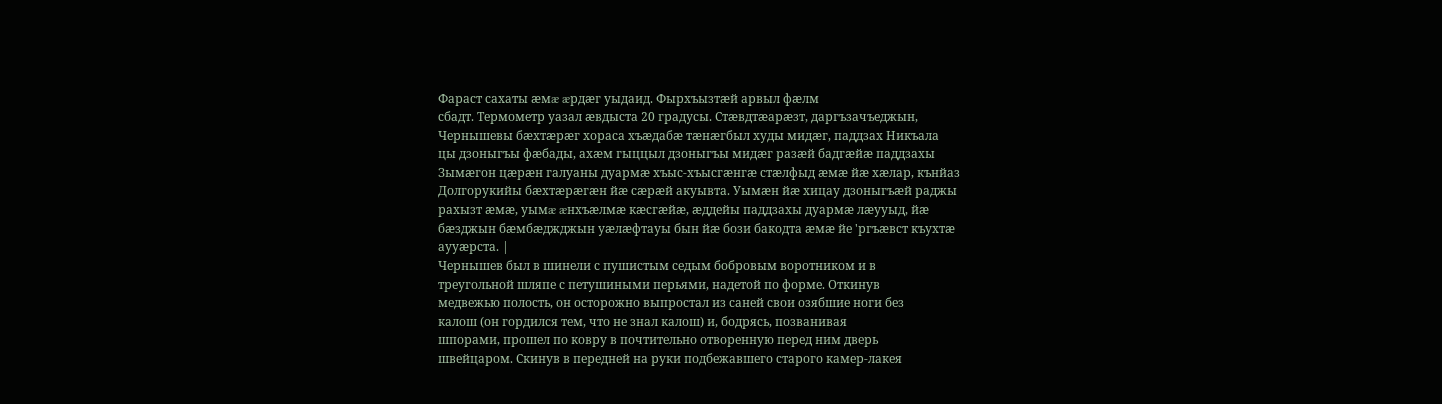Фараст сахаты æмæ æрдæг уыдаид. Фырхъызтæй арвыл фæлм
сбадт. Термометр уазал æвдыста 20 градусы. Стæвдтæарæзт, даргъзачъеджын,
Чернышевы бæхтæрæг хораса хъæдабæ тæнæгбыл худы мидæг, паддзах Никъала
цы дзоныгъы фæбады, ахæм гыццыл дзоныгъы мидæг разæй бадгæйæ паддзахы
Зымæгон цæрæн галуаны дуармæ хъыс-хъысгæнгæ стæлфыд æмæ йæ хæлар, кънйаз
Долгорукийы бæхтæрæгæн йæ сæрæй акуывта. Уымæн йæ хицау дзоныгъæй раджы
рахызт æмæ, уымæ æнхъæлмæ кæсгæйæ, æддейы паддзахы дуармæ лæууыд, йæ
бæзджын бæмбæджджын уæлæфтауы бын йæ бози бакодта æмæ йе 'ргъæвст къухтæ
аууæрста. |
Чернышев был в шинели с пушистым седым бобровым воротником и в
треугольной шляпе с петушиными перьями, надетой по форме. Откинув
медвежью полость, он осторожно выпростал из саней свои озябшие ноги без
калош (он гордился тем, что не знал калош) и, бодрясь, позванивая
шпорами, прошел по ковру в почтительно отворенную перед ним дверь
швейцаром. Скинув в передней на руки подбежавшего старого камер-лакея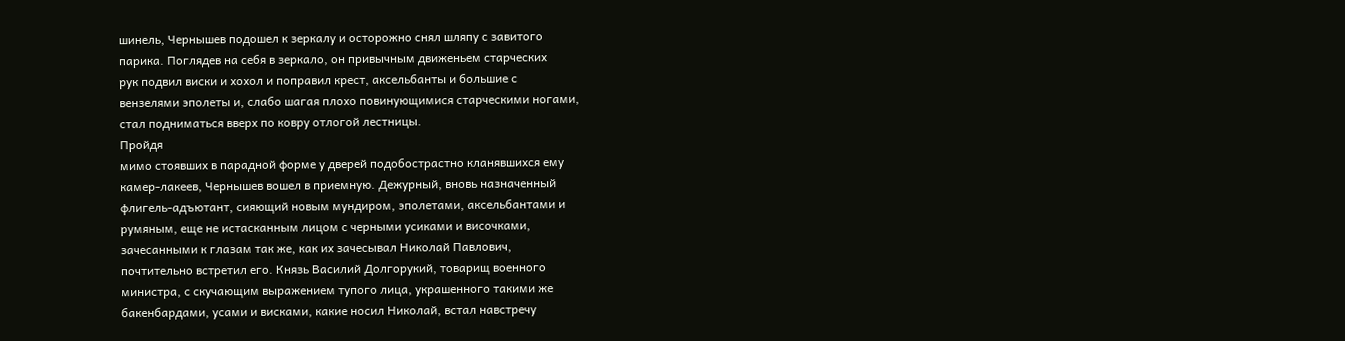шинель, Чернышев подошел к зеркалу и осторожно снял шляпу с завитого
парика. Поглядев на себя в зеркало, он привычным движеньем старческих
рук подвил виски и хохол и поправил крест, аксельбанты и большие с
вензелями эполеты и, слабо шагая плохо повинующимися старческими ногами,
стал подниматься вверх по ковру отлогой лестницы.
Пройдя
мимо стоявших в парадной форме у дверей подобострастно кланявшихся ему
камер-лакеев, Чернышев вошел в приемную. Дежурный, вновь назначенный
флигель-адъютант, сияющий новым мундиром, эполетами, аксельбантами и
румяным, еще не истасканным лицом с черными усиками и височками,
зачесанными к глазам так же, как их зачесывал Николай Павлович,
почтительно встретил его. Князь Василий Долгорукий, товарищ военного
министра, с скучающим выражением тупого лица, украшенного такими же
бакенбардами, усами и висками, какие носил Николай, встал навстречу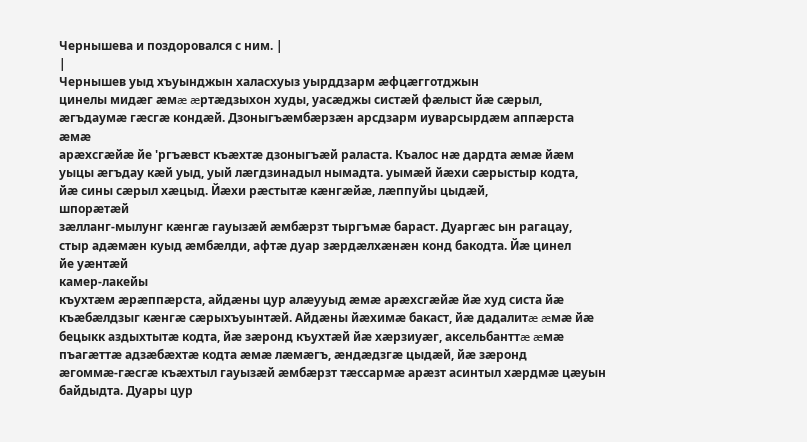Чернышева и поздоровался с ним. |
|
Чернышев уыд хъуынджын халасхуыз уырддзарм æфцæгготджын
цинелы мидæг æмæ æртæдзыхон худы, уасæджы систæй фæлыст йæ сæрыл,
æгъдаумæ гæсгæ кондæй. Дзоныгъæмбæрзæн арсдзарм иуварсырдæм аппæрста æмæ
арæхсгæйæ йе 'ргъæвст къæхтæ дзоныгъæй раласта. Къалос нæ дардта æмæ йæм
уыцы æгъдау кæй уыд, уый лæгдзинадыл нымадта. уымæй йæхи сæрыстыр кодта,
йæ сины сæрыл хæцыд. Йæхи рæстытæ кæнгæйæ, лæппуйы цыдæй,
шпорæтæй
зæлланг-мылунг кæнгæ гауызæй æмбæрзт тыргъмæ бараст. Дуаргæс ын рагацау,
стыр адæмæн куыд æмбæлди, афтæ дуар зæрдæлхæнæн конд бакодта. Йæ цинел
йе уæнтæй
камер-лакейы
къухтæм æрæппæрста, айдæны цур алæууыд æмæ арæхсгæйæ йæ худ систа йæ
къæбæлдзыг кæнгæ сæрыхъуынтæй. Айдæны йæхимæ бакаст, йæ дадалитæ æмæ йæ
бецыкк аздыхтытæ кодта, йæ зæронд къухтæй йæ хæрзиуæг, аксельбанттæ æмæ
пъагæттæ адзæбæхтæ кодта æмæ лæмæгъ, æндæдзгæ цыдæй, йæ зæронд
æгоммæ-гæсгæ къæхтыл гауызæй æмбæрзт тæссармæ арæзт асинтыл хæрдмæ цæуын
байдыдта. Дуары цур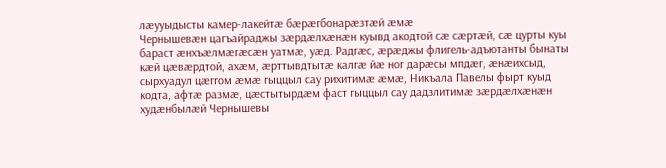лæууыдысты камер-лакейтæ бæрæгбонарæзтæй æмæ
Чернышевæн цагъайраджы зæрдæлхæнæн куывд акодтой сæ сæртæй, сæ цурты куы
бараст æнхъæлмæгæсæн уатмæ, уæд. Радгæс, æрæджы флигель-адъютанты бынаты
кæй цæвæрдтой, ахæм, æрттывдтытæ калгæ йæ ног дарæсы мпдæг, æнæихсыд,
сырхуадул цæггом æмæ гыццыл сау рихитимæ æмæ, Никъала Павелы фырт куыд
кодта, афтæ размæ, цæстытырдæм фаст гыццыл сау дадзлитимæ зæрдæлхæнæн
худæнбылæй Чернышевы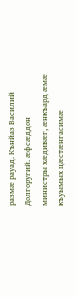размæ рауад. Кънйаз Василий Долгоруrий. æфсæддон
министры хæдивæг, æнкъард æмæ къуымых цæстæнгасимæ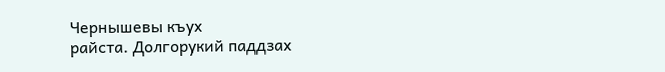Чернышевы къух
райста. Долгорукий паддзах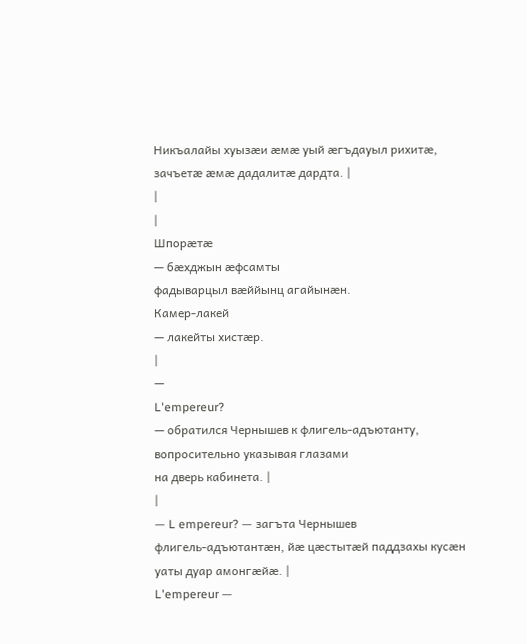Никъалайы хуызæи æмæ уый æгъдауыл рихитæ,
зачъетæ æмæ дадалитæ дардта. |
|
|
Шпорæтæ
— бæхджын æфсамты
фадыварцыл вæййынц агайынæн.
Камер-лакей
— лакейты хистæр.
|
—
L'empereur?
— обратился Чернышев к флигель-адъютанту, вопросительно указывая глазами
на дверь кабинета. |
|
— L empereur? — загъта Чернышев
флигель-адъютантæн, йæ цæстытæй паддзахы кусæн уаты дуар амонгæйæ. |
L'empereur —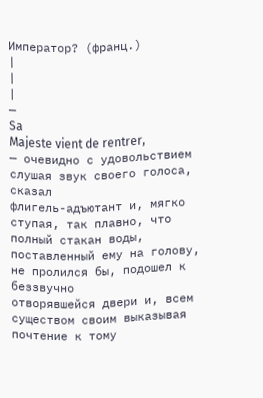Император? (франц.)
|
|
|
—
Sa
Majeste vient de rentrer,
— очевидно с удовольствием слушая звук своего голоса, сказал
флигель-адъютант и, мягко ступая, так плавно, что полный стакан воды,
поставленный ему на голову, не пролился бы, подошел к беззвучно
отворявшейся двери и, всем существом своим выказывая почтение к тому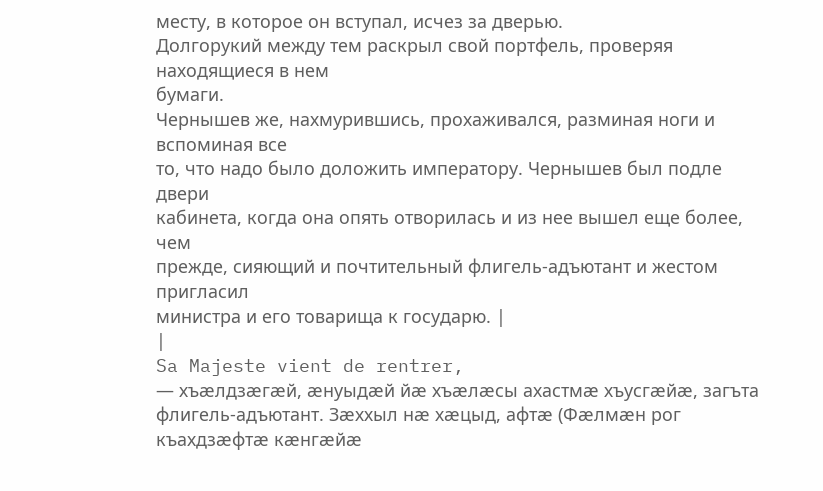месту, в которое он вступал, исчез за дверью.
Долгорукий между тем раскрыл свой портфель, проверяя находящиеся в нем
бумаги.
Чернышев же, нахмурившись, прохаживался, разминая ноги и вспоминая все
то, что надо было доложить императору. Чернышев был подле двери
кабинета, когда она опять отворилась и из нее вышел еще более, чем
прежде, сияющий и почтительный флигель-адъютант и жестом пригласил
министра и его товарища к государю. |
|
Sa Majeste vient de rentrer,
— хъæлдзæгæй, æнуыдæй йæ хъæлæсы ахастмæ хъусгæйæ, загъта
флигель-адъютант. Зæххыл нæ хæцыд, афтæ (Фæлмæн рог къахдзæфтæ кæнгæйæ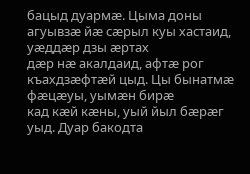бацыд дуармæ. Цыма доны агуывзæ йæ сæрыл куы хастаид, уæддæр дзы æртах
дæр нæ акалдаид, афтæ рог къахдзæфтæй цыд. Цы бынатмæ фæцæуы, уымæн бирæ
кад кæй кæны, уый йыл бæрæг уыд. Дуар бакодта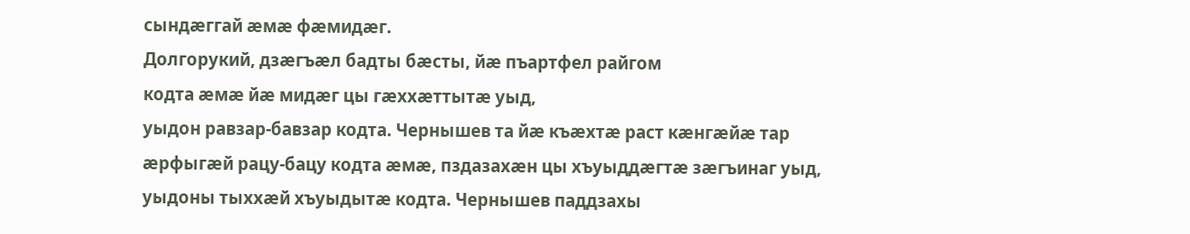сындæггай æмæ фæмидæг.
Долгорукий, дзæгъæл бадты бæсты, йæ пъартфел райгом
кодта æмæ йæ мидæг цы гæххæттытæ уыд,
уыдон равзар-бавзар кодта. Чернышев та йæ къæхтæ раст кæнгæйæ тар
æрфыгæй рацу-бацу кодта æмæ, пздазахæн цы хъуыддæгтæ зæгъинаг уыд,
уыдоны тыххæй хъуыдытæ кодта. Чернышев паддзахы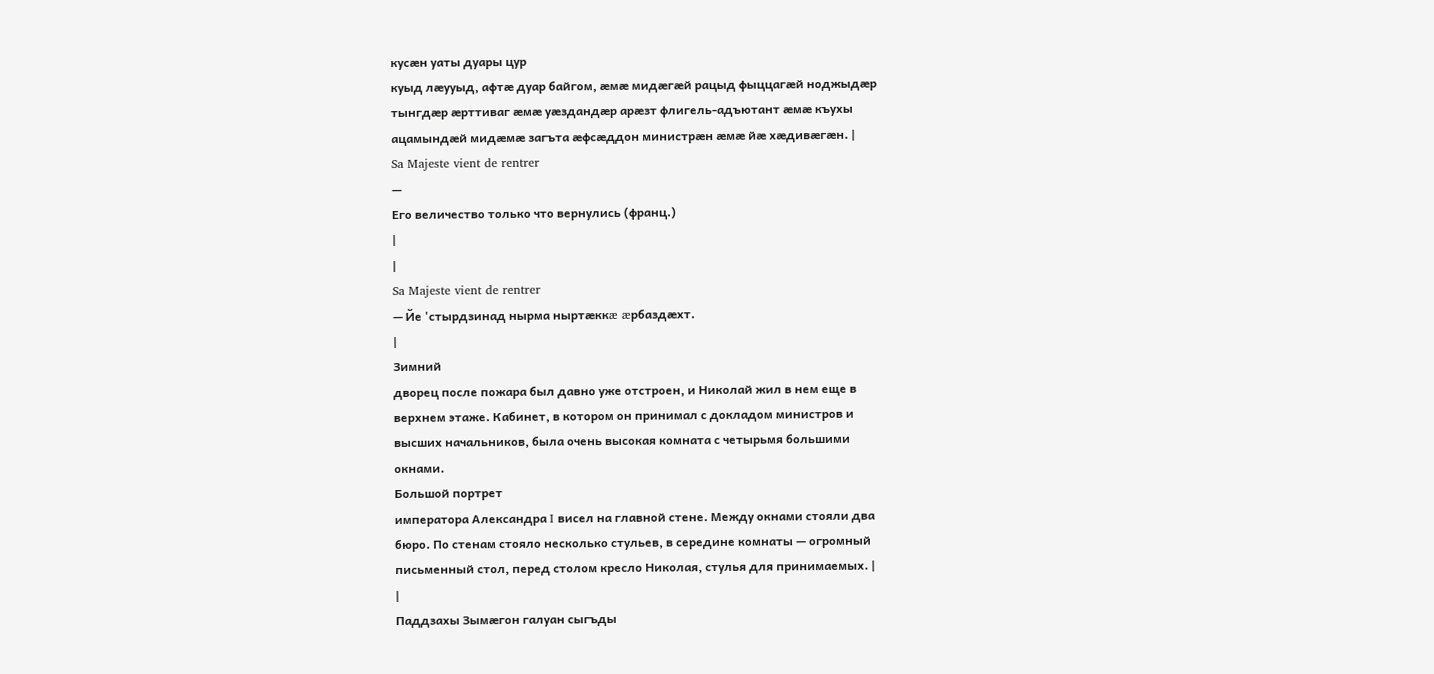кусæн уаты дуары цур
куыд лæууыд, афтæ дуар байгом, æмæ мидæгæй рацыд фыццагæй ноджыдæр
тынгдæр æрттиваг æмæ уæздандæр арæзт флигель-адъютант æмæ къухы
ацамындæй мидæмæ загъта æфсæддон министрæн æмæ йæ хæдивæгæн. |
Sa Majeste vient de rentrer
—
Его величество только что вернулись (франц.)
|
|
Sa Majeste vient de rentrer
— Йе 'стырдзинад нырма ныртæккæ æрбаздæхт.
|
Зимний
дворец после пожара был давно уже отстроен, и Николай жил в нем еще в
верхнем этаже. Кабинет, в котором он принимал с докладом министров и
высших начальников, была очень высокая комната с четырьмя большими
окнами.
Большой портрет
императора Александра I висел на главной стене. Между окнами стояли два
бюро. По стенам стояло несколько стульев, в середине комнаты — огромный
письменный стол, перед столом кресло Николая, стулья для принимаемых. |
|
Паддзахы Зымæгон галуан сыгъды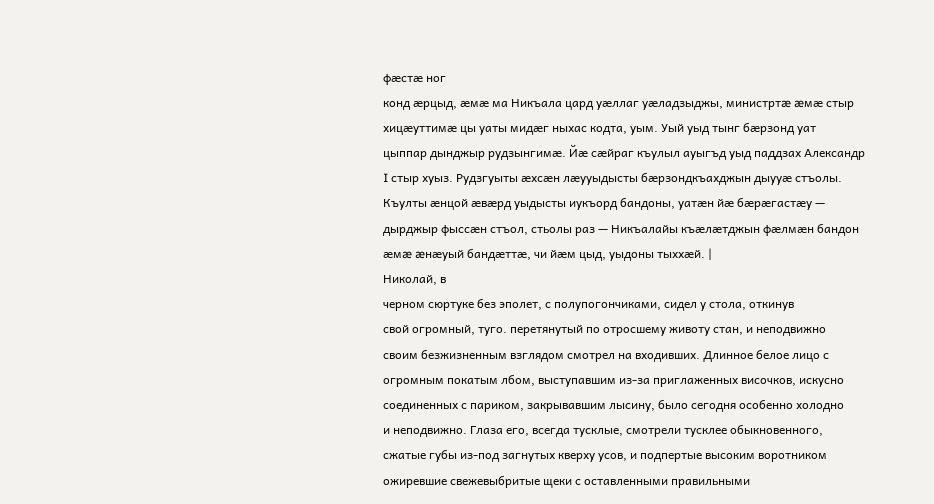фæстæ ног
конд æрцыд, æмæ ма Никъала цард уæллаг уæладзыджы, министртæ æмæ стыр
хицæуттимæ цы уаты мидæг ныхас кодта, уым. Уый уыд тынг бæрзонд уат
цыппар дынджыр рудзынгимæ. Йæ сæйраг къулыл ауыгъд уыд паддзах Александр
I стыр хуыз. Рудзгуыты æхсæн лæууыдысты бæрзондкъахджын дыууæ стъолы.
Къулты æнцой æвæрд уыдысты иукъорд бандоны, уатæн йæ бæрæгастæу —
дырджыр фыссæн стъол, стьолы раз — Никъалайы къæлæтджын фæлмæн бандон
æмæ æнæуый бандæттæ, чи йæм цыд, уыдоны тыххæй. |
Николай, в
черном сюртуке без эполет, с полупогончиками, сидел у стола, откинув
свой огромный, туго. перетянутый по отросшему животу стан, и неподвижно
своим безжизненным взглядом смотрел на входивших. Длинное белое лицо с
огромным покатым лбом, выступавшим из-за приглаженных височков, искусно
соединенных с париком, закрывавшим лысину, было сегодня особенно холодно
и неподвижно. Глаза его, всегда тусклые, смотрели тусклее обыкновенного,
сжатые губы из-под загнутых кверху усов, и подпертые высоким воротником
ожиревшие свежевыбритые щеки с оставленными правильными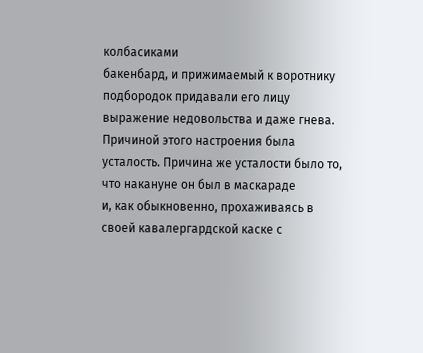колбасиками
бакенбард, и прижимаемый к воротнику подбородок придавали его лицу
выражение недовольства и даже гнева. Причиной этого настроения была
усталость. Причина же усталости было то, что накануне он был в маскараде
и, как обыкновенно, прохаживаясь в своей кавалергардской каске с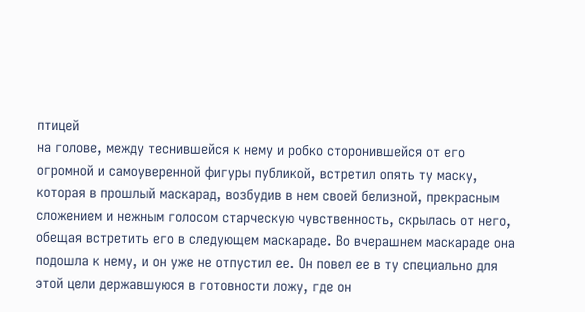птицей
на голове, между теснившейся к нему и робко сторонившейся от его
огромной и самоуверенной фигуры публикой, встретил опять ту маску,
которая в прошлый маскарад, возбудив в нем своей белизной, прекрасным
сложением и нежным голосом старческую чувственность, скрылась от него,
обещая встретить его в следующем маскараде. Во вчерашнем маскараде она
подошла к нему, и он уже не отпустил ее. Он повел ее в ту специально для
этой цели державшуюся в готовности ложу, где он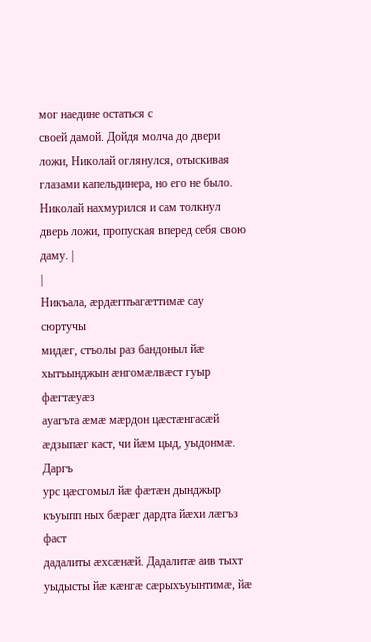мог наедине остаться с
своей дамой. Дойдя молча до двери ложи, Николай оглянулся, отыскивая
глазами капельдинера, но его не было. Николай нахмурился и сам толкнул
дверь ложи, пропуская вперед себя свою даму. |
|
Никъала, æрдæгпъагæттимæ сау сюртучы
мидæг, стъолы раз бандоныл йæ хытъынджын æнгомæлвæст гуыр фæгтæуæз
ауагъта æмæ мæрдон цæстæнгасæй æдзыпæг каст, чи йæм цыд, уыдонмæ. Даргъ
урс цæсгомыл йæ фæтæн дынджыр къуыпп ных бæрæг дардта йæхи лæгъз фаст
дадалиты æхсæнæй. Дадалитæ аив тыхт уыдысты йæ кæнгæ сæрыхъуынтимæ, йæ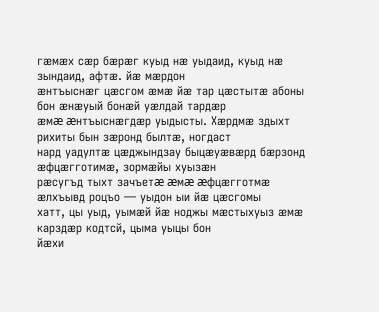гæмæх сæр бæрæг куыд нæ уыдаид, куыд нæ зындаид, афтæ. йæ мæрдон
æнтъыснæг цæсгом æмæ йæ тар цæстытæ абоны бон æнæуый бонæй уæлдай тардæр
æмæ æнтъыснæгдæр уыдысты. Хæрдмæ здыхт рихиты бын зæронд былтæ, ногдаст
нард уадултæ цæджындзау быцæуæвæрд бæрзонд æфцæгготимæ, зормæйы хуызæн
рæсугъд тыхт зачъетæ æмæ æфцæгготмæ æлхъывд роцъо — уыдон ыи йæ цæсгомы
хатт, цы уыд, уымæй йæ ноджы мæстыхуыз æмæ карздæр кодтсй, цыма уыцы бон
йæхи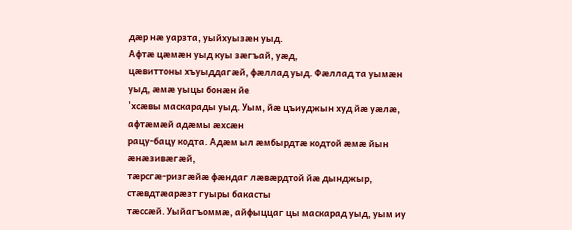дæр нæ уарзта, уыйхуызæн уыд.
Афтæ цæмæн уыд куы зæгъай, уæд,
цæвиттоны хъуыддагæй, фæллад уыд. Фæллад та уымæн уыд, æмæ уыцы бонæн йе
'хсæвы маскарады уыд. Уым, йæ цъиуджын худ йæ уæлæ, афтæмæй адæмы æхсæн
рацу-бацу кодта. Адæм ыл æмбырдтæ кодтой æмæ йын æнæзивæгæй,
тæрсгæ-ризгæйæ фæндаг лæвæрдтой йæ дынджыр, стæвдтæарæзт гуыры бакасты
тæссæй. Уыйагъоммæ, айфыццаг цы маскарад уыд, уым иу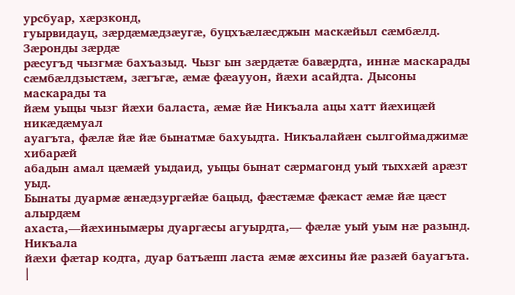урсбуар, хæрзконд,
гуырвидауц, зæрдæмæдзæугæ, буцхъæлæсджын маскæйыл сæмбæлд. Зæронды зæрдæ
рæсугъд чызгмæ бахъазыд. Чызг ын зæрдæтæ бавæрдта, иннæ маскарады
сæмбæлдзыстæм, зæгъгæ, æмæ фæаууон, йæхи асайдта. Дысоны маскарады та
йæм уыцы чызг йæхи баласта, æмæ йæ Никъала ацы хатт йæхицæй никæдæмуал
ауагъта, фæлæ йæ йæ бынатмæ бахуыдта. Никъалайæн сылгоймаджимæ хибарæй
абадын амал цæмæй уыдаид, уыцы бынат сæрмагонд уый тыххæй арæзт уыд.
Бынаты дуармæ æнæдзургæйæ бацыд, фæстæмæ фæкаст æмæ йæ цæст алырдæм
ахаста,—йæхинымæры дуаргæсы агуырдта,— фæлæ уый уым нæ разынд. Никъала
йæхи фæтар кодта, дуар батъæпп ласта æмæ æхсины йæ разæй бауагъта. |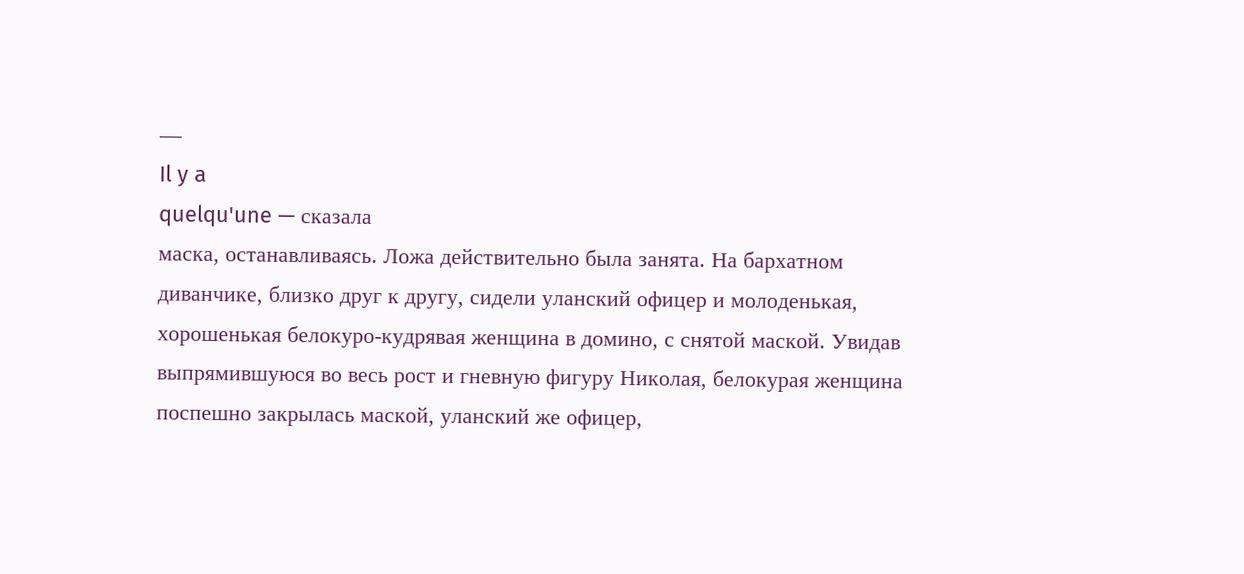—
Il y a
quelqu'une — сказала
маска, останавливаясь. Ложа действительно была занята. На бархатном
диванчике, близко друг к другу, сидели уланский офицер и молоденькая,
хорошенькая белокуро-кудрявая женщина в домино, с снятой маской. Увидав
выпрямившуюся во весь рост и гневную фигуру Николая, белокурая женщина
поспешно закрылась маской, уланский же офицер,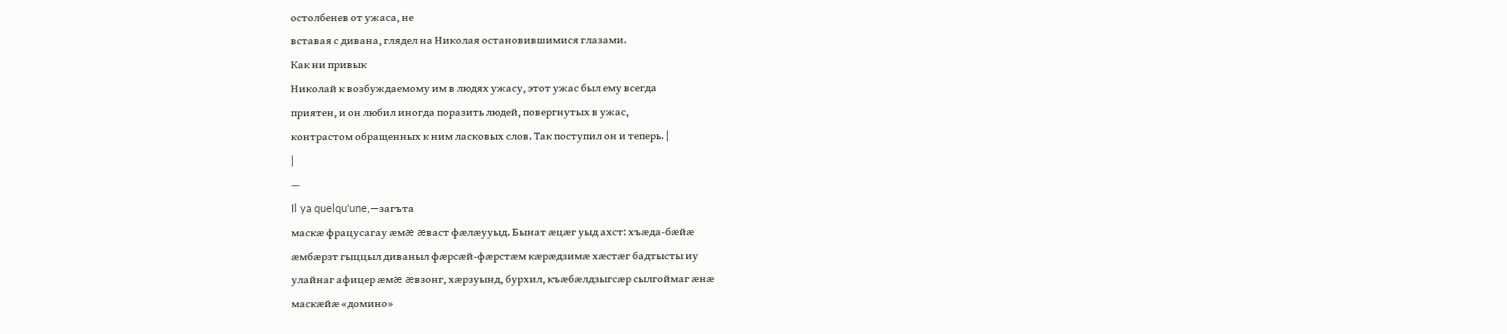остолбенев от ужаса, не
вставая с дивана, глядел на Николая остановившимися глазами.
Как ни привык
Николай к возбуждаемому им в людях ужасу, этот ужас был ему всегда
приятен, и он любил иногда поразить людей, повергнутых в ужас,
контрастом обращенных к ним ласковых слов. Так поступил он и теперь. |
|
—
Il ya quelqu'une,—загъта
маскæ фрацусагау æмæ æваст фæлæууыд. Бынат æцæг уыд ахст: хъæда-бæйæ
æмбæрзт гыццыл диваныл фæрсæй-фæрстæм кæрæдзимæ хæстæг бадтысты иу
улайнаг афицер æмæ æвзонг, хæрзуынд, бурхил, къæбæлдзыгсæр сылгоймаг æнæ
маскæйæ «домино»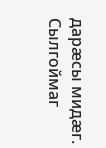дарæсы мидæг. Сылгоймаг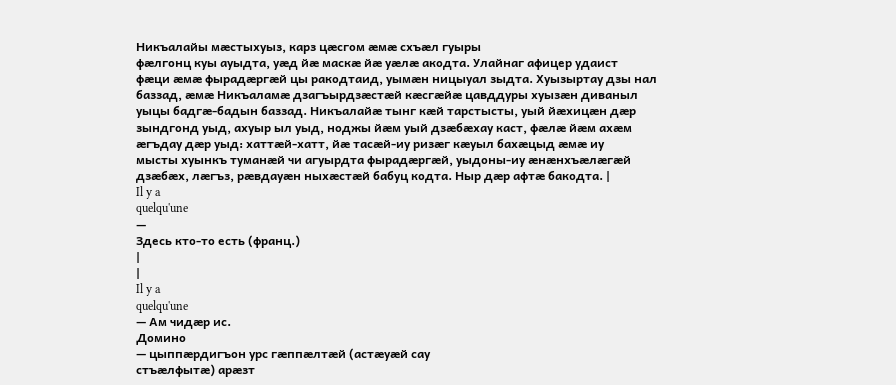Никъалайы мæстыхуыз, карз цæсгом æмæ схъæл гуыры
фæлгонц куы ауыдта, уæд йæ маскæ йæ уæлæ акодта. Улайнаг афицер удаист
фæци æмæ фырадæргæй цы ракодтаид, уымæн ницыуал зыдта. Хуызыртау дзы нал
баззад, æмæ Никъаламæ дзагъырдзæстæй кæсгæйæ цавддуры хуызæн диваныл
уыцы бадгæ-бадын баззад. Никъалайæ тынг кæй тарстысты, уый йæхицæн дæр
зындгонд уыд, ахуыр ыл уыд, ноджы йæм уый дзæбæхау каст, фæлæ йæм ахæм
æгъдау дæр уыд: хаттæй-хатт, йæ тасæй-иу ризæг кæуыл бахæцыд æмæ иу
мысты хуынкъ туманæй чи агуырдта фырадæргæй, уыдоны-иу æнæнхъæлæгæй
дзæбæх, лæгъз, рæвдауæн ныхæстæй бабуц кодта. Ныр дæр афтæ бакодта. |
Il y a
quelqu'une
—
Здесь кто-то есть (франц.)
|
|
Il y a
quelqu'une
— Ам чидæр ис.
Домино
— цыппæрдигъон урс гæппæлтæй (астæуæй сау
стъæлфытæ) арæзт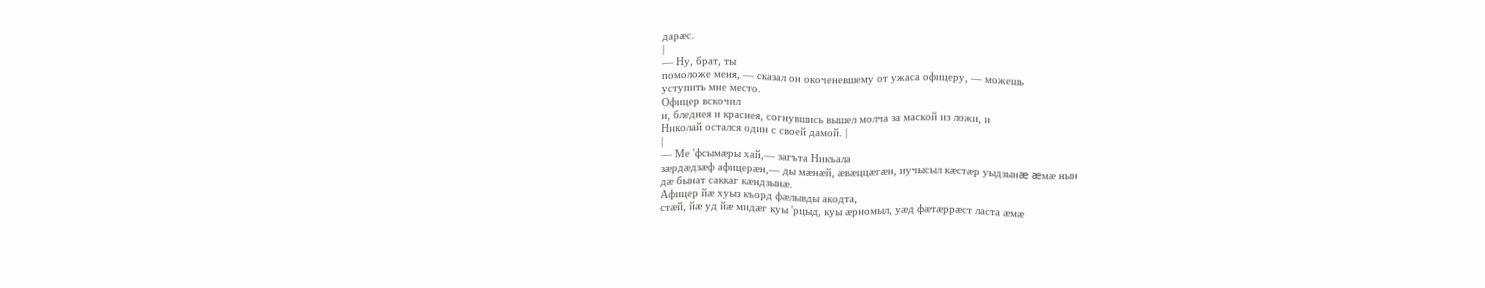дарæс.
|
— Ну, брат, ты
помоложе меня, — сказал он окоченевшему от ужаса офицеру, — можешь
уступить мне место.
Офицер вскочил
и, бледнея и краснея, согнувшись вышел молча за маской из ложи, и
Николай остался один с своей дамой. |
|
— Ме 'фсымæры хай,— загъта Никъала
зæрдæдзæф афицерæн,— ды мæнæй, æвæццæгæн, иучысыл кæстæр уыдзынæ æмæ нын
дæ бынат саккаг кæндзынæ.
Афицер йæ хуыз къорд фæлывды акодта,
стæй, йæ уд йæ мидæг куы 'рцыд, куы æрномыл, уæд фæтæррæст ласта æмæ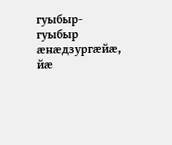гуыбыр-гуыбыр æнæдзургæйæ, йæ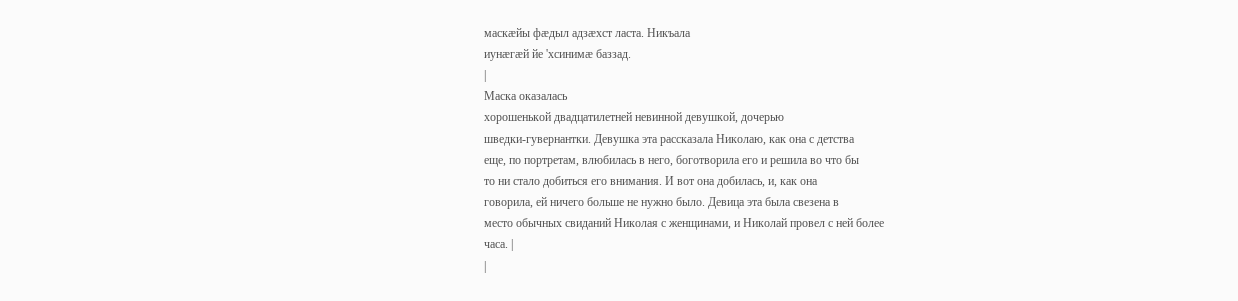маскæйы фæдыл адзæхст ласта. Никъала
иунæгæй йе 'хсинимæ баззад.
|
Маска оказалась
хорошенькой двадцатилетней невинной девушкой, дочерью
шведки-гувернантки. Девушка эта рассказала Николаю, как она с детства
еще, по портретам, влюбилась в него, боготворила его и решила во что бы
то ни стало добиться его внимания. И вот она добилась, и, как она
говорила, ей ничего больше не нужно было. Девица эта была свезена в
место обычных свиданий Николая с женщинами, и Николай провел с ней более
часа. |
|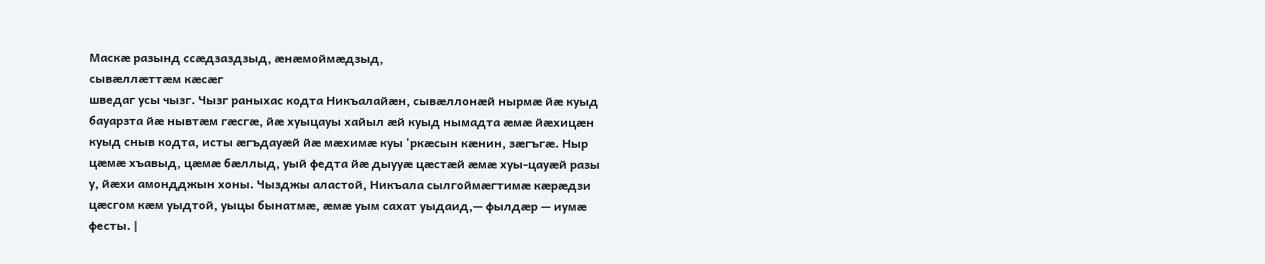Маскæ разынд ссæдзаздзыд, æнæмоймæдзыд,
сывæллæттæм кæсæг
шведаг усы чызг. Чызг раныхас кодта Никъалайæн, сывæллонæй нырмæ йæ куыд
бауарзта йæ нывтæм гæсгæ, йæ хуыцауы хайыл æй куыд нымадта æмæ йæхицæн
куыд сныв кодта, исты æгъдауæй йæ мæхимæ куы 'ркæсын кæнин, зæгъгæ. Ныр
цæмæ хъавыд, цæмæ бæллыд, уый федта йæ дыууæ цæстæй æмæ хуы-цауæй разы
у, йæхи амондджын хоны. Чызджы аластой, Никъала сылгоймæгтимæ кæрæдзи
цæсгом кæм уыдтой, уыцы бынатмæ, æмæ уым сахат уыдаид,— фылдæр — иумæ
фесты. |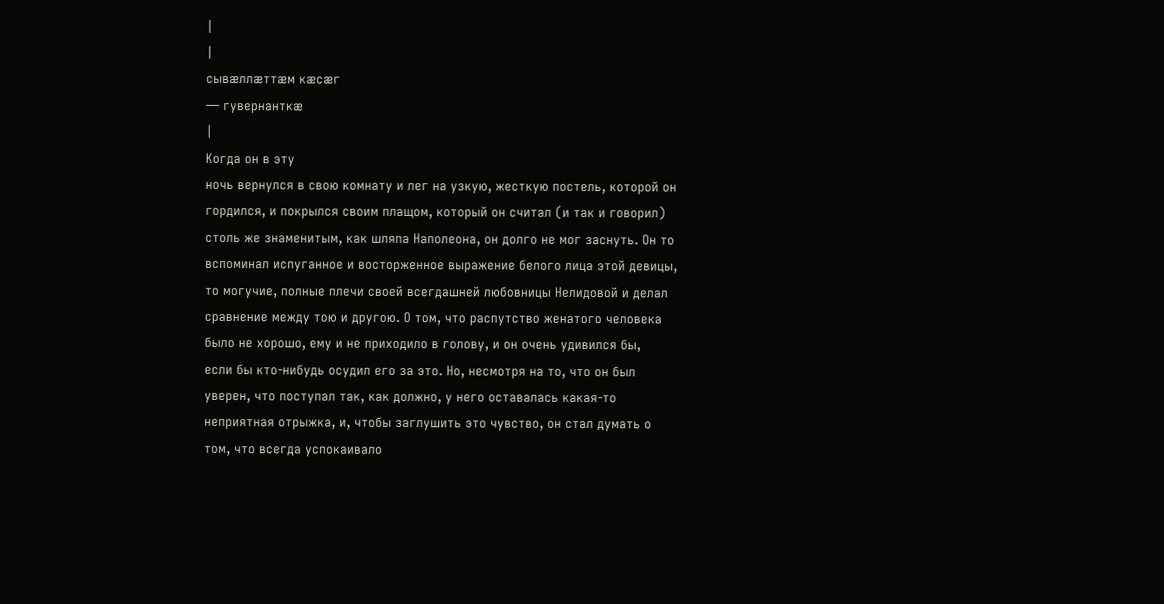|
|
сывæллæттæм кæсæг
— гувернанткæ
|
Когда он в эту
ночь вернулся в свою комнату и лег на узкую, жесткую постель, которой он
гордился, и покрылся своим плащом, который он считал (и так и говорил)
столь же знаменитым, как шляпа Наполеона, он долго не мог заснуть. Он то
вспоминал испуганное и восторженное выражение белого лица этой девицы,
то могучие, полные плечи своей всегдашней любовницы Нелидовой и делал
сравнение между тою и другою. О том, что распутство женатого человека
было не хорошо, ему и не приходило в голову, и он очень удивился бы,
если бы кто-нибудь осудил его за это. Но, несмотря на то, что он был
уверен, что поступал так, как должно, у него оставалась какая-то
неприятная отрыжка, и, чтобы заглушить это чувство, он стал думать о
том, что всегда успокаивало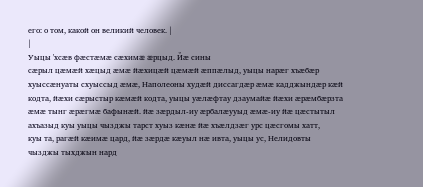его: о том, какой он великий человек. |
|
Уыцы 'хсæв фæстæмæ сæхимæ æрцыд. Йæ сины
сæрыл цæмæй хæцыд æмæ йæхицæй цæмæй æппæлыд, уыцы нарæг хъæбæр
хуыссæнуаты схуыссыд æмæ, Наполеоны худæй диссагдæр æмæ кадджындæр кæй
кодта, йæхи сæрыстыр кæмæй кодта, уыцы уæлæфтау дзаумайæ йæхи æрæмбæрзта
æмæ тынг æрæгмæ бафынæй. йæ зæрдыл-иу æрбалæууыд æмæ-иу йæ цæстытыл
ахъазыд куы уыцы чызджы тарст хуыз кæнæ йæ хъæлдзæг урс цæсгомы хатт,
куы та, рагæй кæимæ цард, йæ зæрдæ кæуыл нæ ивта, уыцы ус, Нелидовты
чызджы тыхджын нард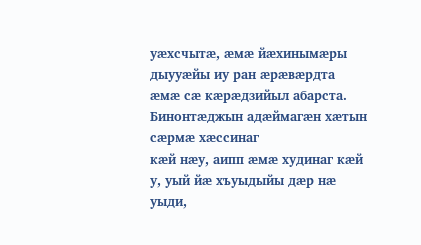уæхсчытæ, æмæ йæхинымæры дыууæйы иу ран æрæвæрдта
æмæ сæ кæрæдзийыл абарста. Бинонтæджын адæймагæн хæтын сæрмæ хæссинаг
кæй нæу, аипп æмæ худинаг кæй у, уый йæ хъуыдыйы дæр нæ уыди,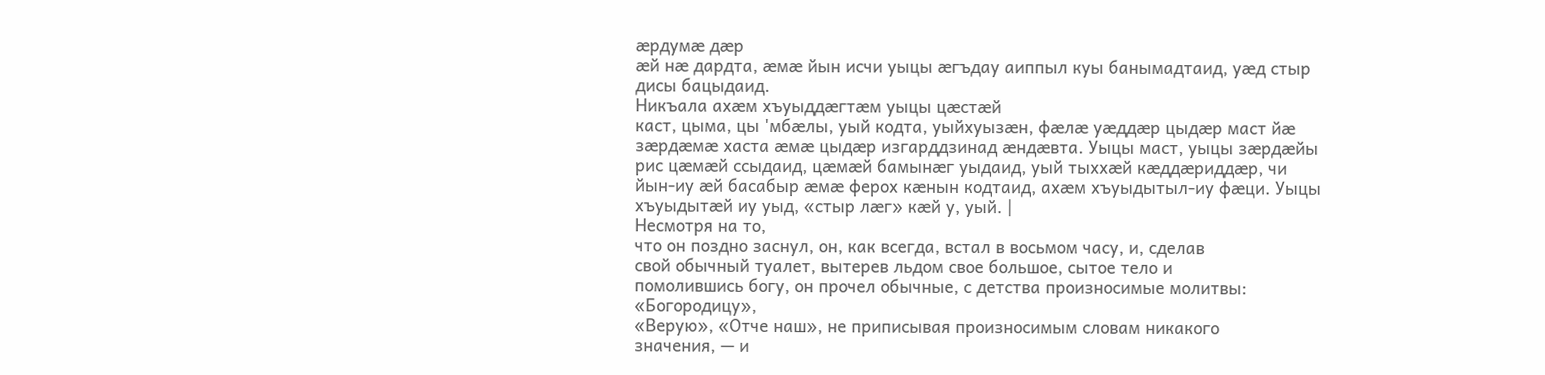æрдумæ дæр
æй нæ дардта, æмæ йын исчи уыцы æгъдау аиппыл куы банымадтаид, уæд стыр
дисы бацыдаид.
Никъала ахæм хъуыддæгтæм уыцы цæстæй
каст, цыма, цы 'мбæлы, уый кодта, уыйхуызæн, фæлæ уæддæр цыдæр маст йæ
зæрдæмæ хаста æмæ цыдæр изгарддзинад æндæвта. Уыцы маст, уыцы зæрдæйы
рис цæмæй ссыдаид, цæмæй бамынæг уыдаид, уый тыххæй кæддæриддæр, чи
йын-иу æй басабыр æмæ ферох кæнын кодтаид, ахæм хъуыдытыл-иу фæци. Уыцы
хъуыдытæй иу уыд, «стыр лæг» кæй у, уый. |
Несмотря на то,
что он поздно заснул, он, как всегда, встал в восьмом часу, и, сделав
свой обычный туалет, вытерев льдом свое большое, сытое тело и
помолившись богу, он прочел обычные, с детства произносимые молитвы:
«Богородицу»,
«Верую», «Отче наш», не приписывая произносимым словам никакого
значения, — и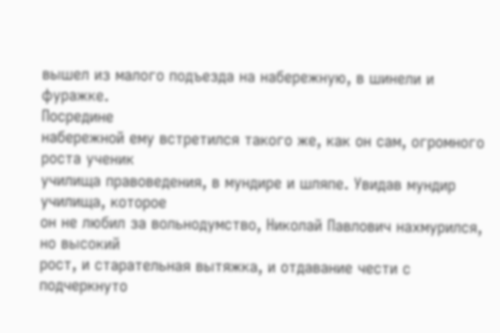вышел из малого подъезда на набережную, в шинели и
фуражке.
Посредине
набережной ему встретился такого же, как он сам, огромного роста ученик
училища правоведения, в мундире и шляпе. Увидав мундир училища, которое
он не любил за вольнодумство, Николай Павлович нахмурился, но высокий
рост, и старательная вытяжка, и отдавание чести с подчеркнуто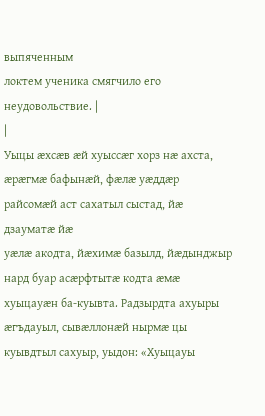выпяченным
локтем ученика смягчило его неудовольствие. |
|
Уыцы æхсæв æй хуыссæг хорз нæ ахста,
æрæгмæ бафынæй, фæлæ уæддæр райсомæй аст сахатыл сыстад, йæ дзауматæ йæ
уæлæ акодта, йæхимæ базылд, йæдынджыр нард буар асæрфтытæ кодта æмæ
хуыцауæн ба-куывта. Радзырдта ахуыры æгъдауыл, сывæллонæй нырмæ цы
куывдтыл сахуыр, уыдон: «Хуыцауы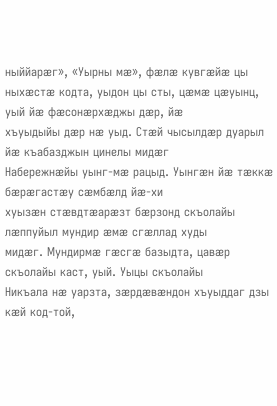ныййарæг», «Уырны мæ», фæлæ кувгæйæ цы
ныхæстæ кодта, уыдон цы сты, цæмæ цæуынц, уый йæ фæсонæрхæджы дæр, йæ
хъуыдыйы дæр нæ уыд. Стæй чысылдæр дуарыл йæ къабазджын цинелы мидæг
Набережнæйы уынг-мæ рацыд. Уынгæн йæ тæккæ бæрæгастæу сæмбæлд йæ-хи
хуызæн стæвдтæарæзт бæрзонд скъолайы лæппуйыл мундир æмæ сгæллад худы
мидæг. Мундирмæ гæсгæ базыдта, цавæр скъолайы каст, уый. Уыцы скъолайы
Никъала нæ уарзта, зæрдæвæндон хъуыддаг дзы кæй код-той,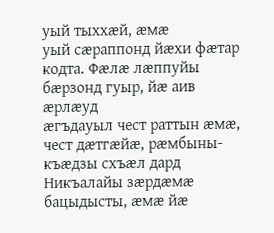уый тыххæй, æмæ
уый сæраппонд йæхи фæтар кодта. Фæлæ лæппуйы бæрзонд гуыр, йæ аив æрлæуд
æгъдауыл чест раттын æмæ, чест дæтгæйæ, рæмбыны-къæдзы схъæл дард
Никъалайы зæрдæмæ бацыдысты, æмæ йæ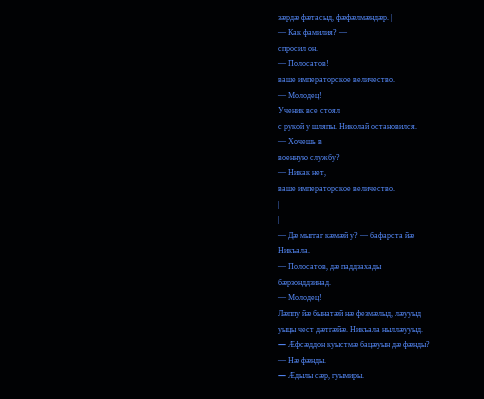зæрдæ фæтасыд, фæфæлмæндæр. |
— Как фамилия? —
спросил он.
— Полосатов!
ваше императорское величество.
— Молодец!
Ученик все стоял
с рукой у шляпы. Николай остановился.
— Хочешь в
военную службу?
— Никак нет,
ваше императорское величество.
|
|
— Дæ мыггаг кæмæй у? — бафарста йæ
Никъала.
— Полосатов, дæ паддзахады
бæрзонддзинад.
— Молодец!
Лæппу йæ бынатæй нæ фезмæлыд, лæууыд
уыцы чест дæтгæйæ. Никъала ныллæууыд.
— Æфсæддон куыстмæ бацæуын дæ фæнды?
— Нæ фæнды.
— Æдылы сæр, гуымиры.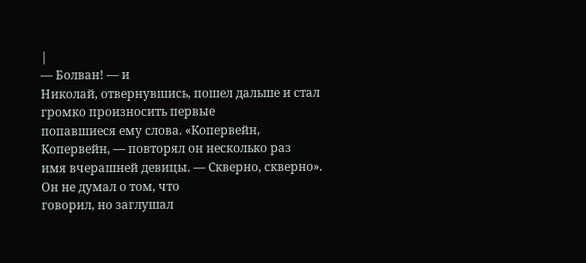|
— Болван! — и
Николай, отвернувшись, пошел дальше и стал громко произносить первые
попавшиеся ему слова. «Копервейн, Копервейн, — повторял он несколько раз
имя вчерашней девицы. — Скверно, скверно». Он не думал о том, что
говорил, но заглушал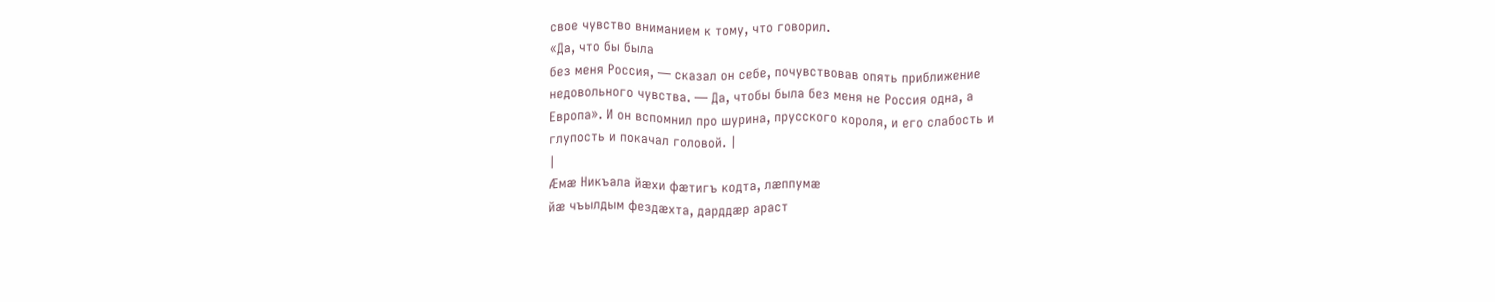свое чувство вниманием к тому, что говорил.
«Да, что бы была
без меня Россия, — сказал он себе, почувствовав опять приближение
недовольного чувства. — Да, чтобы была без меня не Россия одна, а
Европа». И он вспомнил про шурина, прусского короля, и его слабость и
глупость и покачал головой. |
|
Æмæ Никъала йæхи фæтигъ кодта, лæппумæ
йæ чъылдым фездæхта, дарддæр араст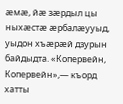æмæ, йæ зæрдыл цы ныхæстæ æрбалæууыд,
уыдон хъæрæй дзурын байдыдта. «Копервейн, Копервейн»,— къорд хатты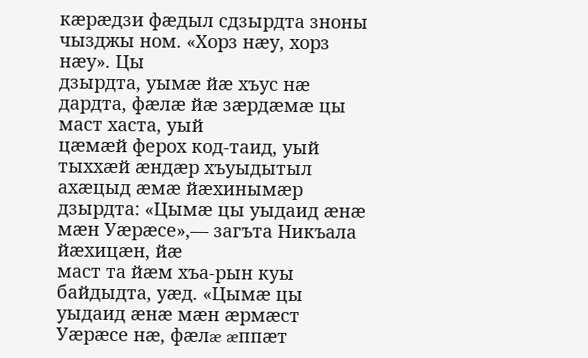кæрæдзи фæдыл сдзырдта зноны чызджы ном. «Хорз нæу, хорз нæу». Цы
дзырдта, уымæ йæ хъус нæ дардта, фæлæ йæ зæрдæмæ цы маст хаста, уый
цæмæй ферох код-таид, уый тыххæй æндæр хъуыдытыл ахæцыд æмæ йæхинымæр
дзырдта: «Цымæ цы уыдаид æнæ мæн Уæрæсе»,— загъта Никъала йæхицæн, йæ
маст та йæм хъа-рын куы байдыдта, уæд. «Цымæ цы уыдаид æнæ мæн æрмæст
Уæрæсе нæ, фæлæ æппæт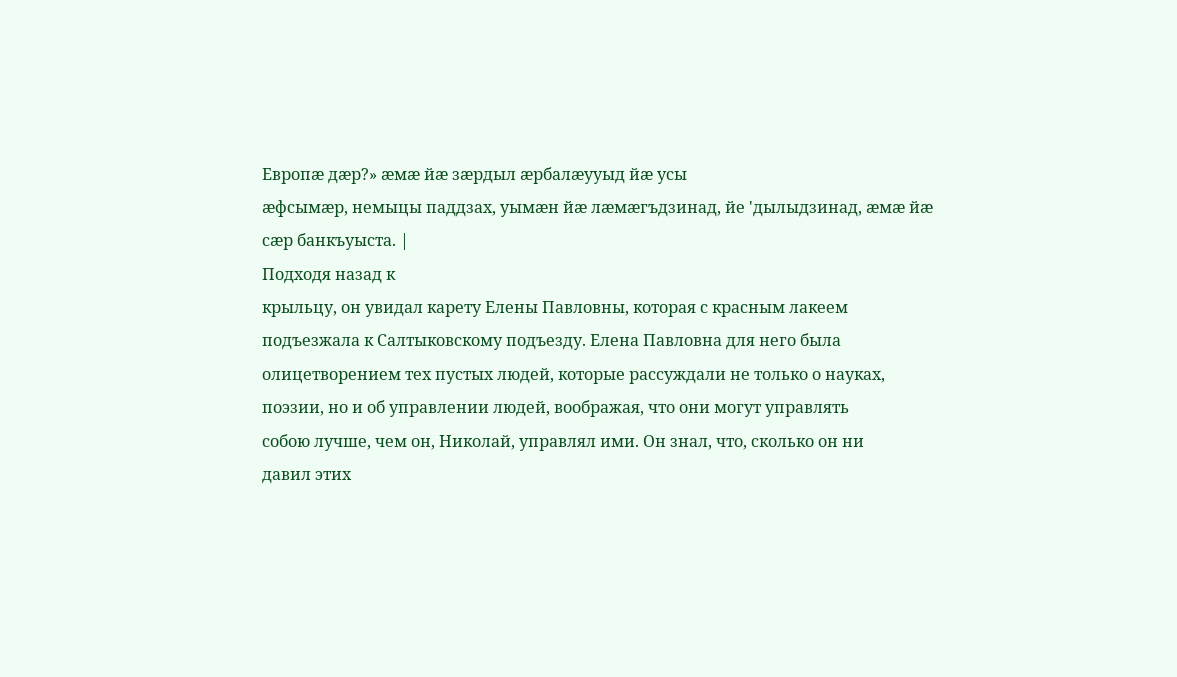Европæ дæр?» æмæ йæ зæрдыл æрбалæууыд йæ усы
æфсымæр, немыцы паддзах, уымæн йæ лæмæгъдзинад, йе 'дылыдзинад, æмæ йæ
сæр банкъуыста. |
Подходя назад к
крыльцу, он увидал карету Елены Павловны, которая с красным лакеем
подъезжала к Салтыковскому подъезду. Елена Павловна для него была
олицетворением тех пустых людей, которые рассуждали не только о науках,
поэзии, но и об управлении людей, воображая, что они могут управлять
собою лучше, чем он, Николай, управлял ими. Он знал, что, сколько он ни
давил этих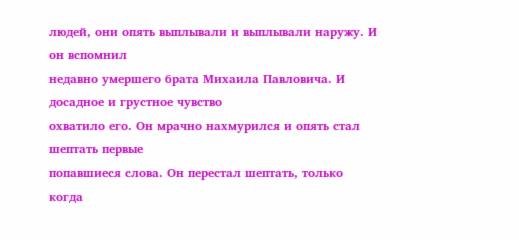людей, они опять выплывали и выплывали наружу. И он вспомнил
недавно умершего брата Михаила Павловича. И досадное и грустное чувство
охватило его. Он мрачно нахмурился и опять стал шептать первые
попавшиеся слова. Он перестал шептать, только когда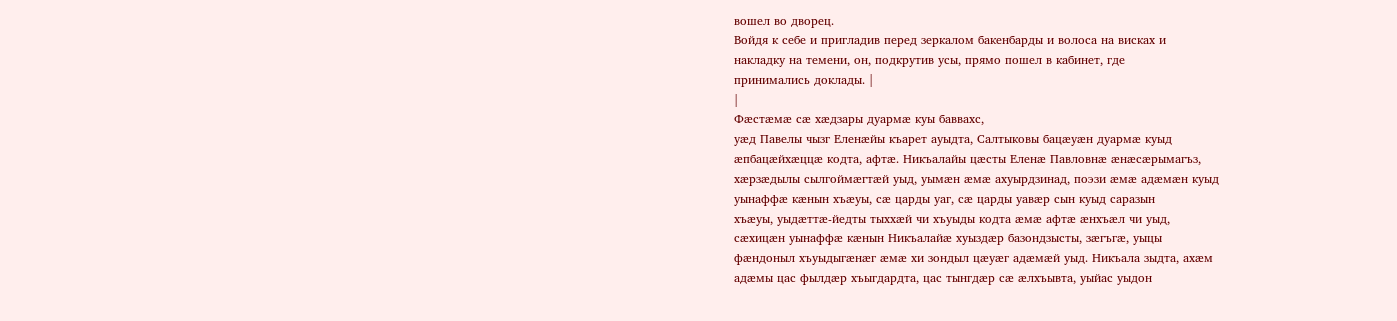вошел во дворец.
Войдя к себе и пригладив перед зеркалом бакенбарды и волоса на висках и
накладку на темени, он, подкрутив усы, прямо пошел в кабинет, где
принимались доклады. |
|
Фæстæмæ сæ хæдзары дуармæ куы баввахс,
уæд Павелы чызг Еленæйы къарет ауыдта, Салтыковы бацæуæн дуармæ куыд
æпбацæйхæццæ кодта, афтæ. Никъалайы цæсты Еленæ Павловнæ æнæсæрымагъз,
хæрзæдылы сылгоймæгтæй уыд, уымæн æмæ ахуырдзинад, поэзи æмæ адæмæн куыд
уынаффæ кæнын хъæуы, сæ царды уаг, сæ царды уавæр сын куыд саразын
хъæуы, уыдæттæ-йедты тыххæй чи хъуыды кодта æмæ афтæ æнхъæл чи уыд,
сæхицæн уынаффæ кæнын Никъалайæ хуыздæр базондзысты, зæгъгæ, уыцы
фæндоныл хъуыдыгæнæг æмæ хи зондыл цæуæг адæмæй уыд. Никъала зыдта, ахæм
адæмы цас фылдæр хъыгдардта, цас тынгдæр сæ æлхъывта, уыйас уыдон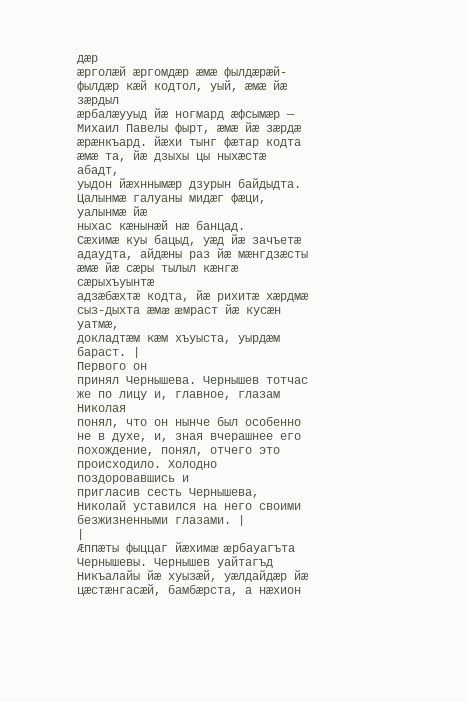дæр
æрголæй æргомдæр æмæ фылдæрæй-фылдæр кæй кодтол, уый, æмæ йæ зæрдыл
æрбалæууыд йæ ногмард æфсымæр — Михаил Павелы фырт, æмæ йæ зæрдæ
æрæнкъард. йæхи тынг фæтар кодта æмæ та, йæ дзыхы цы ныхæстæ абадт,
уыдон йæхннымæр дзурын байдыдта. Цалынмæ галуаны мидæг фæци, уалынмæ йæ
ныхас кæнынæй нæ банцад.
Сæхимæ куы бацыд, уæд йæ зачъетæ
адаудта, айдæны раз йæ мæнгдзæсты æмæ йæ сæры тылыл кæнгæ сæрыхъуынтæ
адзæбæхтæ кодта, йæ рихитæ хæрдмæ сыз-дыхта æмæ æмраст йæ кусæн уатмæ,
докладтæм кæм хъуыста, уырдæм бараст. |
Первого он
принял Чернышева. Чернышев тотчас же по лицу и, главное, глазам Николая
понял, что он нынче был особенно не в духе, и, зная вчерашнее его
похождение, понял, отчего это происходило. Холодно поздоровавшись и
пригласив сесть Чернышева, Николай уставился на него своими
безжизненными глазами. |
|
Æппæты фыццаг йæхимæ æрбауагъта
Чернышевы. Чернышев уайтагъд Никъалайы йæ хуызæй, уæлдайдæр йæ
цæстæнгасæй, бамбæрста, а нæхион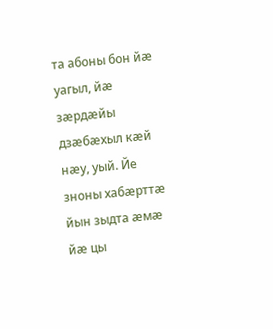та абоны бон йæ уагыл, йæ зæрдæйы
дзæбæхыл кæй нæу, уый. Йе зноны хабæрттæ йын зыдта æмæ йæ цы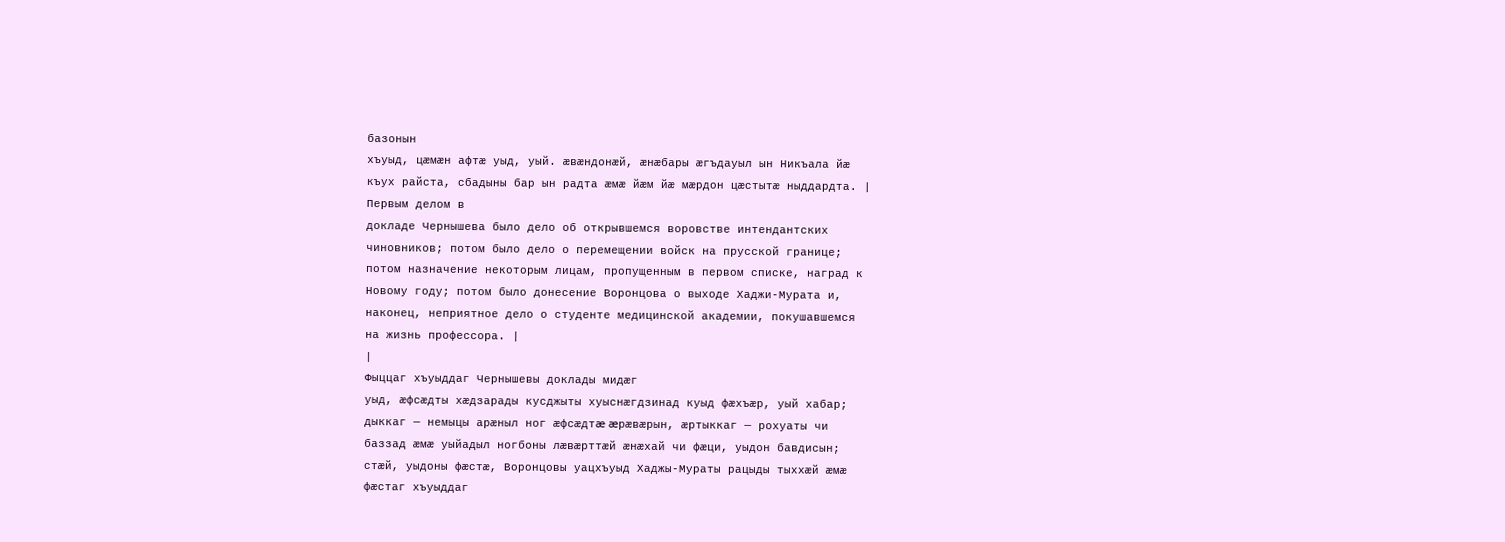базонын
хъуыд, цæмæн афтæ уыд, уый. æвæндонæй, æнæбары æгъдауыл ын Никъала йæ
къух райста, сбадыны бар ын радта æмæ йæм йæ мæрдон цæстытæ ныддардта. |
Первым делом в
докладе Чернышева было дело об открывшемся воровстве интендантских
чиновников; потом было дело о перемещении войск на прусской границе;
потом назначение некоторым лицам, пропущенным в первом списке, наград к
Новому году; потом было донесение Воронцова о выходе Хаджи-Мурата и,
наконец, неприятное дело о студенте медицинской академии, покушавшемся
на жизнь профессора. |
|
Фыццаг хъуыддаг Чернышевы доклады мидæг
уыд, æфсæдты хæдзарады кусджыты хуыснæгдзинад куыд фæхъæр, уый хабар;
дыккаг — немыцы арæныл ног æфсæдтæ æрæвæрын, æртыккаг — рохуаты чи
баззад æмæ уыйадыл ногбоны лæвæрттæй æнæхай чи фæци, уыдон бавдисын;
стæй, уыдоны фæстæ, Воронцовы уацхъуыд Хаджы-Мураты рацыды тыххæй æмæ
фæстаг хъуыддаг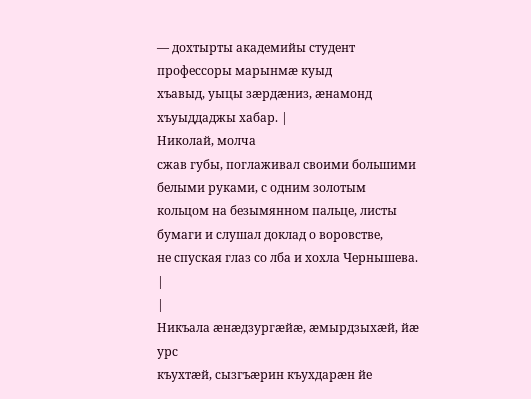— дохтырты академийы студент профессоры марынмæ куыд
хъавыд, уыцы зæрдæниз, æнамонд хъуыддаджы хабар. |
Николай, молча
сжав губы, поглаживал своими большими белыми руками, с одним золотым
кольцом на безымянном пальце, листы бумаги и слушал доклад о воровстве,
не спуская глаз со лба и хохла Чернышева. |
|
Никъала æнæдзургæйæ, æмырдзыхæй, йæ урс
къухтæй, сызгъæрин къухдарæн йе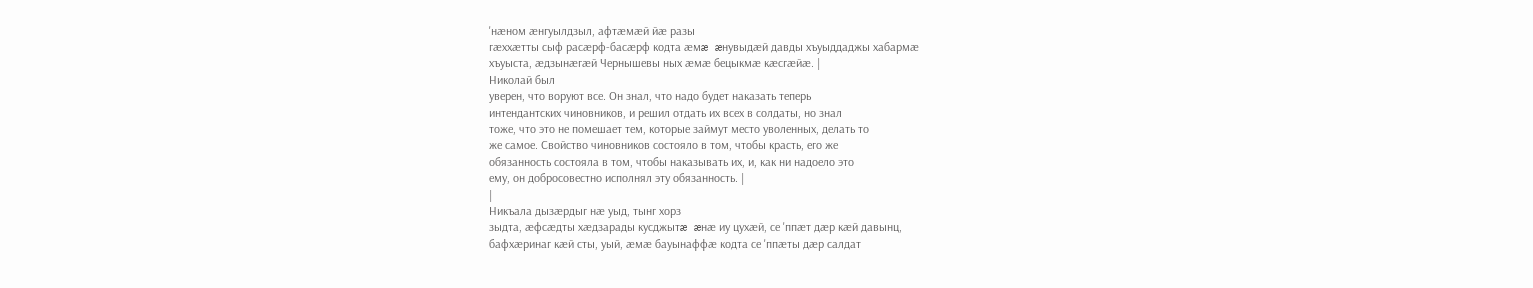'нæном æнгуылдзыл, афтæмæй йæ разы
гæххæтты сыф расæрф-басæрф кодта æмæ æнувыдæй давды хъуыддаджы хабармæ
хъуыста, æдзынæгæй Чернышевы ных æмæ бецыкмæ кæсгæйæ. |
Николай был
уверен, что воруют все. Он знал, что надо будет наказать теперь
интендантских чиновников, и решил отдать их всех в солдаты, но знал
тоже, что это не помешает тем, которые займут место уволенных, делать то
же самое. Свойство чиновников состояло в том, чтобы красть, его же
обязанность состояла в том, чтобы наказывать их, и, как ни надоело это
ему, он добросовестно исполнял эту обязанность. |
|
Никъала дызæрдыг нæ уыд, тынг хорз
зыдта, æфсæдты хæдзарады кусджытæ æнæ иу цухæй, се 'ппæт дæр кæй давынц,
бафхæринаг кæй сты, уый, æмæ бауынаффæ кодта се 'ппæты дæр салдат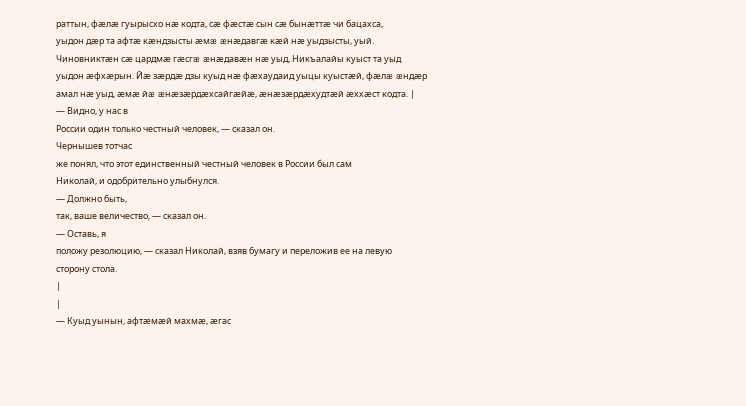раттын, фæлæ гуырысхо нæ кодта, сæ фæстæ сын сæ бынæттæ чи бацахса,
уыдон дæр та афтæ кæндзысты æмæ æнæдавгæ кæй нæ уыдзысты, уый.
Чиновниктæн сæ цардмæ гæсгæ æнæдавæн нæ уыд, Никъалайы куыст та уыд
уыдон æфхæрын. Йæ зæрдæ дзы куыд нæ фæхаудаид уыцы куыстæй, фæлæ æндæр
амал нæ уыд, æмæ йæ æнæзæрдæхсайгæйæ, æнæзæрдæхудтæй æххæст кодта. |
— Видно, у нас в
России один только честный человек, — сказал он.
Чернышев тотчас
же понял, что этот единственный честный человек в России был сам
Николай, и одобрительно улыбнулся.
— Должно быть,
так, ваше величество, — сказал он.
— Оставь, я
положу резолюцию, — сказал Николай, взяв бумагу и переложив ее на левую
сторону стола.
|
|
— Куыд уынын, афтæмæй махмæ, æгас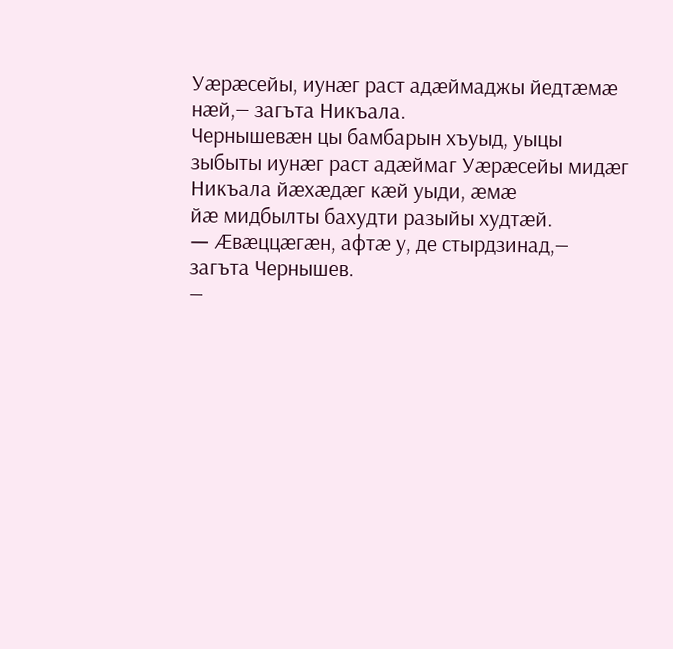Уæрæсейы, иунæг раст адæймаджы йедтæмæ нæй,— загъта Никъала.
Чернышевæн цы бамбарын хъуыд, уыцы
зыбыты иунæг раст адæймаг Уæрæсейы мидæг Никъала йæхæдæг кæй уыди, æмæ
йæ мидбылты бахудти разыйы худтæй.
— Æвæццæгæн, афтæ у, де стырдзинад,—
загъта Чернышев.
—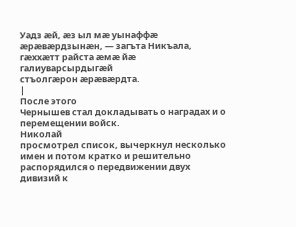Уадз æй, æз ыл мæ уынаффæ
æрæвæрдзынæн, — загъта Никъала, гæххæтт райста æмæ йæ галиуварсырдыгæй
стъолгæрон æрæвæрдта.
|
После этого
Чернышев стал докладывать о наградах и о перемещении войск.
Николай
просмотрел список, вычеркнул несколько имен и потом кратко и решительно
распорядился о передвижении двух дивизий к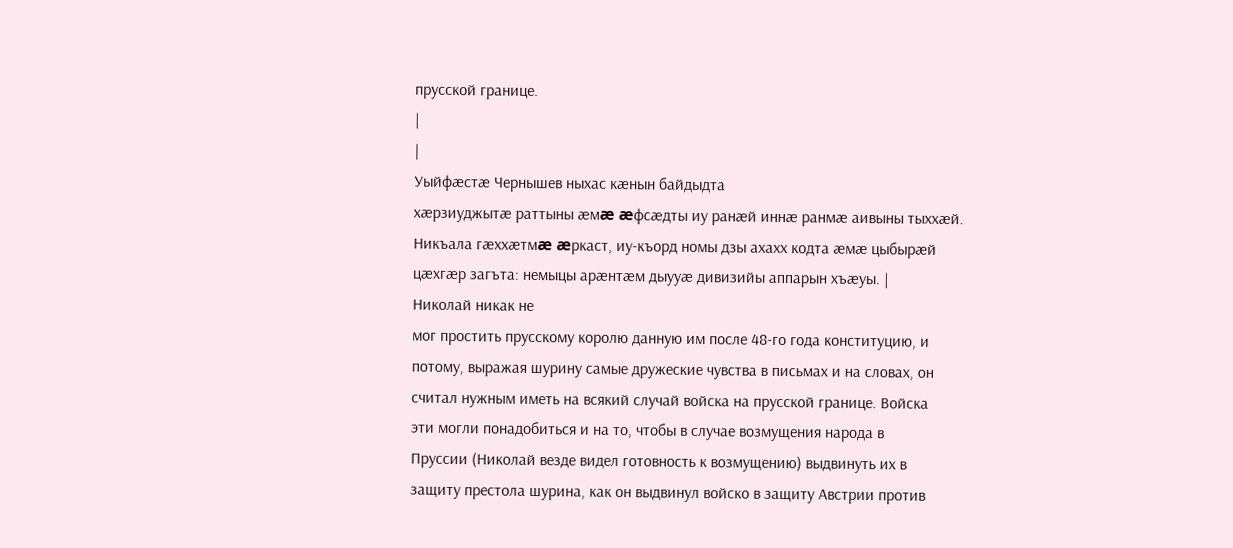прусской границе.
|
|
Уыйфæстæ Чернышев ныхас кæнын байдыдта
хæрзиуджытæ раттыны æмæ æфсæдты иу ранæй иннæ ранмæ аивыны тыххæй.
Никъала гæххæтмæ æркаст, иу-къорд номы дзы ахахх кодта æмæ цыбырæй
цæхгæр загъта: немыцы арæнтæм дыууæ дивизийы аппарын хъæуы. |
Николай никак не
мог простить прусскому королю данную им после 48-го года конституцию, и
потому, выражая шурину самые дружеские чувства в письмах и на словах, он
считал нужным иметь на всякий случай войска на прусской границе. Войска
эти могли понадобиться и на то, чтобы в случае возмущения народа в
Пруссии (Николай везде видел готовность к возмущению) выдвинуть их в
защиту престола шурина, как он выдвинул войско в защиту Австрии против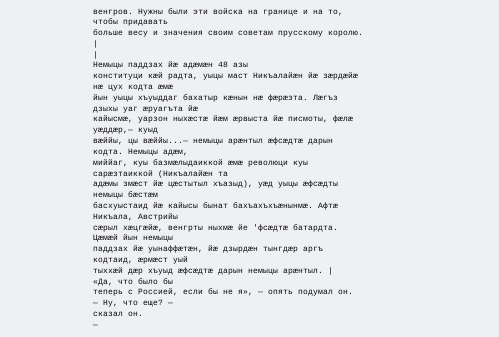венгров. Нужны были эти войска на границе и на то, чтобы придавать
больше весу и значения своим советам прусскому королю. |
|
Немыцы паддзах йæ адæмæн 48 азы
конституци кæй радта, уыцы маст Никъалайæн йæ зæрдæйæ нæ цух кодта æмæ
йын уыцы хъуыддаг бахатыр кæнын нæ фæрæзта. Лæгъз дзыхы уаг æруагъта йæ
кайысмæ, уарзон ныхæстæ йæм æрвыста йæ писмоты, фæлæ уæддæр,— куыд
вæййы, цы вæййы...— немыцы арæнтыл æфсæдтæ дарын кодта. Немыцы адæм,
миййаг, куы базмæлыдаиккой æмæ революци куы сарæзтаиккой (Никъалайæн та
адæмы змæст йæ цæстытыл хъазыд), уæд уыцы æфсæдты немыцы бæстæм
басхуыстаид йæ кайысы бынат бахъахъхъæнынмæ. Афтæ Никъала, Австрийы
сæрыл хæцгæйæ, венгрты ныхмæ йе 'фсæдтæ батардта. Цæмæй йын немыцы
паддзах йæ уынаффæтæн, йæ дзырдæн тынгдæр аргъ кодтаид, æрмæст уый
тыххæй дæр хъуыд æфсæдтæ дарын немыцы арæнтыл. |
«Да, что было бы
теперь с Россией, если бы не я», — опять подумал он.
— Ну, что еще? —
сказал он.
—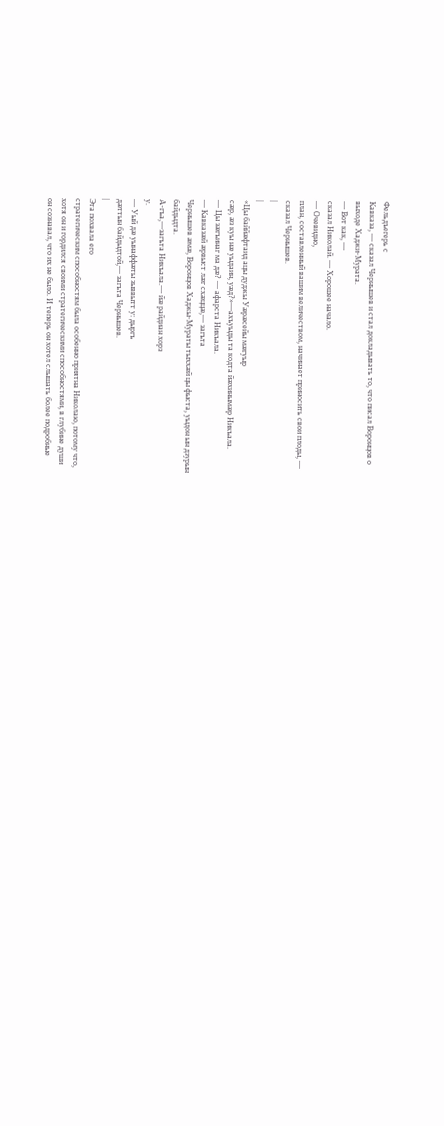Фельдъегерь с
Кавказа, — сказал Чернышев и стал докладывать то, что писал Воронцов о
выходе Хаджи-Мурата.
— Вот как, —
сказал Николай. — Хорошее начало.
— Очевидно,
план, составленный вашим величеством, начинает приносить свои плоды, —
сказал Чернышев.
|
|
«Цы баййæфтаид ацы дуджы Уæрæсейы мæгуыр
сæр, æз куы нæ уыдаин, уæд?»—ахъуыды та кодта йæхинымæр Никъала.
— Цы зæгъинаг ма дæ? — афарста Никъала.
— Кавказæй æрвыст лæг схæццæ,— загъта
Чернышев æмæ, Воронцов Хаджы-Мураты тыххæй цы фыста, уыдон ын дзурын
байдыдта.
А-гъа,—загъта Никъала.— йæ райдиан хорз
у.
— Уый дæ уынаффæты зыввытт у: дыргъ
дæттын байдыдтой,— загъта Чернышев.
|
Эта похвала его
стратегическим способностям была особенно приятна Николаю, потому что,
хотя он и гордился своими стратегическими способностями, в глубине души
он сознавал, что их не было. И теперь он хотел слышать более подробные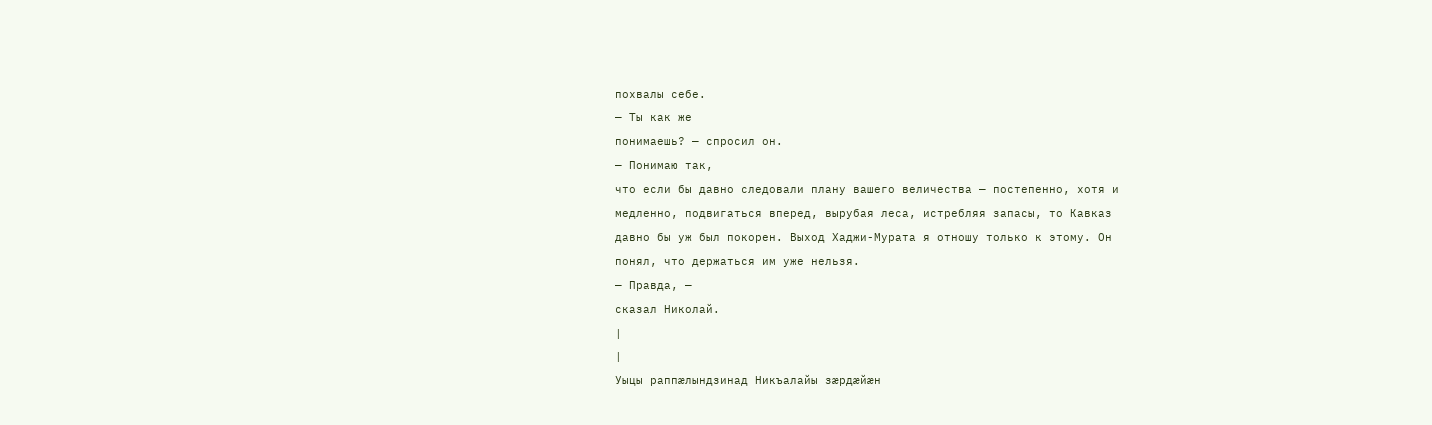похвалы себе.
— Ты как же
понимаешь? — спросил он.
— Понимаю так,
что если бы давно следовали плану вашего величества — постепенно, хотя и
медленно, подвигаться вперед, вырубая леса, истребляя запасы, то Кавказ
давно бы уж был покорен. Выход Хаджи-Мурата я отношу только к этому. Он
понял, что держаться им уже нельзя.
— Правда, —
сказал Николай.
|
|
Уыцы раппæлындзинад Никъалайы зæрдæйæн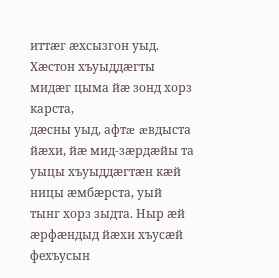иттæг æхсызгон уыд. Хæстон хъуыддæгты мидæг цыма йæ зонд хорз карста,
дæсны уыд, афтæ æвдыста йæхи, йæ мид-зæрдæйы та уыцы хъуыддæгтæн кæй
ницы æмбæрста, уый тынг хорз зыдта. Ныр æй æрфæндыд йæхи хъусæй фехъусын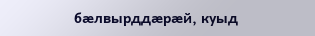бæлвырддæрæй, куыд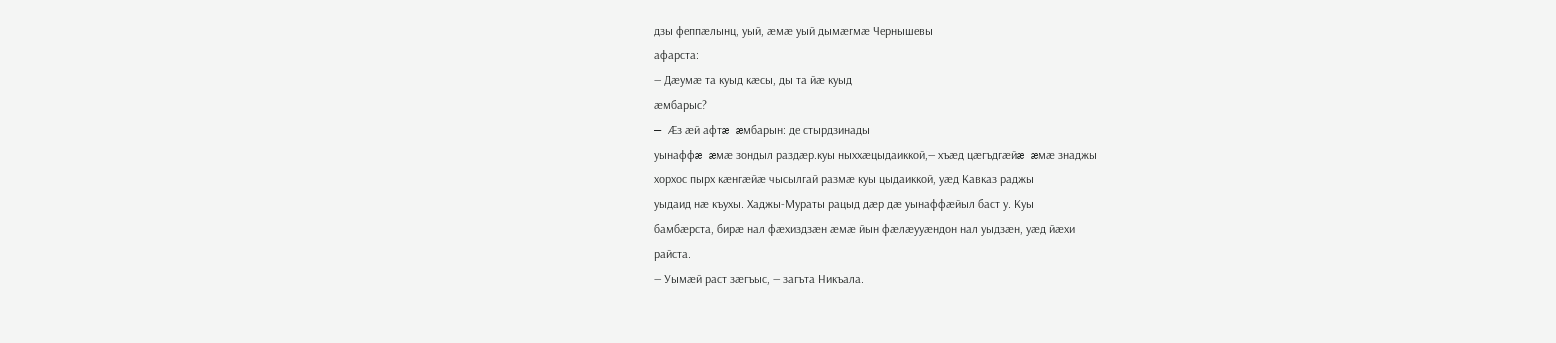дзы феппæлынц, уый, æмæ уый дымæгмæ Чернышевы
афарста:
— Дæумæ та куыд кæсы, ды та йæ куыд
æмбарыс?
— Æз æй афтæ æмбарын: де стырдзинады
уынаффæ æмæ зондыл раздæр.куы ныххæцыдаиккой,— хъæд цæгъдгæйæ æмæ знаджы
хорхос пырх кæнгæйæ чысылгай размæ куы цыдаиккой, уæд Кавказ раджы
уыдаид нæ къухы. Хаджы-Мураты рацыд дæр дæ уынаффæйыл баст у. Куы
бамбæрста, бирæ нал фæхиздзæн æмæ йын фæлæууæндон нал уыдзæн, уæд йæхи
райста.
— Уымæй раст зæгъыс, — загъта Никъала.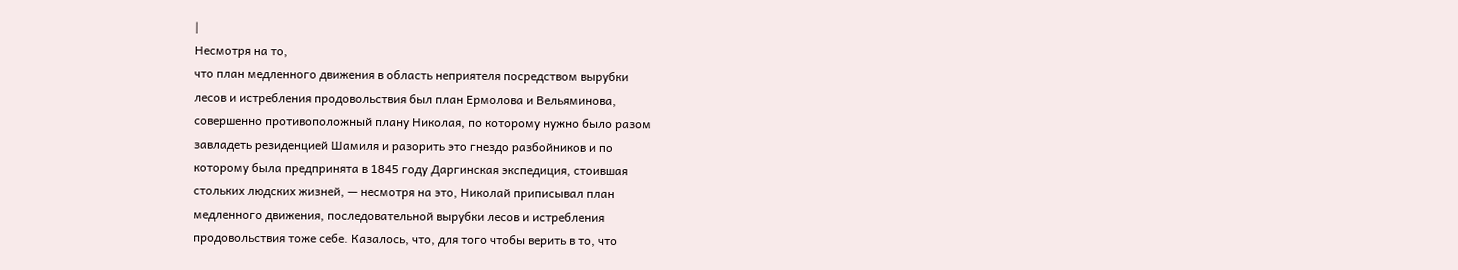|
Несмотря на то,
что план медленного движения в область неприятеля посредством вырубки
лесов и истребления продовольствия был план Ермолова и Вельяминова,
совершенно противоположный плану Николая, по которому нужно было разом
завладеть резиденцией Шамиля и разорить это гнездо разбойников и по
которому была предпринята в 1845 году Даргинская экспедиция, стоившая
стольких людских жизней, — несмотря на это, Николай приписывал план
медленного движения, последовательной вырубки лесов и истребления
продовольствия тоже себе. Казалось, что, для того чтобы верить в то, что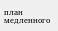план медленного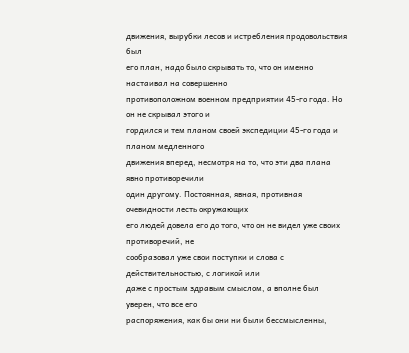движения, вырубки лесов и истребления продовольствия был
его план, надо было скрывать то, что он именно настаивал на совершенно
противоположном военном предприятии 45-го года. Но он не скрывал этого и
гордился и тем планом своей экспедиции 45-го года и планом медленного
движения вперед, несмотря на то, что эти два плана явно противоречили
один другому. Постоянная, явная, противная очевидности лесть окружающих
его людей довела его до того, что он не видел уже своих противоречий, не
сообразовал уже свои поступки и слова с действительностью, с логикой или
даже с простым здравым смыслом, а вполне был уверен, что все его
распоряжения, как бы они ни были бессмысленны,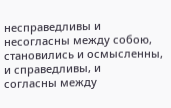несправедливы и
несогласны между собою, становились и осмысленны, и справедливы, и
согласны между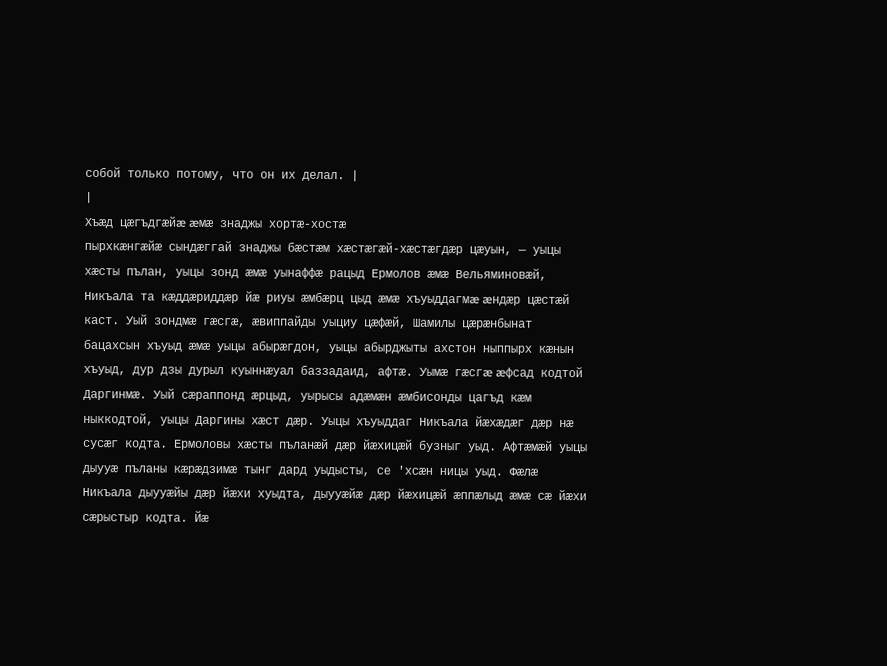собой только потому, что он их делал. |
|
Хъæд цæгъдгæйæ æмæ знаджы хортæ-хостæ
пырхкæнгæйæ сындæггай знаджы бæстæм хæстæгæй-хæстæгдæр цæуын, — уыцы
хæсты пълан, уыцы зонд æмæ уынаффæ рацыд Ермолов æмæ Вельяминовæй,
Никъала та кæддæриддæр йæ риуы æмбæрц цыд æмæ хъуыддагмæ æндæр цæстæй
каст. Уый зондмæ гæсгæ, æвиппайды уыциу цæфæй, Шамилы цæрæнбынат
бацахсын хъуыд æмæ уыцы абырæгдон, уыцы абырджыты ахстон ныппырх кæнын
хъуыд, дур дзы дурыл куыннæуал баззадаид, афтæ. Уымæ гæсгæ æфсад кодтой
Даргинмæ. Уый сæраппонд æрцыд, уырысы адæмæн æмбисонды цагъд кæм
ныккодтой, уыцы Даргины хæст дæр. Уыцы хъуыддаг Никъала йæхæдæг дæр нæ
сусæг кодта. Ермоловы хæсты пъланæй дæр йæхицæй бузныг уыд. Афтæмæй уыцы
дыууæ пъланы кæрæдзимæ тынг дард уыдысты, се 'хсæн ницы уыд. Фæлæ
Никъала дыууæйы дæр йæхи хуыдта, дыууæйæ дæр йæхицæй æппæлыд æмæ сæ йæхи
сæрыстыр кодта. Йæ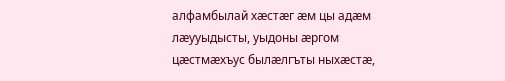алфамбылай хæстæг æм цы адæм лæууыдысты, уыдоны æргом
цæстмæхъус былæлгъты ныхæстæ,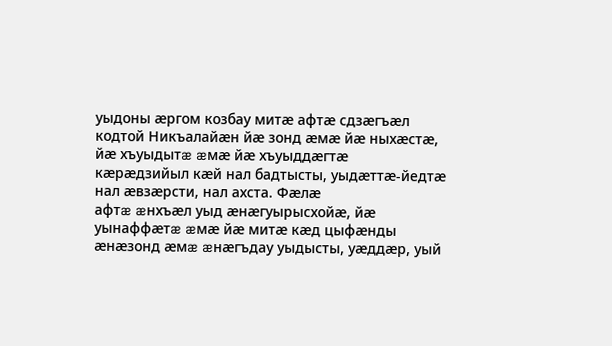уыдоны æргом козбау митæ афтæ сдзæгъæл
кодтой Никъалайæн йæ зонд æмæ йæ ныхæстæ, йæ хъуыдытæ æмæ йæ хъуыддæгтæ
кæрæдзийыл кæй нал бадтысты, уыдæттæ-йедтæ нал æвзæрсти, нал ахста. Фæлæ
афтæ æнхъæл уыд æнæгуырысхойæ, йæ уынаффæтæ æмæ йæ митæ кæд цыфæнды
æнæзонд æмæ æнæгъдау уыдысты, уæддæр, уый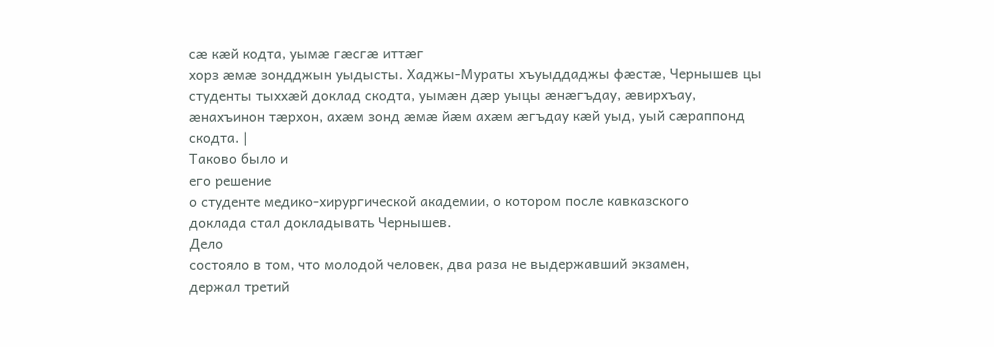сæ кæй кодта, уымæ гæсгæ иттæг
хорз æмæ зондджын уыдысты. Хаджы-Мураты хъуыддаджы фæстæ, Чернышев цы
студенты тыххæй доклад скодта, уымæн дæр уыцы æнæгъдау, æвирхъау,
æнахъинон тæрхон, ахæм зонд æмæ йæм ахæм æгъдау кæй уыд, уый сæраппонд
скодта. |
Таково было и
его решение
о студенте медико-хирургической академии, о котором после кавказского
доклада стал докладывать Чернышев.
Дело
состояло в том, что молодой человек, два раза не выдержавший экзамен,
держал третий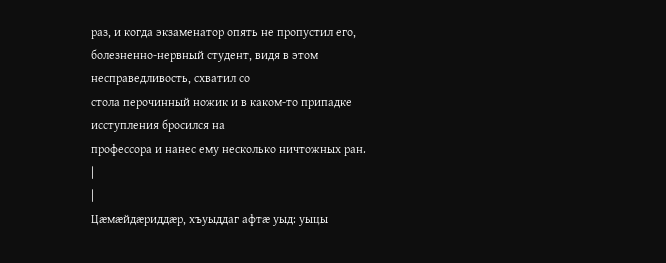раз, и когда экзаменатор опять не пропустил его,
болезненно-нервный студент, видя в этом несправедливость, схватил со
стола перочинный ножик и в каком-то припадке исступления бросился на
профессора и нанес ему несколько ничтожных ран.
|
|
Цæмæйдæриддæр, хъуыддаг афтæ уыд: уыцы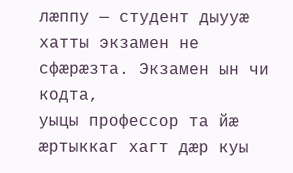лæппу — студент дыууæ хатты экзамен не сфæрæзта. Экзамен ын чи кодта,
уыцы профессор та йæ æртыккаг хагт дæр куы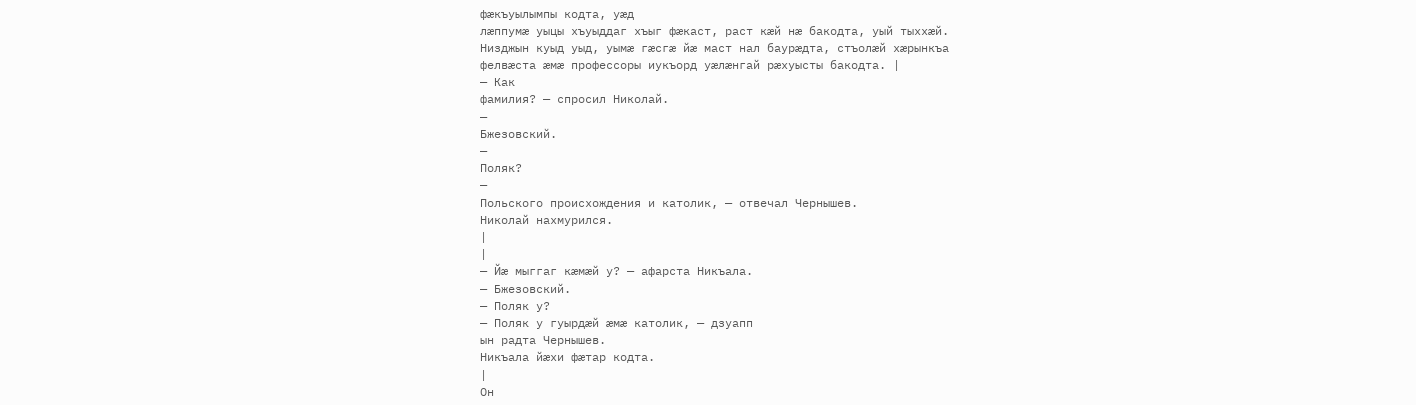фæкъуылымпы кодта, уæд
лæппумæ уыцы хъуыддаг хъыг фæкаст, раст кæй нæ бакодта, уый тыххæй.
Низджын куыд уыд, уымæ гæсгæ йæ маст нал баурæдта, стъолæй хæрынкъа
фелвæста æмæ профессоры иукъорд уæлæнгай рæхуысты бакодта. |
— Как
фамилия? — спросил Николай.
—
Бжезовский.
—
Поляк?
—
Польского происхождения и католик, — отвечал Чернышев.
Николай нахмурился.
|
|
— Йæ мыггаг кæмæй у? — афарста Никъала.
— Бжезовский.
— Поляк у?
— Поляк у гуырдæй æмæ католик, — дзуапп
ын радта Чернышев.
Никъала йæхи фæтар кодта.
|
Он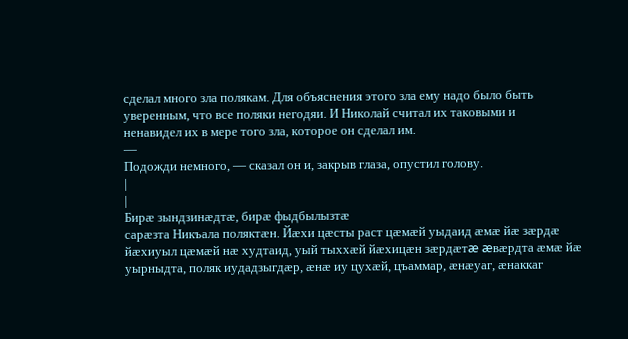сделал много зла полякам. Для объяснения этого зла ему надо было быть
уверенным, что все поляки негодяи. И Николай считал их таковыми и
ненавидел их в мере того зла, которое он сделал им.
—
Подожди немного, — сказал он и, закрыв глаза, опустил голову.
|
|
Бирæ зындзинæдтæ, бирæ фыдбылызтæ
сарæзта Никъала поляктæн. Йæхи цæсты раст цæмæй уыдаид æмæ йæ зæрдæ
йæхиуыл цæмæй нæ худтаид, уый тыххæй йæхицæн зæрдæтæ æвæрдта æмæ йæ
уырныдта, поляк иудадзыгдæр, æнæ иу цухæй, цъаммар, æнæуаг, æнаккаг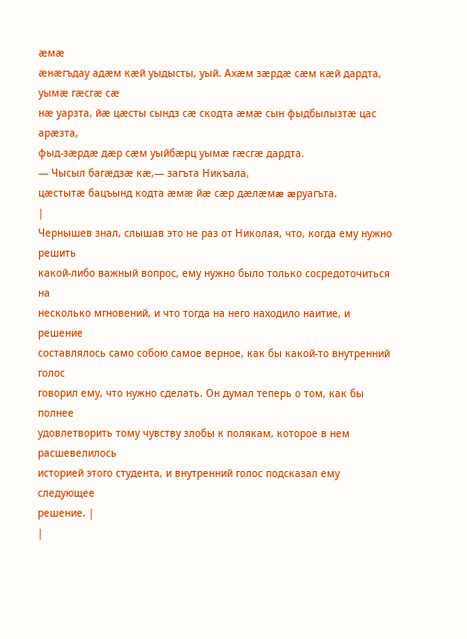æмæ
æнæгъдау адæм кæй уыдысты, уый. Ахæм зæрдæ сæм кæй дардта, уымæ гæсгæ сæ
нæ уарзта, йæ цæсты сындз сæ скодта æмæ сын фыдбылызтæ цас арæзта,
фыд-зæрдæ дæр сæм уыйбæрц уымæ гæсгæ дардта.
— Чысыл багæдзæ кæ,— загъта Никъала,
цæстытæ бацъынд кодта æмæ йæ сæр дæлæмæ æруагъта.
|
Чернышев знал, слышав это не раз от Николая, что, когда ему нужно решить
какой-либо важный вопрос, ему нужно было только сосредоточиться на
несколько мгновений, и что тогда на него находило наитие, и решение
составлялось само собою самое верное, как бы какой-то внутренний голос
говорил ему, что нужно сделать. Он думал теперь о том, как бы полнее
удовлетворить тому чувству злобы к полякам, которое в нем расшевелилось
историей этого студента, и внутренний голос подсказал ему следующее
решение. |
|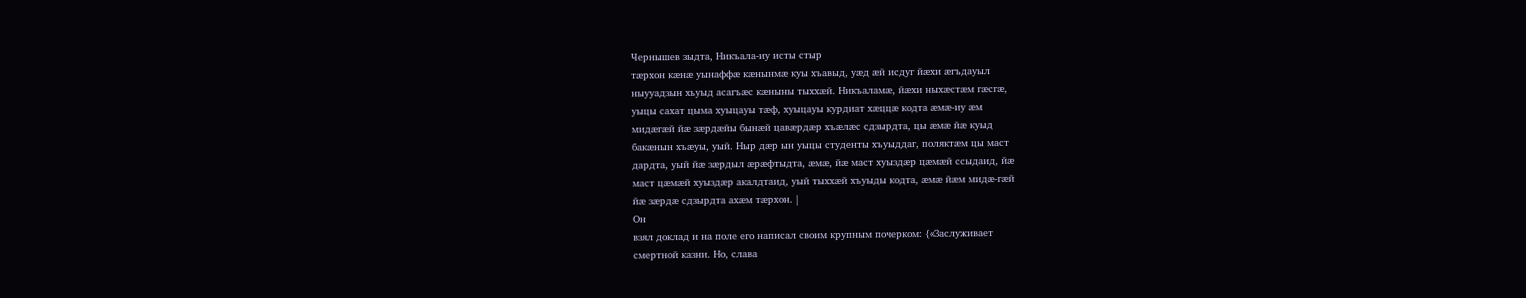Чернышев зыдта, Никъала-иу исты стыр
тæрхон кæнæ уынаффæ кæнынмæ куы хъавыд, уæд æй исдуг йæхи æгъдауыл
ныууадзын хьуыд асагъæс кæныны тыххæй. Никъаламæ, йæхи ныхæстæм гæсгæ,
уыцы сахат цыма хуыцауы тæф, хуыцауы курдиат хæццæ кодта æмæ-иу æм
мидæгæй йæ зæрдæйы бынæй цавæрдæр хъæлæс сдзырдта, цы æмæ йæ куыд
бакæнын хъæуы, уый. Ныр дæр ын уыцы студенты хъуыддаг, поляктæм цы маст
дардта, уый йæ зæрдыл æрæфтыдта, æмæ, йæ маст хуыздæр цæмæй ссыдаид, йæ
маст цæмæй хуыздæр акалдтаид, уый тыххæй хъуыды кодта, æмæ йæм мидæ-гæй
йæ зæрдæ сдзырдта ахæм тæрхон. |
Он
взял доклад и на поле его написал своим крупным почерком: {«Заслуживает
смертной казни. Но, слава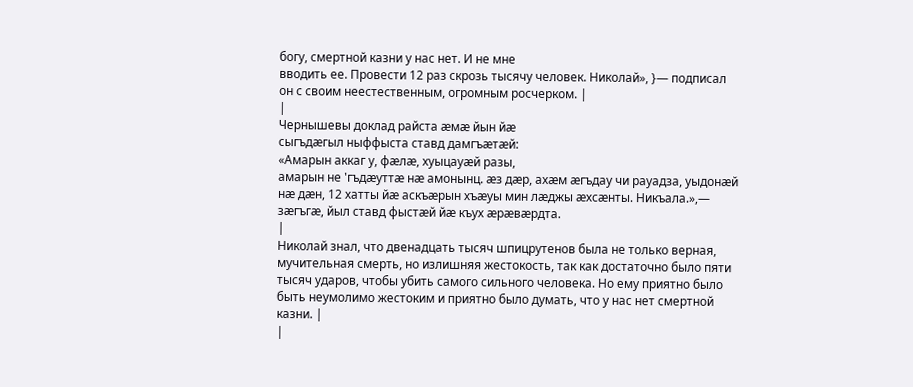богу, смертной казни у нас нет. И не мне
вводить ее. Провести 12 раз скрозь тысячу человек. Николай», }— подписал
он с своим неестественным, огромным росчерком. |
|
Чернышевы доклад райста æмæ йын йæ
сыгъдæгыл ныффыста ставд дамгъæтæй:
«Амарын аккаг у, фæлæ, хуыцауæй разы,
амарын не 'гъдæуттæ нæ амонынц. æз дæр, ахæм æгъдау чи рауадза, уыдонæй
нæ дæн, 12 хатты йæ аскъæрын хъæуы мин лæджы æхсæнты. Никъала.»,—
зæгъгæ, йыл ставд фыстæй йæ къух æрæвæрдта.
|
Николай знал, что двенадцать тысяч шпицрутенов была не только верная,
мучительная смерть, но излишняя жестокость, так как достаточно было пяти
тысяч ударов, чтобы убить самого сильного человека. Но ему приятно было
быть неумолимо жестоким и приятно было думать, что у нас нет смертной
казни. |
|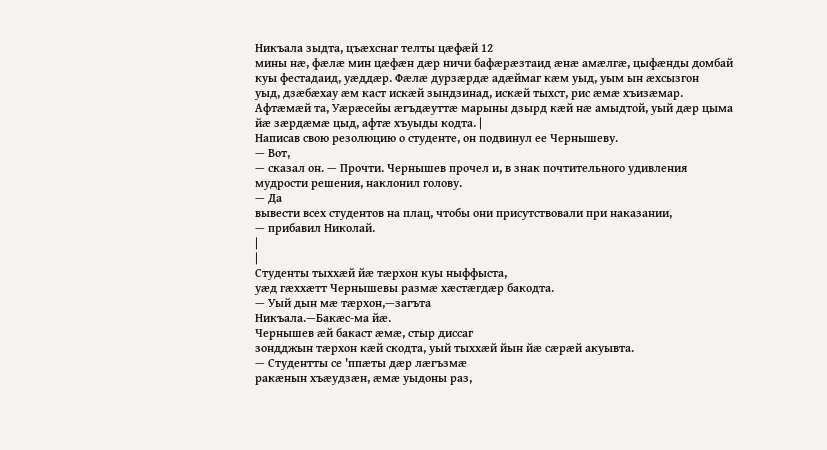Никъала зыдта, цъæхснаг телты цæфæй 12
мины нæ, фæлæ мин цæфæн дæр ничи бафæрæзтаид æнæ амæлгæ, цыфæнды домбай
куы фестадаид, уæддæр. Фæлæ дурзæрдæ адæймаг кæм уыд, уым ын æхсызгон
уыд, дзæбæхау æм каст искæй зындзинад, искæй тыхст, рис æмæ хъизæмар.
Афтæмæй та, Уæрæсейы æгъдæуттæ марыны дзырд кæй нæ амыдтой, уый дæр цыма
йæ зæрдæмæ цыд, афтæ хъуыды кодта. |
Написав свою резолюцию о студенте, он подвинул ее Чернышеву.
— Вот,
— сказал он. — Прочти. Чернышев прочел и, в знак почтительного удивления
мудрости решения, наклонил голову.
— Да
вывести всех студентов на плац, чтобы они присутствовали при наказании,
— прибавил Николай.
|
|
Студенты тыххæй йæ тæрхон куы ныффыста,
уæд гæххæтт Чернышевы размæ хæстæгдæр бакодта.
— Уый дын мæ тæрхон,—загъта
Никъала.—Бакæс-ма йæ.
Чернышев æй бакаст æмæ, стыр диссаг
зондджын тæрхон кæй скодта, уый тыххæй йын йæ сæрæй акуывта.
— Студентты се 'ппæты дæр лæгъзмæ
ракæнын хъæудзæн, æмæ уыдоны раз,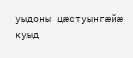уыдоны цæстуынгæйæ куыд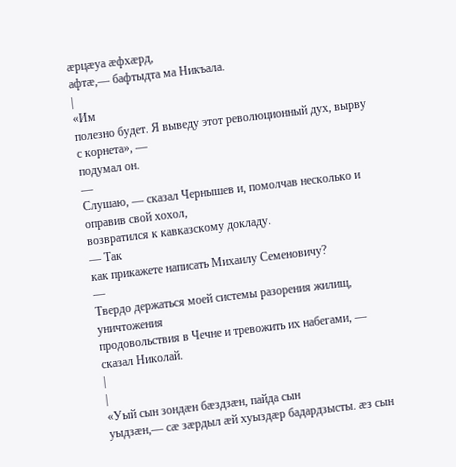æрцæуа æфхæрд,
афтæ,— бафтыдта ма Никъала.
|
«Им
полезно будет. Я выведу этот революционный дух, вырву с корнета», —
подумал он.
—
Слушаю, — сказал Чернышев и, помолчав несколько и оправив свой хохол,
возвратился к кавказскому докладу.
— Так
как прикажете написать Михаилу Семеновичу?
—
Твердо держаться моей системы разорения жилищ, уничтожения
продовольствия в Чечне и тревожить их набегами, — сказал Николай.
|
|
«Уый сын зондæн бæздзæн, пайда сын
уыдзæн,— сæ зæрдыл æй хуыздæр бадардзысты. æз сын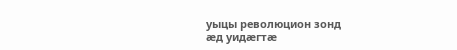уыцы революцион зонд
æд уидæгтæ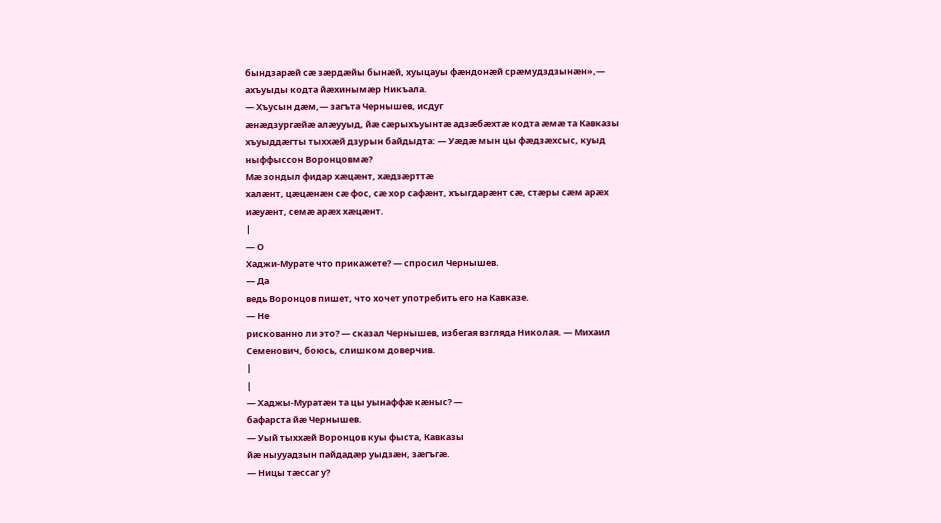бындзарæй сæ зæрдæйы бынæй, хуыцауы фæндонæй срæмудздзынæн»,—
ахъуыды кодта йæхинымæр Никъала.
— Хъусын дæм,— загъта Чернышев, исдуг
æнæдзургæйæ алæууыд, йæ сæрыхъуынтæ адзæбæхтæ кодта æмæ та Кавказы
хъуыддæгты тыххæй дзурын байдыдта: — Уæдæ мын цы фæдзæхсыс, куыд
ныффыссон Воронцовмæ?
Мæ зондыл фидар хæцæнт, хæдзæрттæ
халæнт, цæцæнæн сæ фос, сæ хор сафæнт, хъыгдарæнт сæ, стæры сæм арæх
иæуæнт, семæ арæх хæцæнт.
|
— О
Хаджи-Мурате что прикажете? — спросил Чернышев.
— Да
ведь Воронцов пишет, что хочет употребить его на Кавказе.
— Не
рискованно ли это? — сказал Чернышев, избегая взгляда Николая. — Михаил
Семенович, боюсь, слишком доверчив.
|
|
— Хаджы-Муратæн та цы уынаффæ кæныс? —
бафарста йæ Чернышев.
— Уый тыххæй Воронцов куы фыста, Кавказы
йæ ныууадзын пайдадæр уыдзæн, зæгъгæ.
— Ницы тæссаг у?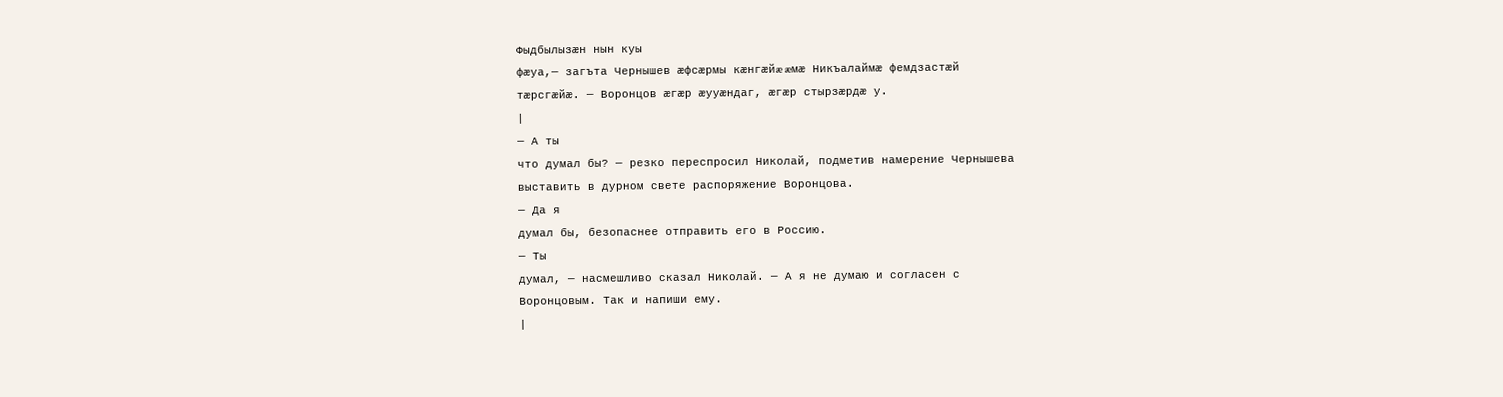Фыдбылызæн нын куы
фæуа,— загъта Чернышев æфсæрмы кæнгæйæ æмæ Никъалаймæ фемдзастæй
тæрсгæйæ. — Воронцов æгæр æууæндаг, æгæр стырзæрдæ у.
|
— А ты
что думал бы? — резко переспросил Николай, подметив намерение Чернышева
выставить в дурном свете распоряжение Воронцова.
— Да я
думал бы, безопаснее отправить его в Россию.
— Ты
думал, — насмешливо сказал Николай. — А я не думаю и согласен с
Воронцовым. Так и напиши ему.
|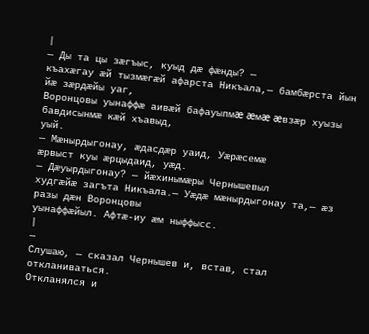|
— Ды та цы зæгъыс, куыд дæ фæнды? —
къахæгау æй тызмæгæй афарста Никъала,— бамбæрста йын йæ зæрдæйы уаг,
Воронцовы уынаффæ аивæй бафауыпмæ æмæ æвзæр хуызы бавдисынмæ кæй хъавыд,
уый.
— Мæнырдыгонау, æдасдæр уаид, Уæрæсемæ
æрвыст куы æрцыдаид, уæд.
— Дæуырдыгонау? — йæхинымæры Чернышевыл
худгæйæ загъта Никъала.— Уæдæ мæнырдыгонау та,— æз разы дæн Воронцовы
уынаффæйыл. Афтæ-иу æм ныффысс.
|
—
Слушаю, — сказал Чернышев и, встав, стал откланиваться.
Откланялся и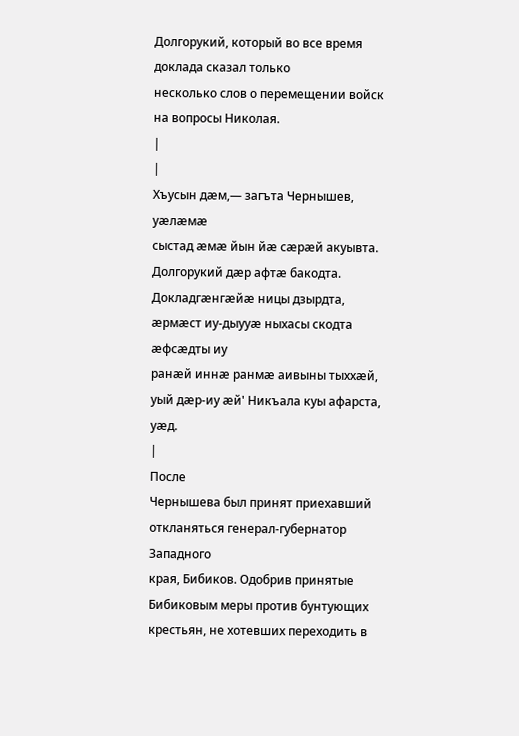Долгорукий, который во все время доклада сказал только
несколько слов о перемещении войск на вопросы Николая.
|
|
Хъусын дæм,— загъта Чернышев, уæлæмæ
сыстад æмæ йын йæ сæрæй акуывта.
Долгорукий дæр афтæ бакодта.
Докладгæнгæйæ ницы дзырдта, æрмæст иу-дыууæ ныхасы скодта æфсæдты иу
ранæй иннæ ранмæ аивыны тыххæй, уый дæр-иу æй' Никъала куы афарста, уæд.
|
После
Чернышева был принят приехавший откланяться генерал-губернатор Западного
края, Бибиков. Одобрив принятые Бибиковым меры против бунтующих
крестьян, не хотевших переходить в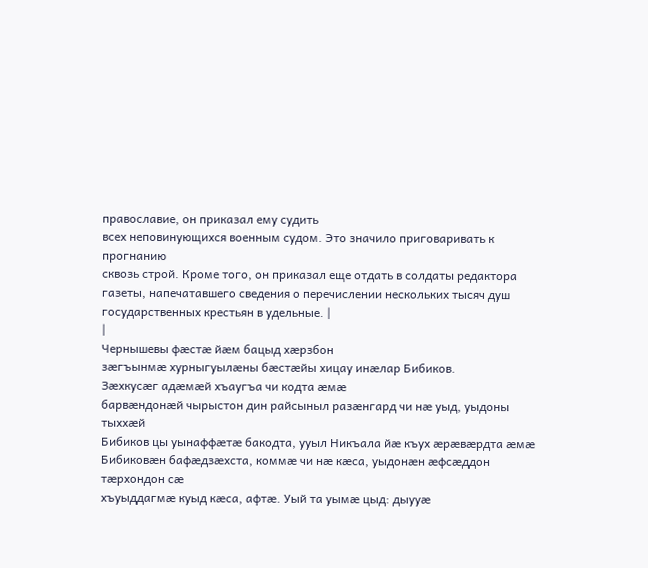православие, он приказал ему судить
всех неповинующихся военным судом. Это значило приговаривать к прогнанию
сквозь строй. Кроме того, он приказал еще отдать в солдаты редактора
газеты, напечатавшего сведения о перечислении нескольких тысяч душ
государственных крестьян в удельные. |
|
Чернышевы фæстæ йæм бацыд хæрзбон
зæгъынмæ хурныгуылæны бæстæйы хицау инæлар Бибиков.
Зæхкусæг адæмæй хъаугъа чи кодта æмæ
барвæндонæй чырыстон дин райсыныл разæнгард чи нæ уыд, уыдоны тыххæй
Бибиков цы уынаффæтæ бакодта, ууыл Никъала йæ къух æрæвæрдта æмæ
Бибиковæн бафæдзæхста, коммæ чи нæ кæса, уыдонæн æфсæддон тæрхондон сæ
хъуыддагмæ куыд кæса, афтæ. Уый та уымæ цыд: дыууæ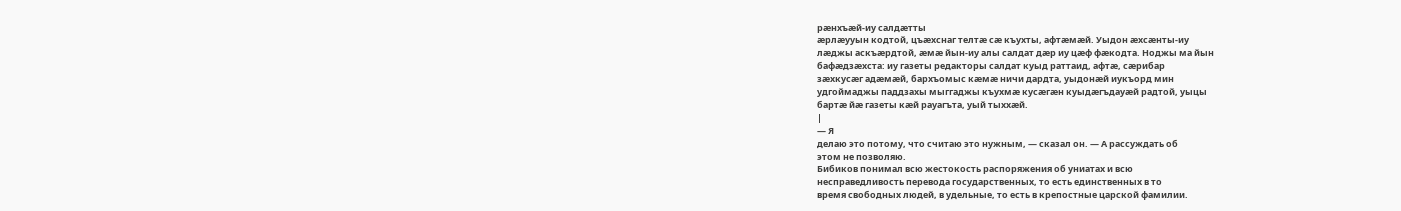рæнхъæй-иу салдæтты
æрлæууын кодтой, цъæхснаг телтæ сæ къухты, афтæмæй. Уыдон æхсæнты-иу
лæджы аскъæрдтой, æмæ йын-иу алы салдат дæр иу цæф фæкодта. Ноджы ма йын
бафæдзæхста: иу газеты редакторы салдат куыд раттаид, афтæ, сæрибар
зæхкусæг адæмæй, бархъомыс кæмæ ничи дардта, уыдонæй иукъорд мин
удгоймаджы паддзахы мыггаджы къухмæ кусæгæн куыдæгъдауæй радтой, уыцы
бартæ йæ газеты кæй рауагъта, уый тыххæй.
|
— Я
делаю это потому, что считаю это нужным, — сказал он. — А рассуждать об
этом не позволяю.
Бибиков понимал всю жестокость распоряжения об униатах и всю
несправедливость перевода государственных, то есть единственных в то
время свободных людей, в удельные, то есть в крепостные царской фамилии.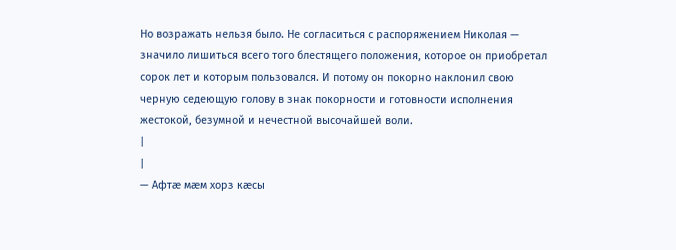Но возражать нельзя было. Не согласиться с распоряжением Николая —
значило лишиться всего того блестящего положения, которое он приобретал
сорок лет и которым пользовался. И потому он покорно наклонил свою
черную седеющую голову в знак покорности и готовности исполнения
жестокой, безумной и нечестной высочайшей воли.
|
|
— Афтæ мæм хорз кæсы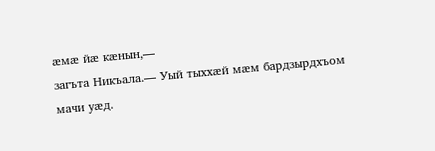æмæ йæ кæнын,—
загъта Никъала.— Уый тыххæй мæм бардзырдхъом мачи уæд.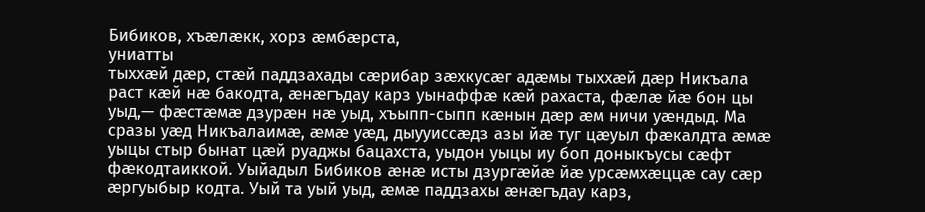Бибиков, хъæлæкк, хорз æмбæрста,
униатты
тыххæй дæр, стæй паддзахады сæрибар зæхкусæг адæмы тыххæй дæр Никъала
раст кæй нæ бакодта, æнæгъдау карз уынаффæ кæй рахаста, фæлæ йæ бон цы
уыд,— фæстæмæ дзурæн нæ уыд, хъыпп-сыпп кæнын дæр æм ничи уæндыд. Ма
сразы уæд Никъалаимæ, æмæ уæд, дыууиссæдз азы йæ туг цæуыл фæкалдта æмæ
уыцы стыр бынат цæй руаджы бацахста, уыдон уыцы иу боп доныкъусы сæфт
фæкодтаиккой. Уыйадыл Бибиков æнæ исты дзургæйæ йæ урсæмхæццæ сау сæр
æргуыбыр кодта. Уый та уый уыд, æмæ паддзахы æнæгъдау карз,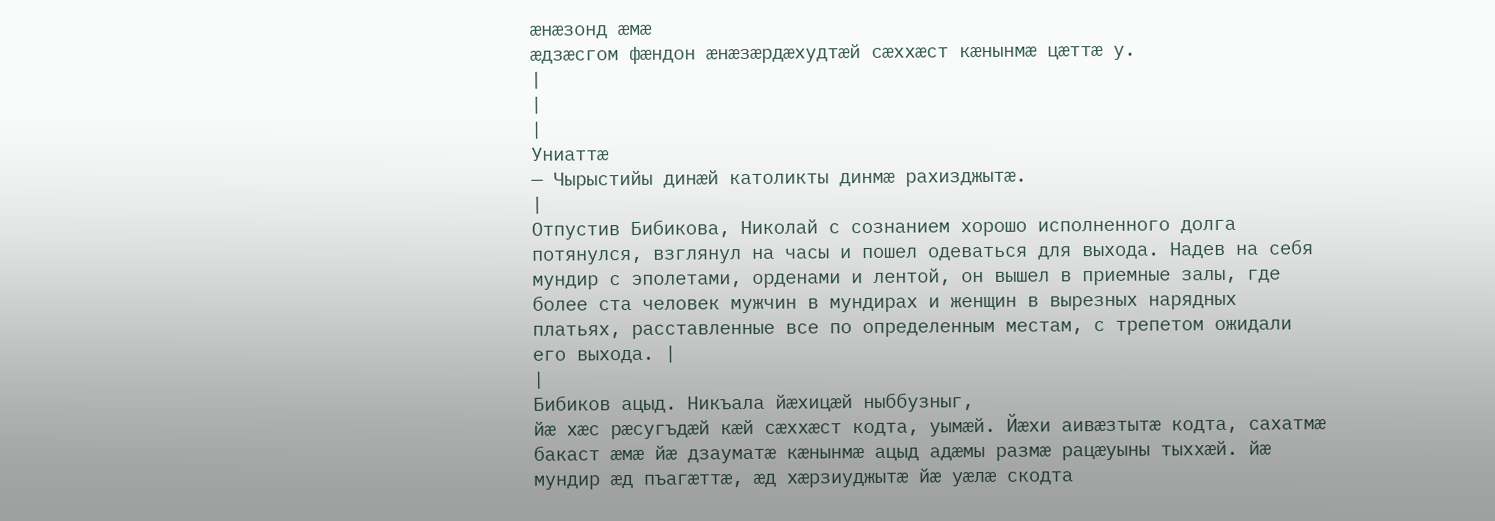æнæзонд æмæ
æдзæсгом фæндон æнæзæрдæхудтæй сæххæст кæнынмæ цæттæ у.
|
|
|
Униаттæ
— Чырыстийы динæй католикты динмæ рахизджытæ.
|
Отпустив Бибикова, Николай с сознанием хорошо исполненного долга
потянулся, взглянул на часы и пошел одеваться для выхода. Надев на себя
мундир с эполетами, орденами и лентой, он вышел в приемные залы, где
более ста человек мужчин в мундирах и женщин в вырезных нарядных
платьях, расставленные все по определенным местам, с трепетом ожидали
его выхода. |
|
Бибиков ацыд. Никъала йæхицæй ныббузныг,
йæ хæс рæсугъдæй кæй сæххæст кодта, уымæй. Йæхи аивæзтытæ кодта, сахатмæ
бакаст æмæ йæ дзауматæ кæнынмæ ацыд адæмы размæ рацæуыны тыххæй. йæ
мундир æд пъагæттæ, æд хæрзиуджытæ йæ уæлæ скодта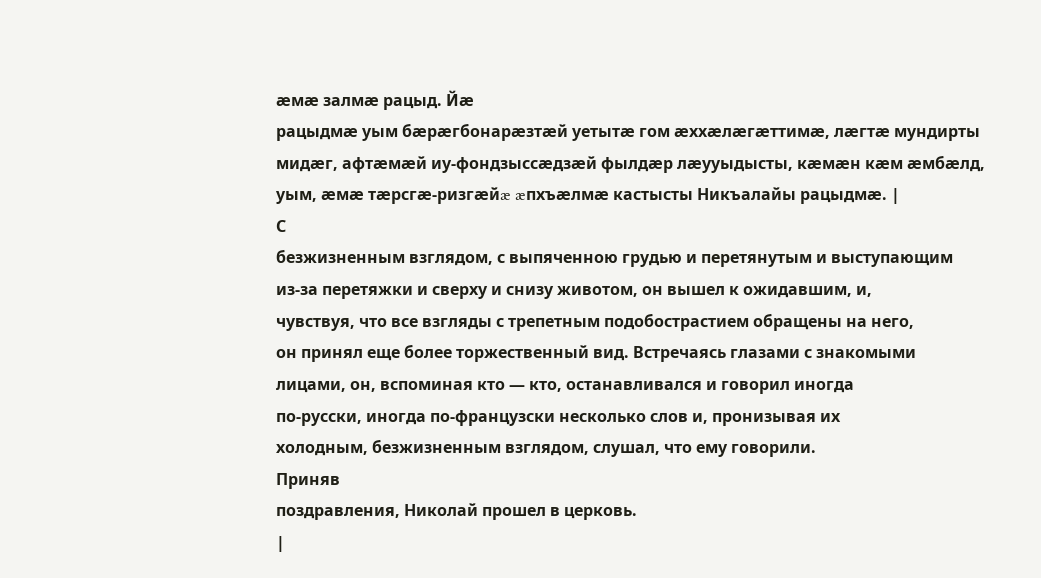æмæ залмæ рацыд. Йæ
рацыдмæ уым бæрæгбонарæзтæй уетытæ гом æххæлæгæттимæ, лæгтæ мундирты
мидæг, афтæмæй иу-фондзыссæдзæй фылдæр лæууыдысты, кæмæн кæм æмбæлд,
уым, æмæ тæрсгæ-ризгæйæ æпхъæлмæ кастысты Никъалайы рацыдмæ. |
С
безжизненным взглядом, с выпяченною грудью и перетянутым и выступающим
из-за перетяжки и сверху и снизу животом, он вышел к ожидавшим, и,
чувствуя, что все взгляды с трепетным подобострастием обращены на него,
он принял еще более торжественный вид. Встречаясь глазами с знакомыми
лицами, он, вспоминая кто — кто, останавливался и говорил иногда
по-русски, иногда по-французски несколько слов и, пронизывая их
холодным, безжизненным взглядом, слушал, что ему говорили.
Приняв
поздравления, Николай прошел в церковь.
|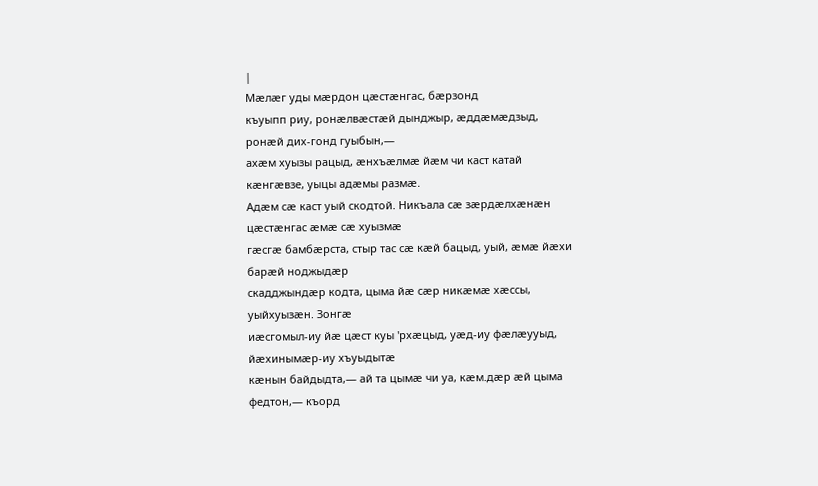|
Мæлæг уды мæрдон цæстæнгас, бæрзонд
къуыпп риу, ронæлвæстæй дынджыр, æддæмæдзыд, ронæй дих-гонд гуыбын,—
ахæм хуызы рацыд, æнхъæлмæ йæм чи каст катай кæнгæвзе, уыцы адæмы размæ.
Адæм сæ каст уый скодтой. Никъала сæ зæрдæлхæнæн цæстæнгас æмæ сæ хуызмæ
гæсгæ бамбæрста, стыр тас сæ кæй бацыд, уый, æмæ йæхи барæй ноджыдæр
скадджындæр кодта, цыма йæ сæр никæмæ хæссы, уыйхуызæн. Зонгæ
иæсгомыл-иу йæ цæст куы 'рхæцыд, уæд-иу фæлæууыд, йæхинымæр-иу хъуыдытæ
кæнын байдыдта,— ай та цымæ чи уа, кæм.дæр æй цыма федтон,— къорд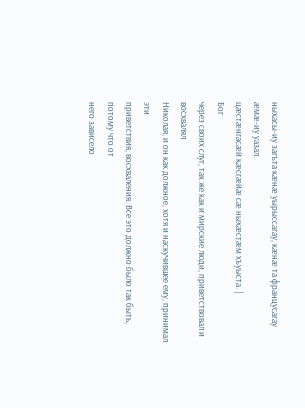ныхасы-иу загъта кæнæ уырыссагау, кæнæ та францусагау æмæ-иу уазал
цæстæнгасæй кæсгæйæ сæ ныхæстæм хъуыста. |
Бог
через своих слуг, так же как и мирские люди, приветствовал и восхвалял
Николая, и он как должное, хотя и наскучившее ему, принимал эти
приветствия, восхваления. Все это должно было так быть, потому что от
него зависело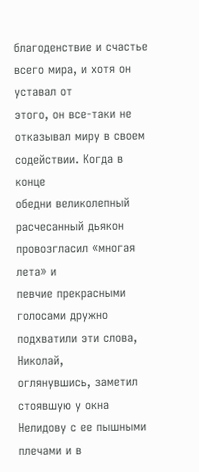благоденствие и счастье всего мира, и хотя он уставал от
этого, он все-таки не отказывал миру в своем содействии. Когда в конце
обедни великолепный расчесанный дьякон провозгласил «многая лета» и
певчие прекрасными голосами дружно подхватили эти слова, Николай,
оглянувшись, заметил стоявшую у окна Нелидову с ее пышными плечами и в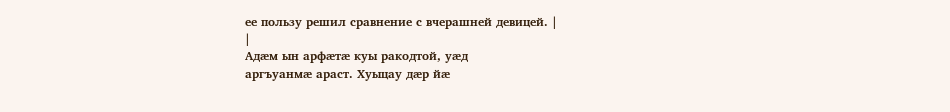ее пользу решил сравнение с вчерашней девицей. |
|
Адæм ын арфæтæ куы ракодтой, уæд
аргъуанмæ араст. Хуыцау дæр йæ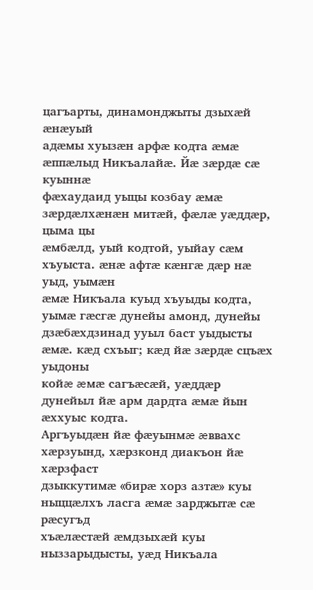цагъарты, динамонджыты дзыхæй æнæуый
адæмы хуызæн арфæ кодта æмæ æппæлыд Никъалайæ. Йæ зæрдæ сæ куыннæ
фæхаудаид уыцы козбау æмæ зæрдæлхæнæн митæй, фæлæ уæддæр, цыма цы
æмбæлд, уый кодтой, уыйау сæм хъуыста. æнæ афтæ кæнгæ дæр нæ уыд, уымæн
æмæ Никъала куыд хъуыды кодта, уымæ гæсгæ дунейы амонд, дунейы
дзæбæхдзинад ууыл баст уыдысты æмæ. кæд схъыг; кæд йæ зæрдæ сцъæх уыдоны
койæ æмæ сагъæсæй, уæддæр дунейыл йæ арм дардта æмæ йын æххуыс кодта.
Аргъуыдæн йæ фæуынмæ æввахс хæрзуынд, хæрзконд диакъон йæ хæрзфаст
дзыккутимæ «бирæ хорз азтæ» куы ныццæлхъ ласга æмæ зарджытæ сæ рæсугъд
хъæлæстæй æмдзыхæй куы ныззарыдысты, уæд Никъала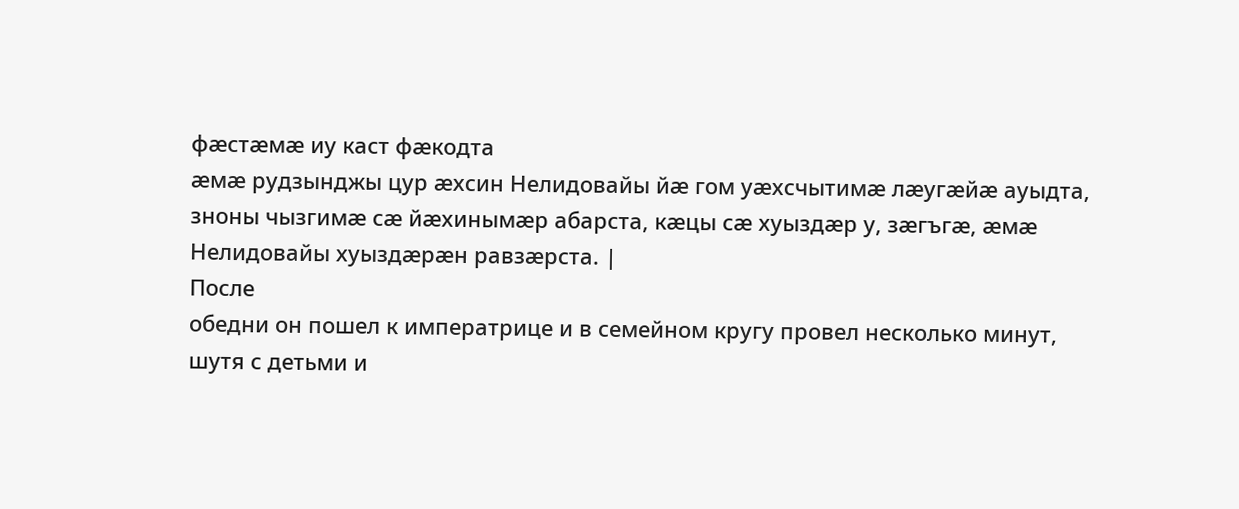фæстæмæ иу каст фæкодта
æмæ рудзынджы цур æхсин Нелидовайы йæ гом уæхсчытимæ лæугæйæ ауыдта,
зноны чызгимæ сæ йæхинымæр абарста, кæцы сæ хуыздæр у, зæгъгæ, æмæ
Нелидовайы хуыздæрæн равзæрста. |
После
обедни он пошел к императрице и в семейном кругу провел несколько минут,
шутя с детьми и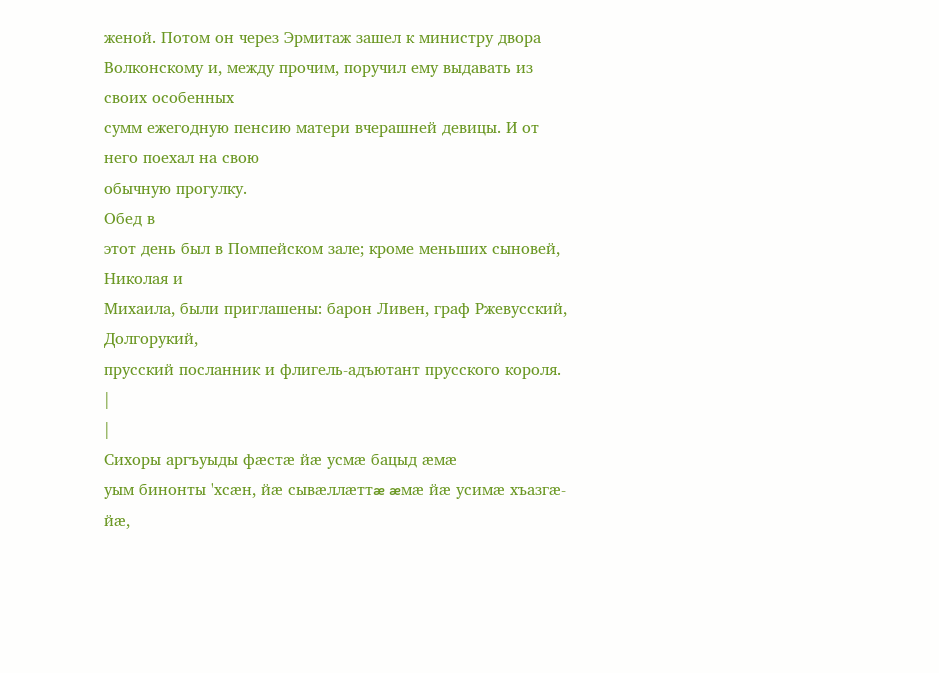женой. Потом он через Эрмитаж зашел к министру двора
Волконскому и, между прочим, поручил ему выдавать из своих особенных
сумм ежегодную пенсию матери вчерашней девицы. И от него поехал на свою
обычную прогулку.
Обед в
этот день был в Помпейском зале; кроме меньших сыновей, Николая и
Михаила, были приглашены: барон Ливен, граф Ржевусский, Долгорукий,
прусский посланник и флигель-адъютант прусского короля.
|
|
Сихоры аргъуыды фæстæ йæ усмæ бацыд æмæ
уым бинонты 'хсæн, йæ сывæллæттæ æмæ йæ усимæ хъазгæ-йæ,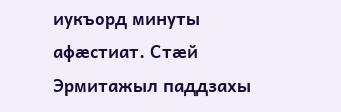иукъорд минуты
афæстиат. Стæй Эрмитажыл паддзахы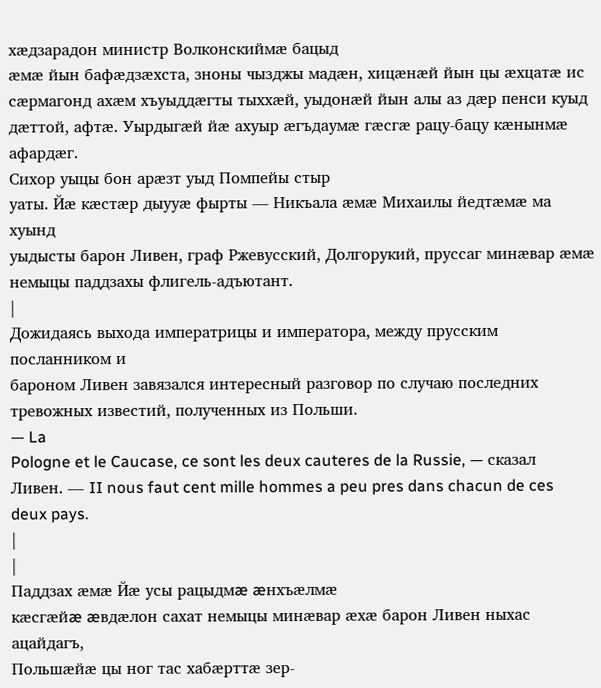хæдзарадон министр Волконскиймæ бацыд
æмæ йын бафæдзæхста, зноны чызджы мадæн, хицæнæй йын цы æхцатæ ис
сæрмагонд ахæм хъуыддæгты тыххæй, уыдонæй йын алы аз дæр пенси куыд
дæттой, афтæ. Уырдыгæй йæ ахуыр æгъдаумæ гæсгæ рацу-бацу кæнынмæ
афардæг.
Сихор уыцы бон арæзт уыд Помпейы стыр
уаты. Йæ кæстæр дыууæ фырты — Никъала æмæ Михаилы йедтæмæ ма хуынд
уыдысты барон Ливен, граф Ржевусский, Долгорукий, пруссаг минæвар æмæ
немыцы паддзахы флигель-адъютант.
|
Дожидаясь выхода императрицы и императора, между прусским посланником и
бароном Ливен завязался интересный разговор по случаю последних
тревожных известий, полученных из Польши.
— La
Pologne et le Caucase, ce sont les deux cauteres de la Russie, — сказал
Ливен. — II nous faut cent mille hommes a peu pres dans chacun de ces
deux pays.
|
|
Паддзах æмæ Йæ усы рацыдмæ æнхъæлмæ
кæсгæйæ æвдæлон сахат немыцы минæвар æхæ барон Ливен ныхас ацайдагъ,
Польшæйæ цы ног тас хабæрттæ зер-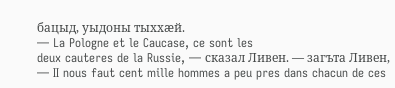бацыд, уыдоны тыххæй.
— La Pologne et le Caucase, ce sont les
deux cauteres de la Russie, — сказал Ливен. — загъта Ливен,
— II nous faut cent mille hommes a peu pres dans chacun de ces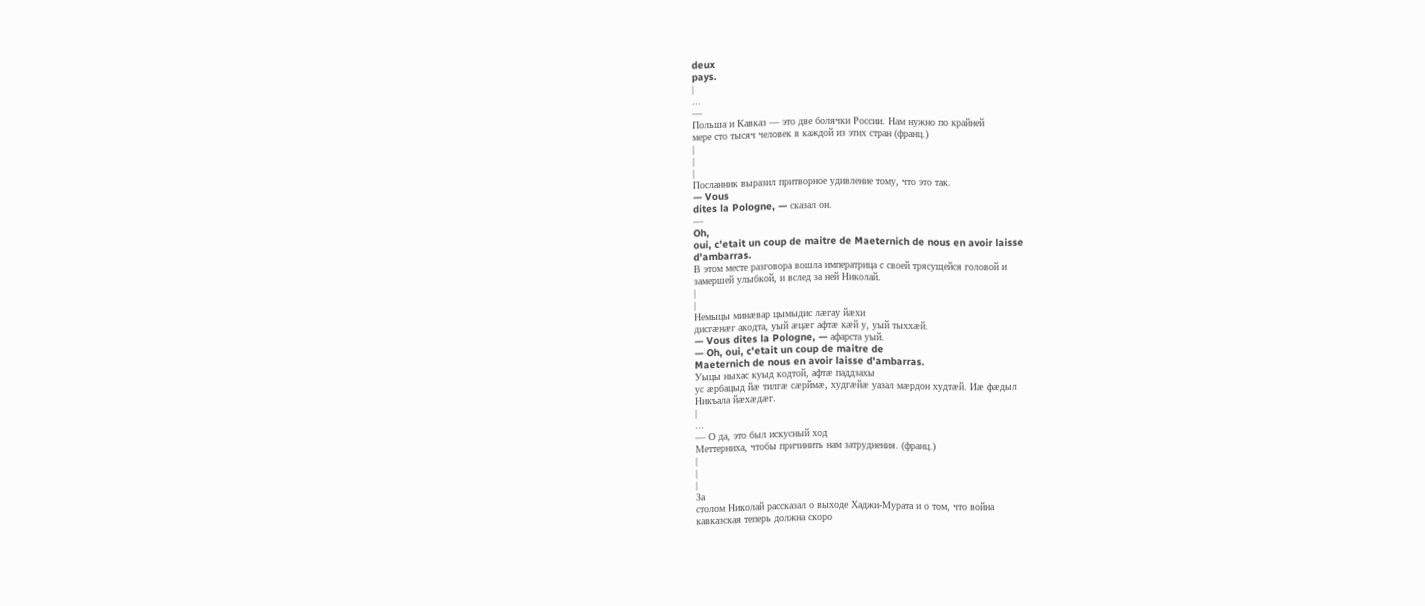deux
pays.
|
...
—
Польша и Кавказ — это две болячки России. Нам нужно по крайней
мере сто тысяч человек в каждой из этих стран (франц.)
|
|
|
Посланник выразил притворное удивление тому, что это так.
— Vous
dites la Pologne, — сказал он.
—
Oh,
oui, c'etait un coup de maitre de Maeternich de nous en avoir laisse
d'ambarras.
В этом месте разговора вошла императрица с своей трясущейся головой и
замершей улыбкой, и вслед за ней Николай.
|
|
Немыцы минæвар цымыдис лæгау йæхи
дисгæнæг акодта, уый æцæг афтæ кæй у, уый тыххæй.
— Vous dites la Pologne, — афарста уый.
— Oh, oui, c'etait un coup de maitre de
Maeternich de nous en avoir laisse d'ambarras.
Уыцы ныхас куыд кодтой, афтæ паддзахы
ус æрбацыд йæ тилгæ сæрймæ, худгæйæ уазал мæрдон худтæй. Иæ фæдыл
Никъала йæхæдæг.
|
...
— О да, это был искусный ход
Меттерниха, чтобы причинить нам затруднения. (франц.)
|
|
|
За
столом Николай рассказал о выходе Хаджи-Мурата и о том, что война
кавказская теперь должна скоро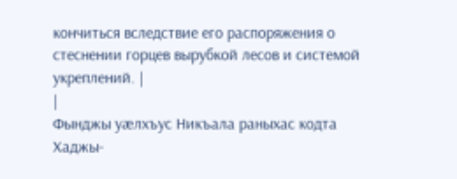кончиться вследствие его распоряжения о
стеснении горцев вырубкой лесов и системой укреплений. |
|
Фынджы уæлхъус Никъала раныхас кодта
Хаджы-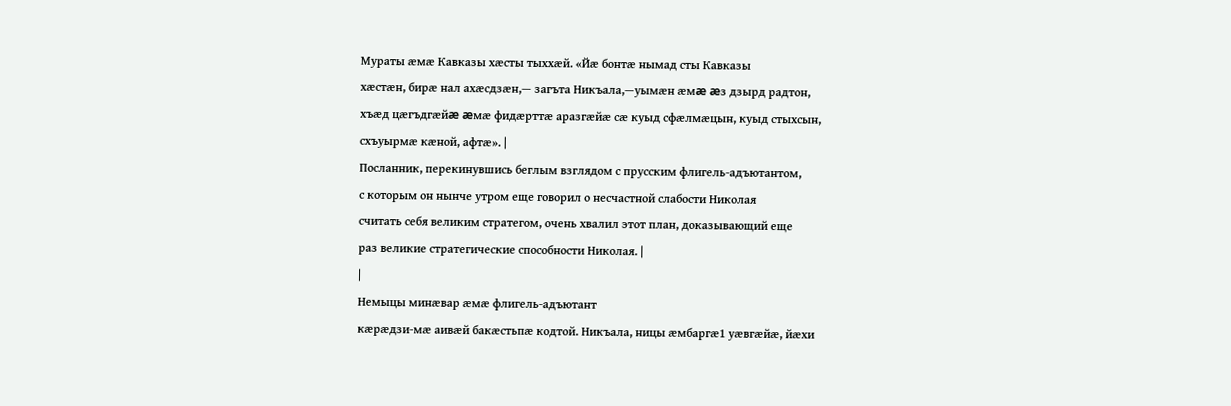Мураты æмæ Кавказы хæсты тыххæй. «Йæ бонтæ нымад сты Кавказы
хæстæн, бирæ нал ахæсдзæн,— загъта Никъала,—уымæн æмæ æз дзырд радтон,
хъæд цæгъдгæйæ æмæ фидæрттæ аразгæйæ сæ куыд сфæлмæцын, куыд стыхсын,
схъуырмæ кæной, афтæ». |
Посланник, перекинувшись беглым взглядом с прусским флигель-адъютантом,
с которым он нынче утром еще говорил о несчастной слабости Николая
считать себя великим стратегом, очень хвалил этот план, доказывающий еще
раз великие стратегические способности Николая. |
|
Немыцы минæвар æмæ флигель-адъютант
кæрæдзи-мæ аивæй бакæстьпæ кодтой. Никъала, ницы æмбаргæ1 уæвгæйæ, йæхи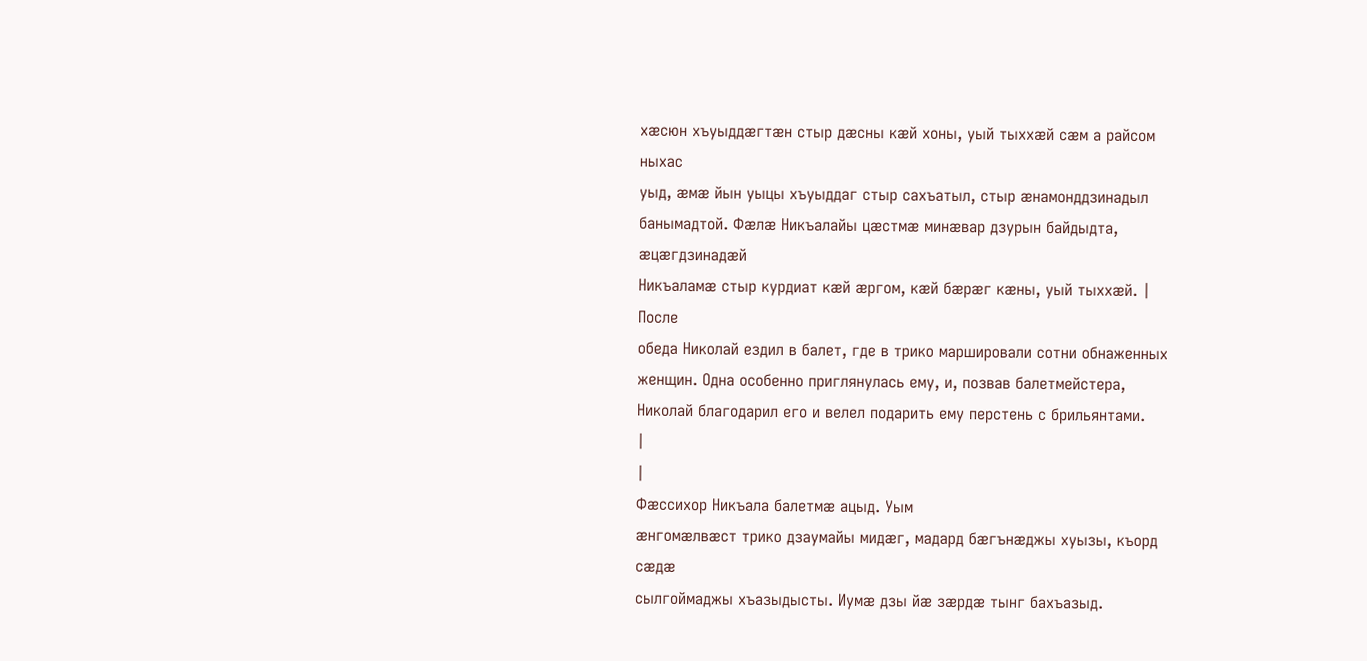хæсюн хъуыддæгтæн стыр дæсны кæй хоны, уый тыххæй сæм а райсом ныхас
уыд, æмæ йын уыцы хъуыддаг стыр сахъатыл, стыр æнамонддзинадыл
банымадтой. Фæлæ Никъалайы цæстмæ минæвар дзурын байдыдта, æцæгдзинадæй
Никъаламæ стыр курдиат кæй æргом, кæй бæрæг кæны, уый тыххæй. |
После
обеда Николай ездил в балет, где в трико маршировали сотни обнаженных
женщин. Одна особенно приглянулась ему, и, позвав балетмейстера,
Николай благодарил его и велел подарить ему перстень с брильянтами.
|
|
Фæссихор Никъала балетмæ ацыд. Уым
æнгомæлвæст трико дзаумайы мидæг, мадард бæгънæджы хуызы, къорд сæдæ
сылгоймаджы хъазыдысты. Иумæ дзы йæ зæрдæ тынг бахъазыд.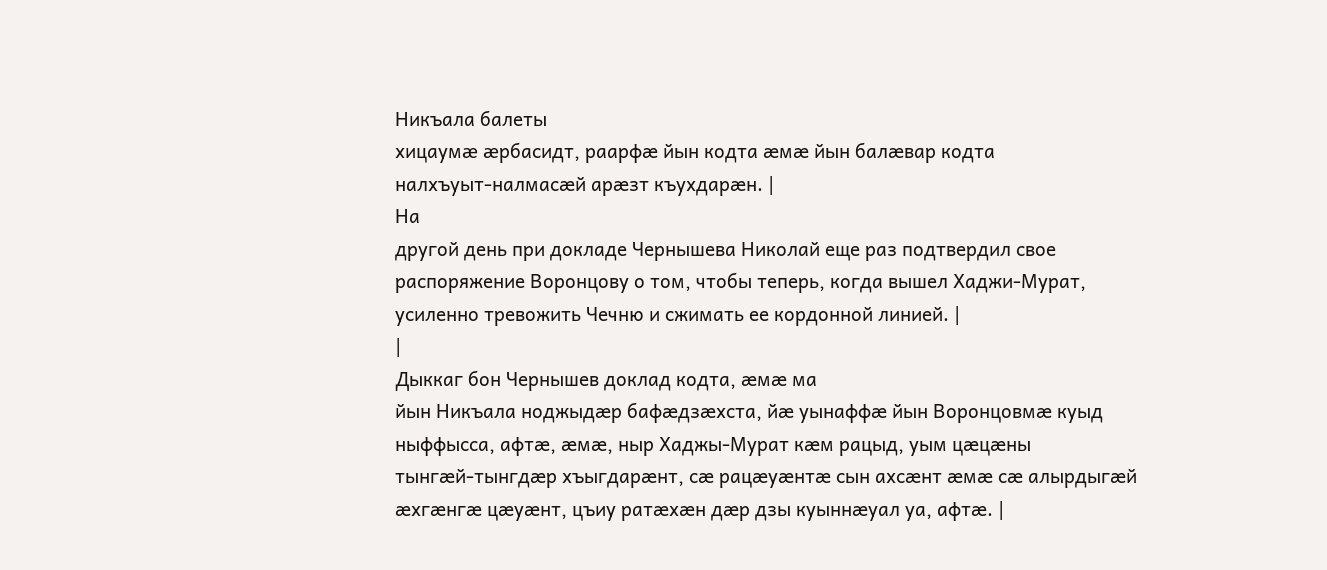Никъала балеты
хицаумæ æрбасидт, раарфæ йын кодта æмæ йын балæвар кодта
налхъуыт-налмасæй арæзт къухдарæн. |
На
другой день при докладе Чернышева Николай еще раз подтвердил свое
распоряжение Воронцову о том, чтобы теперь, когда вышел Хаджи-Мурат,
усиленно тревожить Чечню и сжимать ее кордонной линией. |
|
Дыккаг бон Чернышев доклад кодта, æмæ ма
йын Никъала ноджыдæр бафæдзæхста, йæ уынаффæ йын Воронцовмæ куыд
ныффысса, афтæ, æмæ, ныр Хаджы-Мурат кæм рацыд, уым цæцæны
тынгæй-тынгдæр хъыгдарæнт, сæ рацæуæнтæ сын ахсæнт æмæ сæ алырдыгæй
æхгæнгæ цæуæнт, цъиу ратæхæн дæр дзы куыннæуал уа, афтæ. |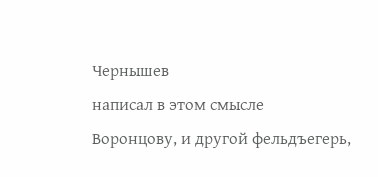Чернышев
написал в этом смысле Воронцову, и другой фельдъегерь,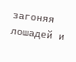загоняя лошадей и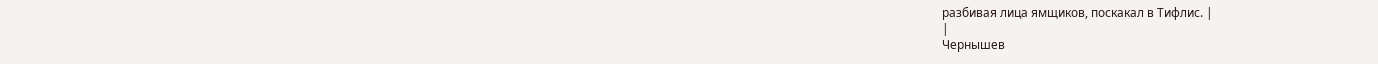разбивая лица ямщиков, поскакал в Тифлис. |
|
Чернышев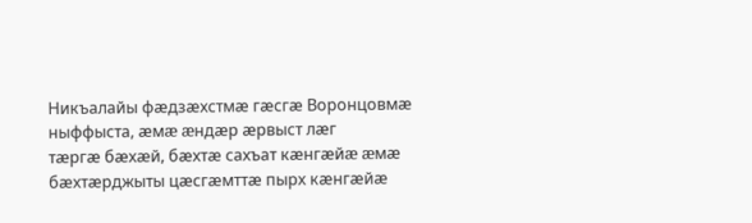Никъалайы фæдзæхстмæ гæсгæ Воронцовмæ ныффыста, æмæ æндæр æрвыст лæг
тæргæ бæхæй, бæхтæ сахъат кæнгæйæ æмæ бæхтæрджыты цæсгæмттæ пырх кæнгæйæ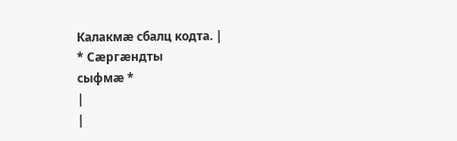Калакмæ сбалц кодта. |
* Сæргæндты
сыфмæ *
|
|